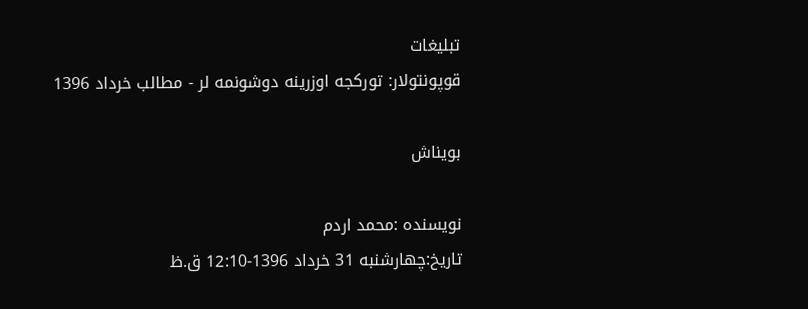تبلیغات
قوپونتولار: تورکجه اوزرینه دوشونمه لر - مطالب خرداد 1396

بویناش

نویسنده :محمد اردم
تاریخ:چهارشنبه 31 خرداد 1396-12:10 ق.ظ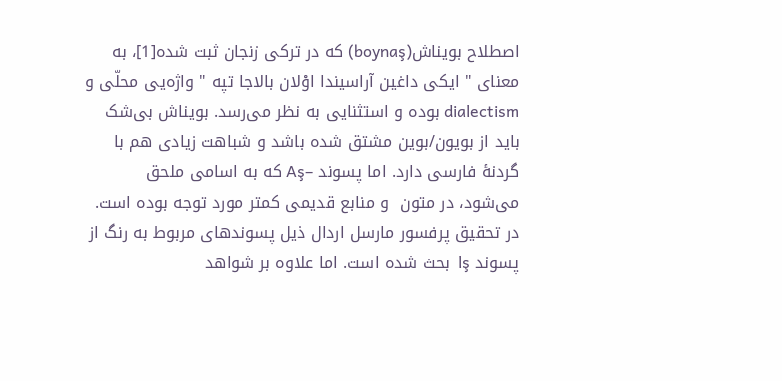اصطلاح بویناش(boynaş) که در ترکی زنجان ثبت شده[1]، به معنای " ایکی داغین آراسیندا اوْلان بالاجا تپه " واژه‌یی محلّی و dialectism بوده و استثنایی به نظر می‌رسد. بویناش بی‌شک باید از بویون/بوین مشتق شده باشد و شباهت زیادی هم با گردنۀ فارسی دارد. اما پسوند –Aş که به اسامی ملحق می‌شود، در متون  و منابع قدیمی کمتر مورد توجه بوده است. در تحقیق پرفسور مارسل اردال ذیل پسوندهای‌ مربوط به رنگ از پسوند lş  بحث شده است. اما علاوه بر شواهد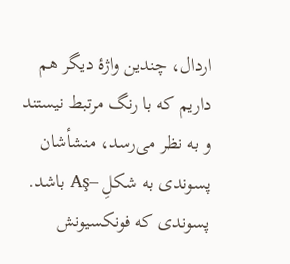اردال، چندین واژۀ دیگر هم داریم که با رنگ مرتبط نیستند و به نظر می‌رسد، منشأشان پسوندی به شکلِ –Aş باشد. پسوندی که فونکسیونش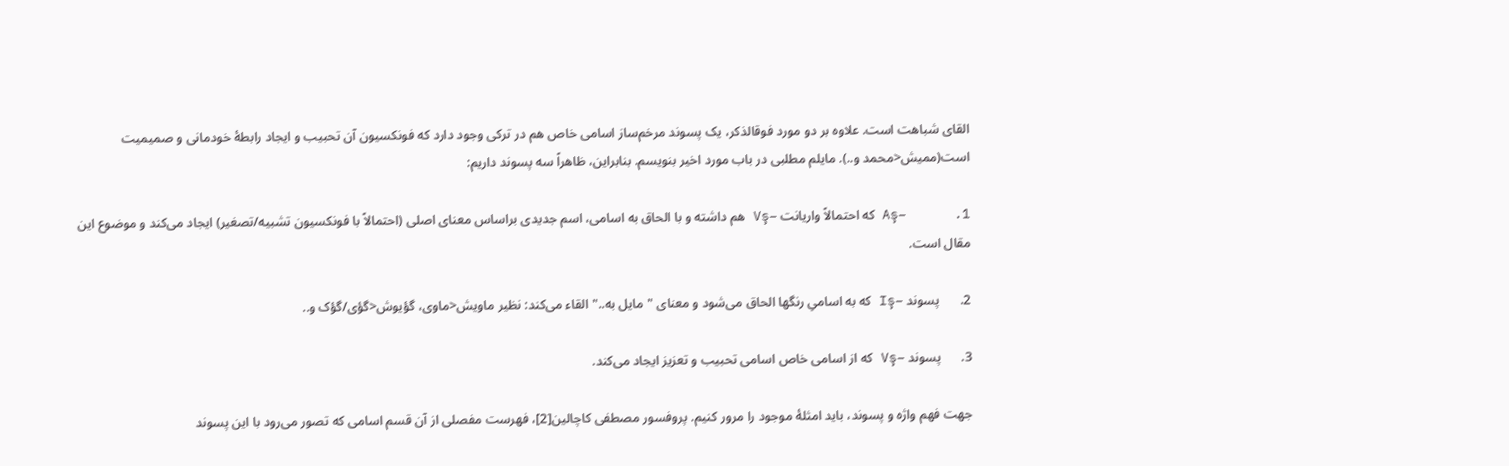القای شباهت است. علاوه بر دو مورد فوقالذکر، یک پسوند مرخم‌ساز اسامی خاص هم در ترکی وجود دارد که فونکسیون آن تحبیب و ایجاد رابطۀ خودمانی و صمیمیت است(ممیش<محمد و..). مایلم مطلبی در باب مورد اخیر بنویسم. بنابراین، ظاهراً سه پسوند داریم:

1.      –Aş که احتمالاً واریانت –Vş هم داشته و با الحاق به اسامی، اسم جدیدی براساس معنای اصلی (احتمالاً با فونکسیون تشبیه/تصغیر) ایجاد می‌کند و موضوع این مقال است.

2.      پسوند –Iş که به اسامیِ رنگها الحاق می‌شود و معنای "مایل به.." القاء می‌کند: نظیر ماویش<ماوی، گؤیوش<گؤی/گؤک و..

3.      پسوند –Vş که از اسامی خاص اسامی تحبیب و تعزیز ایجاد می‌کند.

جهت فهم واژه و پسوند، باید امثلۀ موجود را مرور کنیم. پروفسور مصطفی کاچالین[2]، فهرست مفصلی از آن قسم اسامی که تصور می‌رود با این پسوند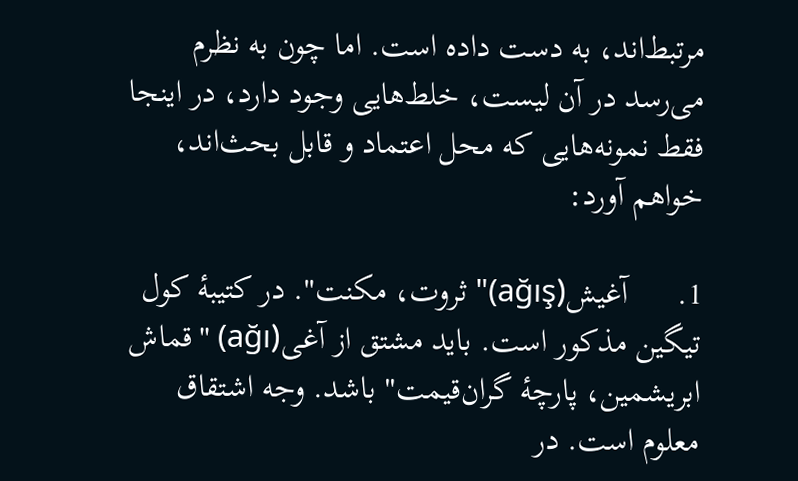مرتبط‌اند، به دست داده است. اما چون به نظرم می‌رسد در آن لیست، خلط‌هایی وجود دارد، در اینجا فقط نمونه‌هایی که محل اعتماد و قابل بحث‌اند، خواهم آورد:

1.      آغیش(ağış)" ثروت، مکنت". در کتیبۀ کول تیگین مذکور است. باید مشتق از آغی(ağı) "قماش ابریشمین، پارچۀ گران‌قیمت" باشد. وجه اشتقاق معلوم است. در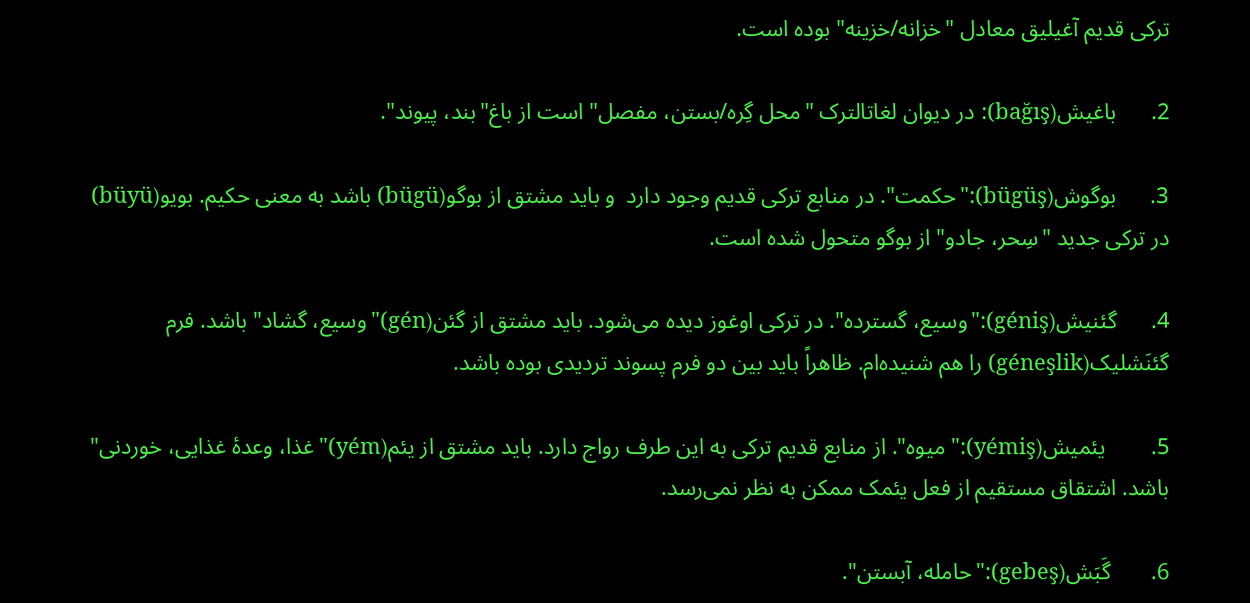ترکی قدیم آغیلیق معادل "خزانه/خزینه" بوده است.

2.      باغیش(bağış): در دیوان لغاتالترک "محل گِره/بستن، مفصل" است از باغ"بند، پیوند".

3.      بوگوش(bügüş):"حکمت". در منابع ترکی قدیم وجود دارد  و باید مشتق از بوگو(bügü) باشد به معنی حکیم. بویو(büyü) در ترکی جدید "سِحر، جادو" از بوگو متحول شده است.

4.      گئنیش(géniş):"وسیع، گسترده". در ترکی اوغوز دیده می‌شود. باید مشتق از گئن(gén)"وسیع، گشاد" باشد. فرم گئنَشلیک(géneşlik) را هم شنیده‌ام. ظاهراً باید بین دو فرم پسوند تردیدی بوده باشد.

5.        یئمیش(yémiş):"میوه". از منابع قدیم ترکی به این طرف رواج دارد. باید مشتق از یئم(yém)"غذا، وعدۀ غذایی، خوردنی" باشد. اشتقاق مستقیم از فعل یئمک ممکن به نظر نمی‌رسد.

6.       گَبَش(gebeş):"حامله، آبستن".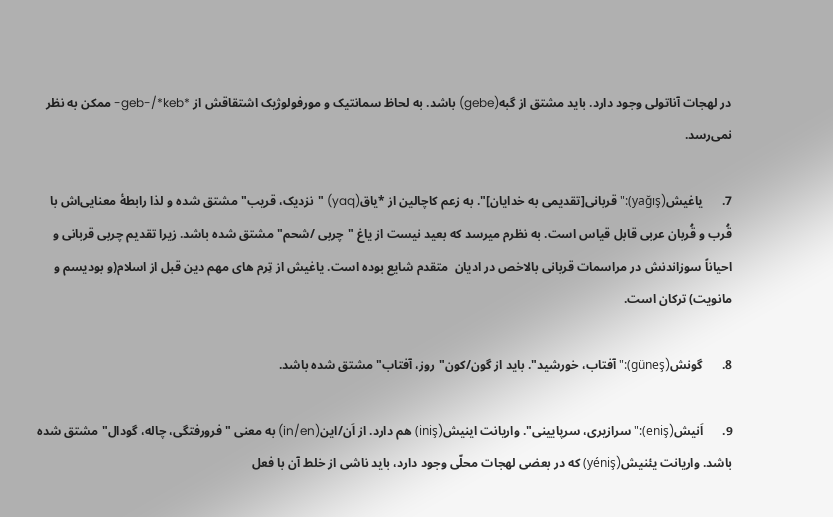در لهجات آناتولی وجود دارد. باید مشتق از گبه(gebe) باشد. به لحاظ سمانتیک و مورفولوژیک اشتقاقش از *geb-/*keb- ممکن به نظر نمی‌رسد.

7.      یاغیش(yağış):"قربانی[تقدیمی به خدایان]". به زعم کاچالین از *یاق(yaq) "نزدیک، قریب" مشتق شده و لذا رابطۀ معنایی‌اش با قُرب و قُربان عربی قابل قیاس است. به نظرم میرسد که بعید نیست از یاغ "چربی /شحم" مشتق شده باشد. زیرا تقدیم چربی قربانی و احیاناً سوزاندنش در مراسمات قربانی بالاخص در ادیان  متقدم شایع بوده است. یاغیش از تِرم های مهم دین قبل از اسلام(و بودیسم و مانویت) ترکان است.

8.      گونش(güneş):"آفتاب، خورشید". باید از گون/کون"روز، آفتاب" مشتق شده باشد.

9.      اَنیش(eniş):"سرازیری، سرپایینی". واریانت اینیش(iniş) هم دارد. از اَن/این(in/en) به معنی "فرورفتگی، چاله، گودال" مشتق شده باشد. واریانت یئنیش(yéniş) که در بعضی لهجات محلّی وجود دارد، باید ناشی از خلط آن با فعل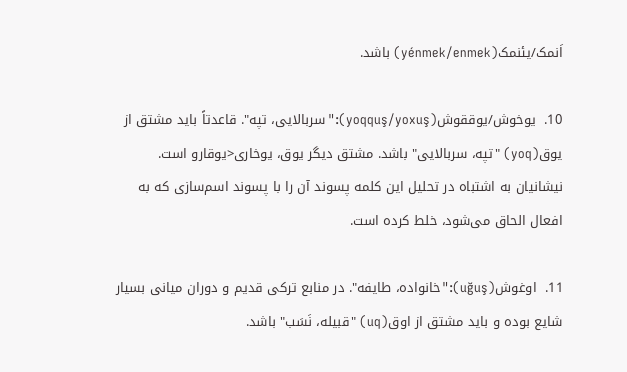اَنمک/یئنمک(yénmek/enmek) باشد.

10.  یوخوش/یوققوش(yoqquş/yoxuş):"سربالایی، تپه". قاعدتاً باید مشتق از یوق(yoq) "تپه، سربالایی" باشد. مشتق دیگر یوق، یوخاری<یوقارو است. نیشانیان به اشتباه در تحلیل این کلمه پسوند آن را با پسوند اسم‌سازی که به افعال الحاق می‌شود، خلط کرده است.

11.  اوغوش(uğuş):"خانواده، طایفه". در منابع ترکی قدیم و دوران میانی بسیار شایع بوده و باید مشتق از اوق(uq) "قبیله، نَسَب" باشد.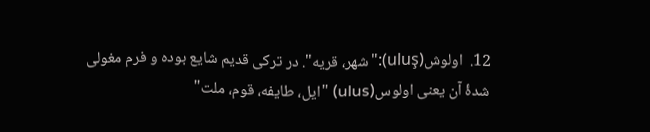12.  اولوش(uluş):"شهر، قریه". در ترکی قدیم شایع بوده و فرم مغولی شدۀ آن یعنی اولوس(ulus) "ایل، طایفه، قوم، ملت"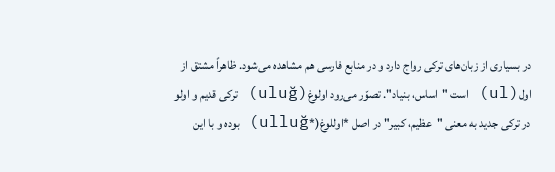در بسیاری از زبان‌های ترکی رواج دارد و در منابع فارسی هم مشاهده می‌شود. ظاهراً مشتق از اول(ul) است "اساس، بنیاد". تصوّر می‌رود اولوغ(uluğ) ترکی قدیم و اولو در ترکی جدید به معنی "عظیم، کبیر" در اصل *اوللوغ(*ulluğ) بوده و با این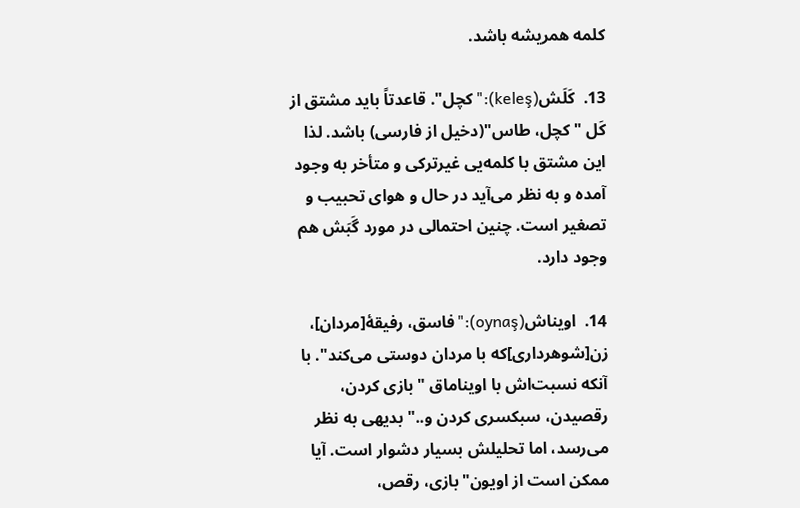کلمه همریشه باشد.

13.  کَلَش(keleş):"کچل". قاعدتاً باید مشتق از کَل "کچل، طاس"(دخیل از فارسی) باشد. لذا این مشتق با کلمه‌یی غیرترکی و متأخر به وجود آمده و به نظر می‌آید در حال و هوای تحبیب و تصغیر است. چنین احتمالی در مورد گَبَش هم وجود دارد.

14.  اویناش(oynaş):"فاسق، رفیقۀ[مردان]، زن[شوهرداری]که با مردان دوستی می‌کند". با آنکه نسبت‌اش با اویناماق "بازی کردن، رقصیدن، سبکسری کردن و.." بدیهی به نظر می‌رسد، اما تحلیلش بسیار دشوار است. آیا ممکن است از اویون"بازی، رقص،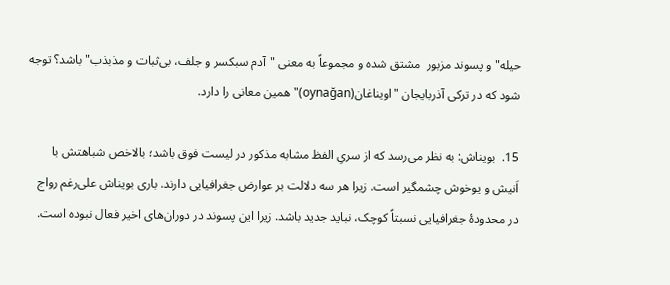حیله" و پسوند مزبور  مشتق شده و مجموعاً به معنی "آدم سبکسر و جلف، بی‌ثبات و مذبذب" باشد؟ توجه شود که در ترکی آذربایجان "اویناغان(oynağan)" همین معانی را دارد.

15.  بویناش: به نظر می‌رسد که از سریِ الفظ مشابه مذکور در لیست فوق باشد؛ بالاخص شباهتش با اَنیش و یوخوش چشمگیر است. زیرا هر سه دلالت بر عوارض جغرافیایی دارند. باری بویناش علی‌رغم رواج در محدودۀ جغرافیایی نسبتاً کوچک، نباید جدید باشد. زیرا این پسوند در دوران‌های اخیر فعال نبوده است.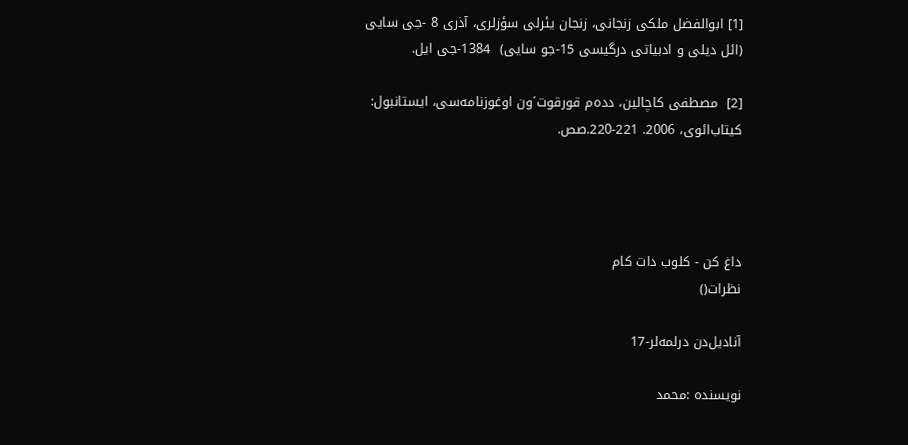[1] ابوالفضل ملکی زنجانی، زنجان یئرلی سؤزلری، آذری 8 -جی سایی (ائل دیلی و ادبیاتی درگیسی 15-جو سایی)  1384-جی ایل.

[2]  مصطفی کاچالین، دده‌م قورقوت´ون اوغوزنامه‌سی، ایستانبول: کیتاب‌ائوی، 2006. 221-220.صص.




داغ کن - کلوب دات کام
نظرات()

آنادیل‌دن درلمه‌لر-17

نویسنده :محمد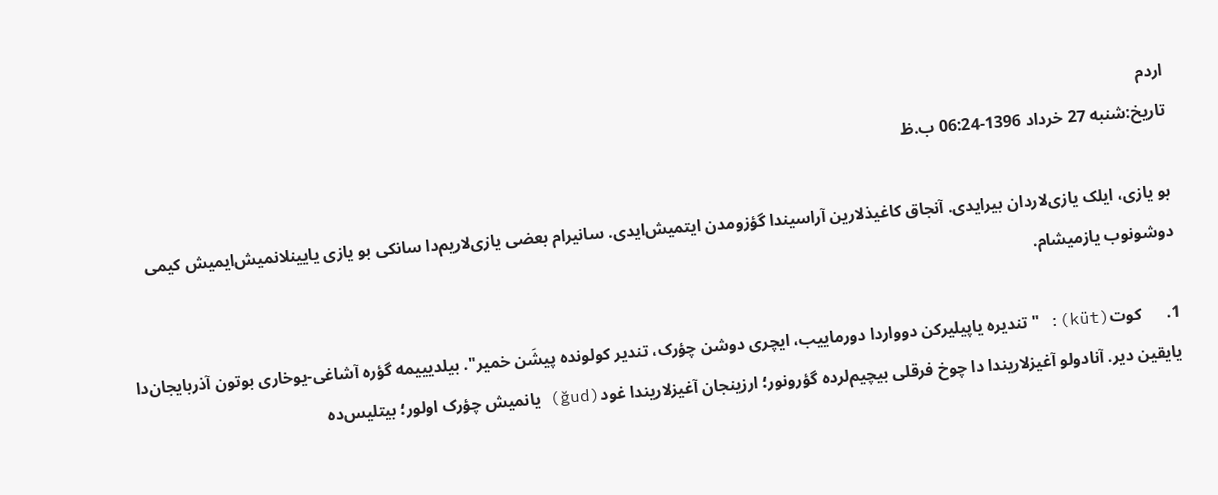اردم
تاریخ:شنبه 27 خرداد 1396-06:24 ب.ظ

بو یازی، ایلک یازی‌لاردان بیرایدی. آنجاق کاغیذلارین آراسیندا گؤزومدن ایتمیش‌ایدی. سانیرام بعضی یازی‌لاریم‌دا سانکی بو یازی یایینلانمیش‌ایمیش کیمی دوشونوب یازمیشام.

1.      کوت(küt): "تندیره یاپیلیرکن دوواردا دورماییب، ایچری دوشن چؤرک، تندیر کولونده پیشَن خمیر". بیلدیییمه گؤره آشاغی-یوخاری بوتون آذربایجان‌دا یایقین دیر. آنادولو آغیزلاریندا دا چوخ فرقلی بیچیم‌لرده گؤرونور؛ ارزینجان آغیزلاریندا غود(ğud) یانمیش چؤرک اولور؛ بیتلیس‌ده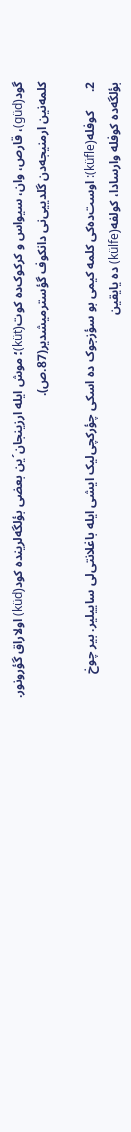گود(güd)، قارص، وان، سیواس و کرکوک‌ده کوت(küt)؛ موش ایله ارزینجان´ین بعضی بؤلگه‌لرینده کود(küd) اولاراق گؤرونور. کلمه‌نین ارمنیجه‌دن گلدییی‌نی دانکوف گؤسترمیشدیر(87.ص).

2.      کوفله(küfle): اوست‌ده‌کی کلمه کیمی بو سؤزجوک ده اسکی چؤرکچی‌لیک ایشی ایله باغلانتی‌لی ساییلیر. بیر چوخ بؤلگه‌ده کوفله وارسادا، کولفه(külfe) ده یایقین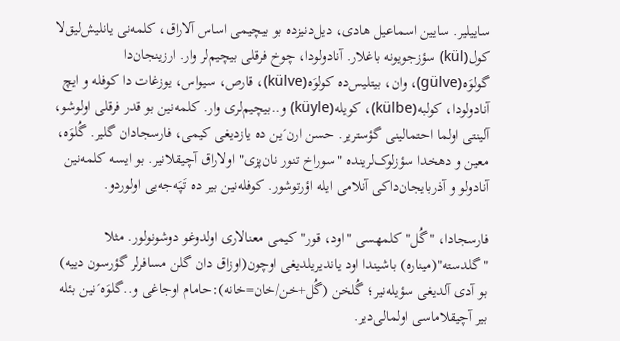ساییلیر. سایین اسماعیل هادی، دیل‌دنیزده بو بیچیمی اساس آلاراق، کلمه‌نی یانلیش‌لیق‌لا کول(kül) سؤزجویونه باغلار. آنادولودا، چوخ فرقلی بیچیم‌لر وار. ارزینجان‌دا گولوَه(gülve)، وان، بیتلیس‌ده کولوَه(külve)، قارص، سیواس، یوزغات دا کوفله و ایچ آنادولودا، کولبه(külbe)، کویله(küyle) و..بیچیم‌لری وار. کلمه‌نین بو قدر فرقلی اولوشو، آلینتی اولما احتمالینی گؤستریر. حسن ارن´ین ده یازدیغی کیمی، فارسجادان گلیر. گُلوَه، معین و دهخدا سؤزلوک‌لرینده "سوراخ تنور نان‌پزی" اولاراق آچیقلانیر. بو ایسه کلمه‌نین آنادولو و آذربایجان‌داکی آنلامی ایله اؤرتوشور. کوفله‌نین بیر ده تَپَه‌جه‌یی اولوردو.

فارسجادا، "گُل" کلمهسی "اود، قور" کیمی معنالاری اولدوغو دوشونولور. مثلا "گلدسته"(میناره) باشیندا اود یاندیریلدیغی اوچون(اوزاق دان گلن مسافرلر گؤرسون دییه) بو آدی آلدیغی سؤیله‌نیر؛ گُلخن (گُل+خن/خان=خانه):حامام اوجاغی و..گلوَه´نین بئله بیر آچیقلاماسی اولمالی‌دیر.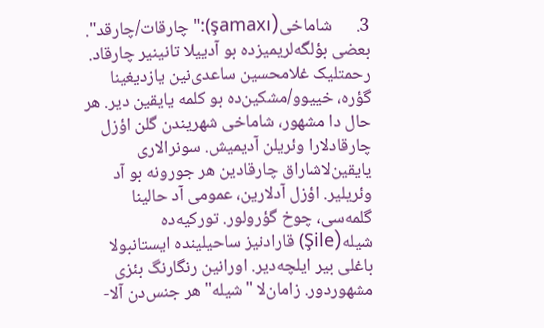3.      شاماخی(şamaxı):"چارقات/چارقد". بعضی بؤلگه‌لریمیزده بو آدییلا تانینیر چارقاد. رحمتلیک غلامحسین ساعدی‌نین یازدیغینا گؤره، خییوو/مشکین‌ده بو کلمه یایقین دیر. هر حال دا مشهور، شاماخی شهریندن گلن اؤزل چارقادلارا وئریلن آدیمیش. سونرالاری یایقین‌لاشاراق چارقادین هر جورونه بو آد وئریلیر. اؤزل آدلارین، عمومی آد حالینا گلمه‌سی، چوخ گؤرولور. تورکیه‌ده شیله(Şile) قارادنیز ساحیلینده ایستانبولا باغلی بیر ایلچه‌دیر. اورانین رنگارنگ بئزی مشهوردور. زامان‌لا "شیله" هر جنس‌دن آلا-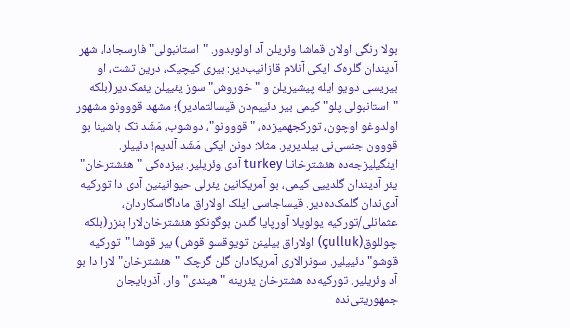بولا رنگی اولان قماشا وئریلن آد اولوبدور. "استانبولی" فارسجادا، شهر آدیندان گلره‌ک ایکی آنلام قازانیب‌دیر: بیری کیچیک، درین تشت، او بیریسی دویو ایله پیشیریلن و "خوروش"سوز یئییلن یئمک‌دیر(بلکه "استانبولی پلو" کیمی بیر دئییم‌دن قیسالتمادیر)؛ مشهد قووونو مشهور اولدوغو اوچون، تورکجهمیزده، "قووونو"، دوشوب، مَشَد تک باشینا بو قووون جنسی‌نی بیلدیریر. مثلا: دونن ایکی مَشَد آلدیم! دئییلر. اینگیلیزجه‌ده هئشترخانـا turkey آدی وئریلیر. بیزده‌کی "هئشترخان" یئر آدیندان گلدییی کیمی، بو آمریکانین یئرلی حیوانینین آدی دا تورکیه آدی‌ندان گلمک‌ده‌دیر. قیساجاسی ایلک اولاراق ماداگاسکاردان، عثمانلی/تورکیه یولویلا آورپایا گئدن بوگونکو هئشترخان‌لارا بنزر(بلکه چوللوق(çulluk) اولاراق بیلینن تویوقسو قوش) بیر قوشا "تورکیه قوشو" دئییلیر. سونرالاری آمریکادان گلن گرچک "هئشترخان"لارا دا بو آد وئریلیر. تورکیه‌ده هشترخان یئرینه "هیندی" وار. آذربایجان جمهوریتی‌نده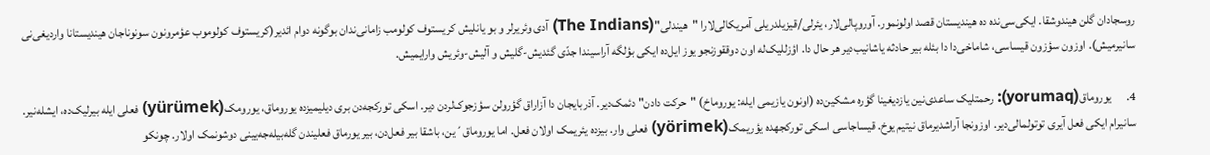روسجادان گلن هیندوشقا. ایکی‌سی‌نده ده هیندیستان قصد اولونمور. آوروپالی‌لار، یئرلی/قیزیلدریلی آمریکالی‌لارا "هیندلی"(The Indians) آدی وئریرلر و بو یانلیش کریستوف کولومب زامانی‌ندان بوگونه دوام ائدیر(کریستوف کولوموب عؤمرونون سونوناجان هیندیستانا واردیغی‌نی سانیرمیش). اوزون سؤزون قیساسی، شاماخی‌دا دا بئله بیر حادثه یاشانیب‌دیر هر حال دا. اؤزللیک‌له اون دوققوزنجو یوز ایل‌ده ایکی بؤلگه آراسیندا جدّی گئدیش-گلیش و آلیش-وئریش وارایمیش.

4.      یوروماق(yorumaq): رحمتلیک ساعدی‌نین یازدیغینا گؤره مشکین‌ده (اونون یازیمی ایله: یوروماخ) "حرکت دادن" دئمک‌دیر. آذربایجان دا آزاراق گؤرولن سؤزجوک‌لردن دیر. اسکی تورکجه‌دن بری دیلیمیزده یوروماق، یورومک(yürümek) فعلی ایله بیرلیک‌ده، ایشله‌نیر. سانیرام ایکی فعل آیری توتولمالی‌دیر. اوزونجا آراشدیرماق نیتیم یوخ. قیساجاسی اسکی تورکجهده یؤریمک(yörimek) فعلی وار. بیزده یئریمک اولان فعل. اما یوروماق´ین، باشقا بیر فعل‌دن، بیر یورماق فعلیندن گله‌بیله‌جه‌یینی دوشونمک اولار. چونکو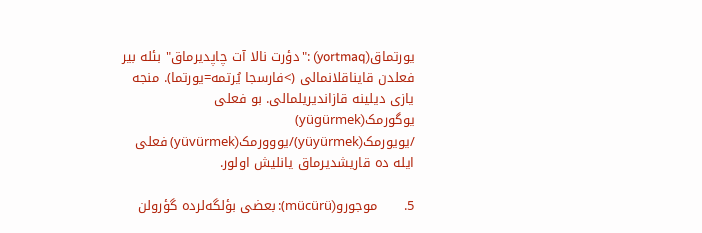یورتماق(yortmaq) :"دؤرت نالا آت چاپدیرماق" بئله بیر فعلدن قایناقلانمالی (>فارسجا یُرتمه=یورتما). منجه یازی دیلینه قازاندیریلمالی. بو فعلی یوگورمک(yügürmek) /یویورمک(yüyürmek)/یووورمک(yüvürmek) فعلی ایله ده قاریشدیرماق یانلیش اولور.

5.      موجورو(mücürü): بعضی بؤلگه‌لرده گؤرولن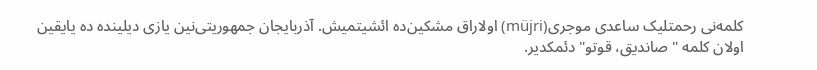کلمه‌نی رحمتلیک ساعدی موجری(müjri) اولاراق مشکین‌ده ائشیتمیش. آذربایجان جمهوریتی‌نین یازی دیلینده ده یایقین اولان کلمه "صاندیق، قوتو" دئمکدیر.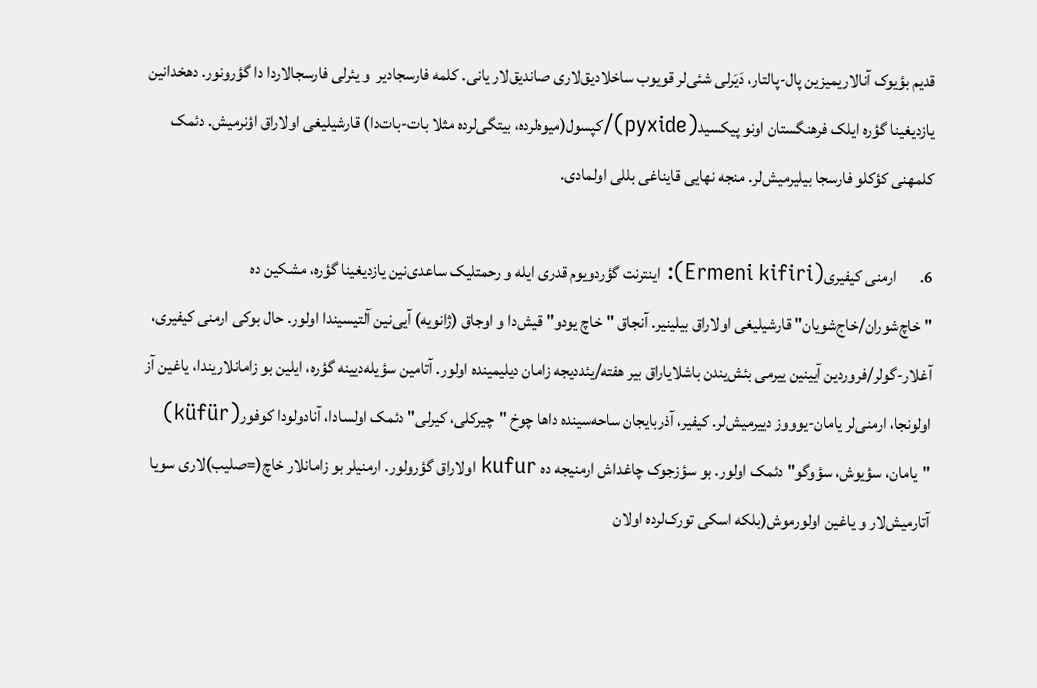قدیم بؤیوک آنالاریمیزین پال-پالتار، دَیَرلی شئی‌لر قویوب ساخلادیق‌لاری صاندیق‌لار یانی. کلمه فارسجادیر  و یئرلی فارسجالاردا دا گؤرونور. دهخدانین یازدیغینا گؤره ایلک فرهنگستان اونو پیکسید(pyxide)/کپسول(میوه‌لرده، بیتگی‌لرده مثلا بات-بات‌دا) قارشیلیغی اولاراق اؤنرمیش. دئمک کلمهنی کؤکلو فارسجا بیلیرمیش‌لر. منجه نهایی قایناغی بللی اولمادی.

6.       ارمنی کیفیری(Ermeni kifiri): اینترنت گؤردویوم قدری ایله و رحمتلیک ساعدی‌نین یازدیغینا گؤره، مشکین ده "خاچ‌شوران/خاج‌شویان" قارشیلیغی اولاراق بیلینیر. آنجاق "خاچ یودو" قیش‌دا و اوجاق (ژانویه) آیی‌نین آلتیسیندا اولور. حال بوکی ارمنی کیفیری، آغلار-گولر/فروردین‌ آیینین ییرمی بئش‌یندن باشلایاراق بیر هفته/یئددیجه زامان دیلیمینده اولور. آتامین سؤیله‌دیینه گؤره، ایلین بو زامانلاریندا، یاغین آز اولونجا، ارمنی‌لر یامان-یوووز دییرمیش‌لر. کیفیر، آذربایجان ساحه‌سینده داها چوخ "چیرکلی، کیرلی" دئمک اولسادا، آنادولودا کوفور(küfür) "یامان، سؤیوش، سؤوگو" دئمک اولور. بو سؤزجوک چاغداش ارمنیجه ده kufur اولاراق گؤرولور. ارمنیلر بو زامانلار خاچ(=صلیب)لاری سویا آتارمیش‌لار و یاغین اولورموش(بلکه اسکی تورک‌لرده اولان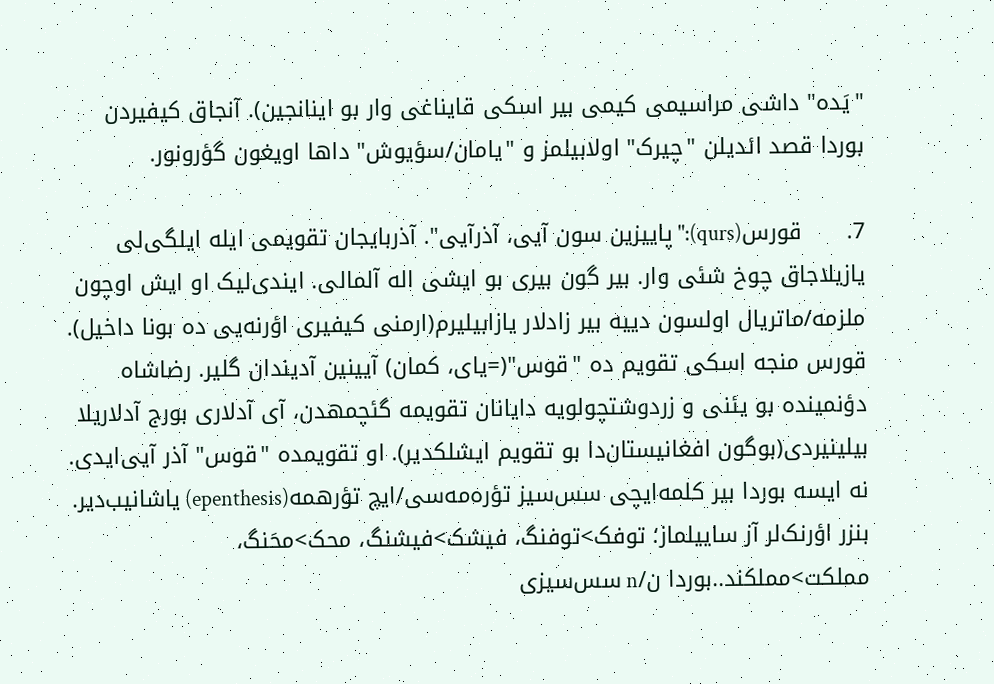"یَده" داشی مراسیمی کیمی بیر اسکی قایناغی وار بو اینانجین). آنجاق کیفیردن بوردا قصد ائدیلن "چیرک" اولابیلمز و "یامان/سؤیوش" داها اویغون گؤرونور.

7.      قورس(qurs):"پاییزین سون آیی، آذرآیی". آذربایجان تقویمی ایله ایلگی‌لی یازیلاجاق چوخ شئی وار. بیر گون بیری بو ایشی اله آلمالی. ایندی‌لیک او ایش اوچون ملزمه/ماتریال اولسون دییه بیر زادلار یازابیلیرم(ارمنی کیفیری اؤرنه‌یی ده بونا داخیل). قورس منجه اسکی تقویم ده "قوس"(=یای، کمان) آیینین آدیندان گلیر. رضاشاه دؤنمینده بو یئنی و زردوشتچولویه دایانان تقویمه گئچمهدن، آی آدلاری بورج آدلاریلا بیلینیردی(بوگون افغانیستان‌دا بو تقویم ایشلکدیر). او تقویمده "قوس" آذر آیی‌ایدی. نه ایسه بوردا بیر کلمه‌ایچی سس‌سیز تؤره‌مه‌سی/ایچ تؤرهمه(epenthesis) یاشانیب‌دیر. بنزر اؤرنک‌لر آز ساییلماز؛ توفک>توفنگ، فیشک>فیشنگ، محک>محَنگ، مملکت>مملکند..بوردا ن/n سس‌سیزی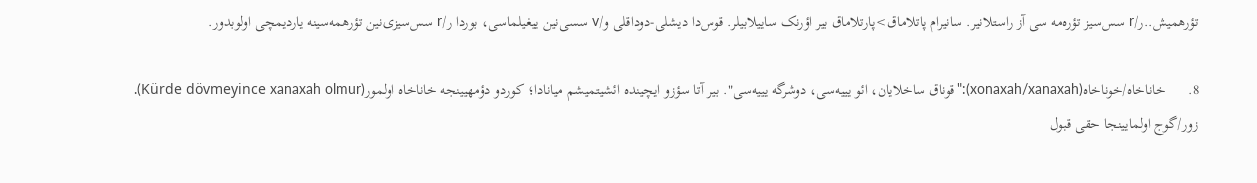تؤرهمیش..ر/r سس‌سیز تؤره‌مه سی آز راستلانیر. سانیرام پاتلاماق>پارتلاماق بیر اؤرنک ساییلابیلر. قوس‌دا دیشلی-دوداقلی و/v سسی‌نین ییغیلماسی، بوردا ر/r سس‌سیزی‌نین تؤرهمه‌سینه یاردیمچی اولوبدور.

8.      خاناخاه/خوناخاه(xonaxah/xanaxah):"قوناق ساخلایان، ائو یییه‌سی، دوشرگه یییه‌سی". بیر آتا سؤزو ایچینده ائشیتمیشم میانادا؛ کوردو دؤمهیینجه خاناخاه اولمور(Kürde dövmeyince xanaxah olmur). زور/گوج اولمایینجا حقی قبول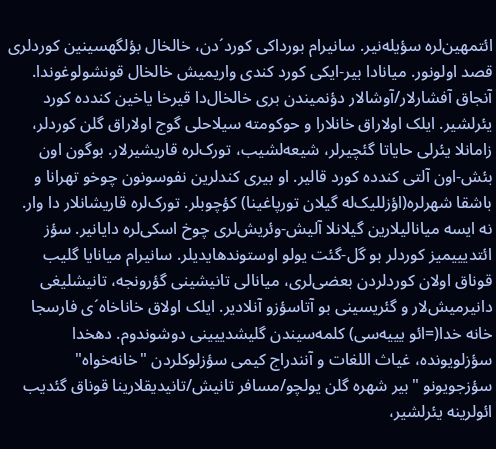ائتمهین‌لره سؤیله‌نیر. سانیرام بورداکی کورد´دن، خالخال بؤلگهسینین کوردلری قصد اولونور. میانادا بیر-ایکی کورد کندی واریمیش خالخال قونشولوغوندا. آنجاق آفشارلار/آوشالار دؤنمیندن بری خالخال‌دا قیرخا یاخین کندده کورد یئرلشیر. ایلک اولاراق خانلارا و حوکومته سیلاحلی گوج اولاراق گلن کوردلر، زامانلا یئرلی حایاتا گئچیرلر، شیعه‌لشیب، تورک‌لره قاریشیرلار. بوگون اون بئش-اون آلتی کندده کورد قالیر. او بیری کندلرین نفوسونون چوخو تهرانا و باشقا شهرلره(اؤزللیک‌له گیلان تورپاغینا) کؤچوبلر. تورک‌لره قاریشانلار دا وار. نه ایسه میانالیلارین گیلانلا آلیش-وئریش‌لری چوخ اسکی‌لره دایانیر. سؤز ائتدیییمیز کوردلر بو گل-گئت یولو اوستوندهایدیلر. سانیرام میانایا گلیب قوناق اولان کوردلردن بعضی‌لری، میانالی تانیشینی گؤرونجه، تانیشلیغی دانیرمیش‌لار و گئریسینی بو آتاسؤزو آنلادیر. ایلک اولاق خاناخاه´ی فارسجا خانه‌ خدا(=ائو یییه‌سی) کلمه‌سیندن گلیشدییینی دوشوندوم. دهخدا سؤزلویونده، غیاث اللغات و آنندراج کیمی سؤزلوکلردن "خانه‌خواه" سؤزجویونو "بیر شهره گلن یولچو/مسافر تانیش/تانیدیقلارینا قوناق گئدیب ائولرینه یئرلشیر،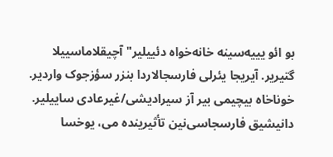بو ائو یییه‌سینه خانه‌خواه دئییلیر" آچیقلاماسییلا گتیریر. آیریجا یئرلی فارسجالاردا بنزر سؤزجوک واردیر. خوناخاه بیچیمی بیر آز سیرادیشی/غیرعادی ساییلیر. دانیشیق فارسجاسی‌نین تأثیرینده می، یوخسا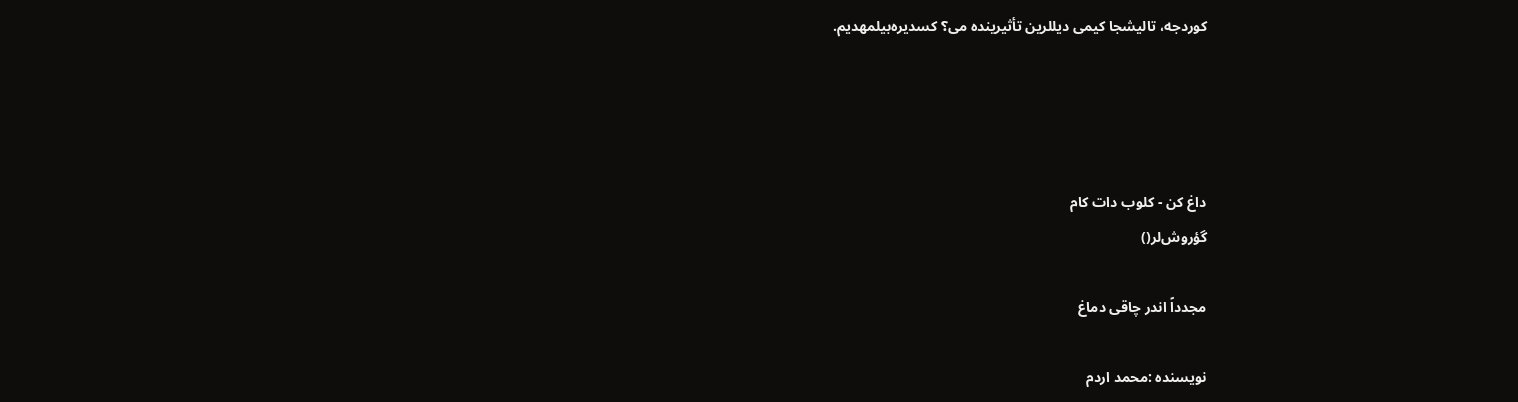کوردجه، تالیشجا کیمی دیللرین تأثیرینده می؟ کسدیره‌بیلمهدیم.




داغ کن - کلوب دات کام
گؤروش‌لر()

مجدداً اندر چاقی دماغ

نویسنده :محمد اردم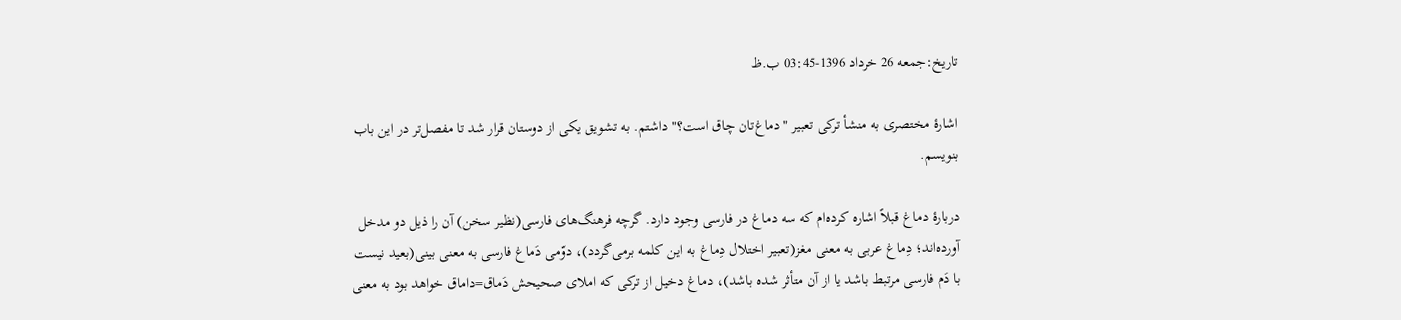تاریخ:جمعه 26 خرداد 1396-03:45 ب.ظ

اشارۀ مختصری به منشأ ترکی تعبیر "دماغ‌تان چاق است؟" داشتم. به تشویق یکی از دوستان قرار شد تا مفصل‌تر در این باب بنویسم.

دربارۀ دماغ قبلاً اشاره کرده‌ام که سه دماغ در فارسی وجود دارد. گرچه فرهنگ‌های فارسی(نظیر سخن) آن را ذیل دو مدخل آورده‌اند؛ دِماغ عربی به معنی مغز(تعبیر اختلال دِماغ به این کلمه برمی‌گردد)، دوّمی دَماغ فارسی به معنی بینی(بعید نیست با دَم فارسی مرتبط باشد یا از آن متأثر شده باشد)، دماغ دخیل از ترکی که املای صحیحش دَماق=داماق خواهد بود به معنی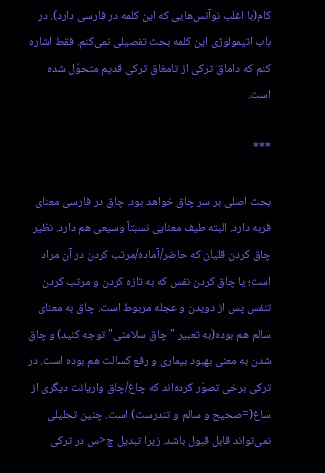کام(با اغلب نوآنس‌هایی که این کلمه در فارسی دارد). در باب اتیمولوژی این کلمه بحث تفصیلی نمی‌کنم. فقط اشاره کنم که داماق ترکی از تامغاق ترکی قدیم متحوّل شده است.

***

بحث اصلی بر سر چاق خواهد بود. چاق در فارسی معنای فربه دارد. البته طیف معنایی نسبتاً وسیعی هم دارد. نظیر چاق کردن قلیان که حاضر/آماده/مرتب کردن در آن مراد است؛ یا چاق کردن نفس که به تازه کردن و مرتب کردن تنفس پس از دویدن و عجله مربوط است. چاق به معنای سالم هم بوده(به تعبیر "چاق سلامتی" توجه کنید) و چاق شدن به معنی بهبود بیماری و رفع کسالت هم بوده است. در ترکی برخی تصوّر کرده‌اند که چاغ/چاق واریانت دیگری از ساغ(=صحیح و سالم و تندرست) است. چنین تحلیلی نمی‌تواند قابل قبول باشد. زیرا تبدیل چ<س در ترکی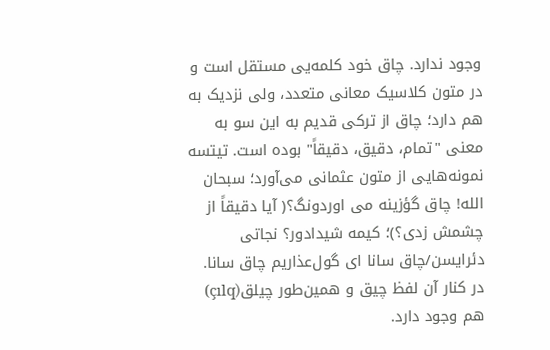وجود ندارد. چاق خود کلمه‌یی مستقل است و در متون کلاسیک معانی متعدد، ولی نزدیک به هم دارد؛ چاق از ترکی قدیم به این سو به معنی "تمام، دقیق، دقیقاً" بوده است. تیتسه نمونه‌هایی از متون عثمانی می‌آورد؛ سبحان الله! چاق گؤزینه می اوردونگ؟( آیا دقیقاً از چشمش زدی؟)؛ کیمه شیدادور؟ نجاتی دئرایسن/چاق سانا ای گول‌عذاریم چاق سانا. در کنار آن لفظ چیق و همین‌طور چیلق(çılq) هم وجود دارد.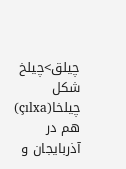چیلق>چیلخ شکل چیلخا(çılxa) هم در آذربایجان و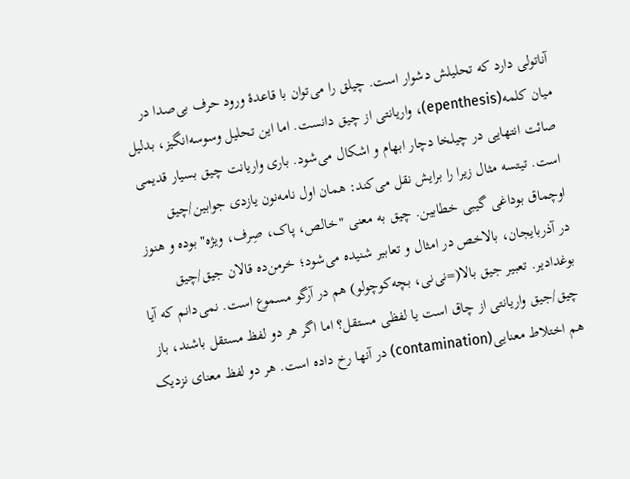آناتولی دارد که تحلیلش دشوار است. چیلق را می‌توان با قاعدۀ ورود حرف بی‌صدا در میان کلمه(epenthesis)، واریانتی از چیق دانست. اما این تحلیل وسوسه‌انگیز، بدلیل صائت انتهایی در چیلخا دچار ابهام و اشکال می‌شود. باری واریانت چیق بسیار قدیمی است. تیتسه مثال زیرا را برایش نقل می‌کند: همان اول نامه‌نون یازدی جوابین/چیق اوچماق بوداغی گیبی خطابین. چیق به معنی "خالص، پاک، صِرف، ویژه" بوده و هنوز در آذربایجان، بالاخص در امثال و تعابیر شنیده‌ می‌شود؛ خرمن‌ده قالان جیق/چیق بوغدادیر. تعبیر جیق بالا(=نی‌نی، بچه‌کوچولو) هم در آرگو مسموع است. نمی‌دانم که آیا چیق/جیق واریانتی از چاق است یا لفظی مستقل؟ اما اگر هر دو لفظ مستقل باشند، باز هم اختلاط معنایی(contamination) در آنها رخ داده است. هر دو لفظ معنای نزدیک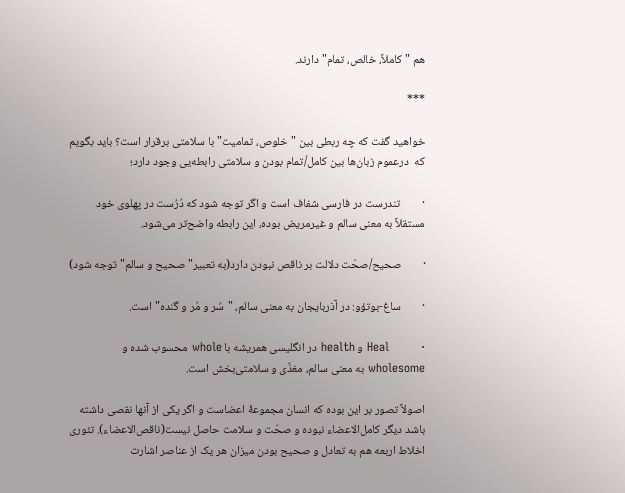هم "کاملاً، خالص، تمام" دارند.

***

خواهید گفت که چه ربطی بین "خلوص، تمامیت" با سلامتی برقرار است؟ باید بگویم که  درعموم زبان‌ها بین کامل/تمام بودن و سلامتی رابطه‌یی وجود دارد؛

·        تندرست در فارسی شفاف است و اگر توجه شود که دُرُست در پهلوی خود مستقلاً به معنی سالم و غیرمریض بوده، این رابطه واضح‌تر می‌شود.

·        صحیح/صحّت دلالت بر ناقص نبودن دارد(به تعبیر"صحیح و سالم" توجه شود)

·        ساغ-بوتؤو: در آذربایجان به معنی سالم، "سُر و مُر و گنده" است.

·        Heal و health در انگلیسی همریشه با whole محسوب شده و wholesome به معنی سالم، مغذّی و سلامتی‌بخش است.

اصولاً تصور بر این بوده که انسان مجموعۀ اعضاست و اگر یکی از آنها نقصی داشته باشد دیگر کامل‌الاعضاء نبوده و صحّت و سلامت حاصل نیست(ناقص‌الاعضاء). تئوری اخلاط اربعه هم به تعادل و صحیح بودن میزان هر یک از عناصر اشارت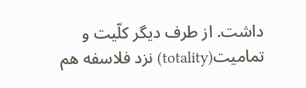داشت. از طرف دیگر کلّیت و تمامیت(totality) نزد فلاسفه هم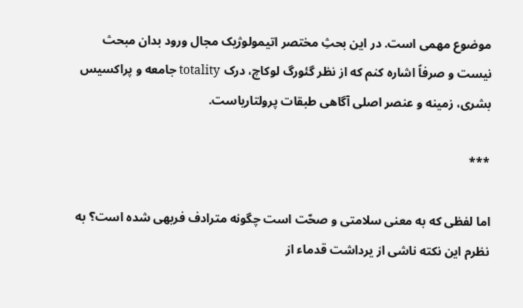موضوع مهمی است. در این بحثِ مختصر اتیمولوژیک مجال ورود بدان مبحث نیست و صرفاً اشاره کنم که از نظر گئورگ لوکاچ، درک totality جامعه و پراکسیس بشری، زمینه و عنصر اصلی آگاهی طبقات پرولتاریاست.

***

اما لفظی که به معنی سلامتی و صحّت است چگونه مترادف فربهی شده است؟ به نظرم این نکته ناشی از یرداشت قدماء از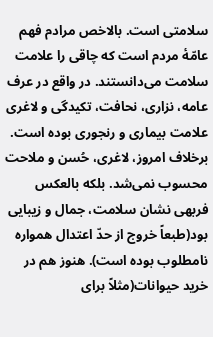سلامتی است. بالاخص مرادم فهم عامّۀ مردم است که چاقی را علامت سلامت می‌دانستند. در واقع در عرف عامه، نزاری، نحافت، تکیدگی و لاغری علامت بیماری و رنجوری بوده است. برخلاف امروز، لاغری، حُسن و ملاحت محسوب نمی‌شد. بلکه بالعکس فربهی نشان سلامت، جمال و زیبایی بود(طبعاً خروج از حدّ اعتدال همواره نامطلوب بوده است). هنوز هم در خرید حیوانات(مثلاً برای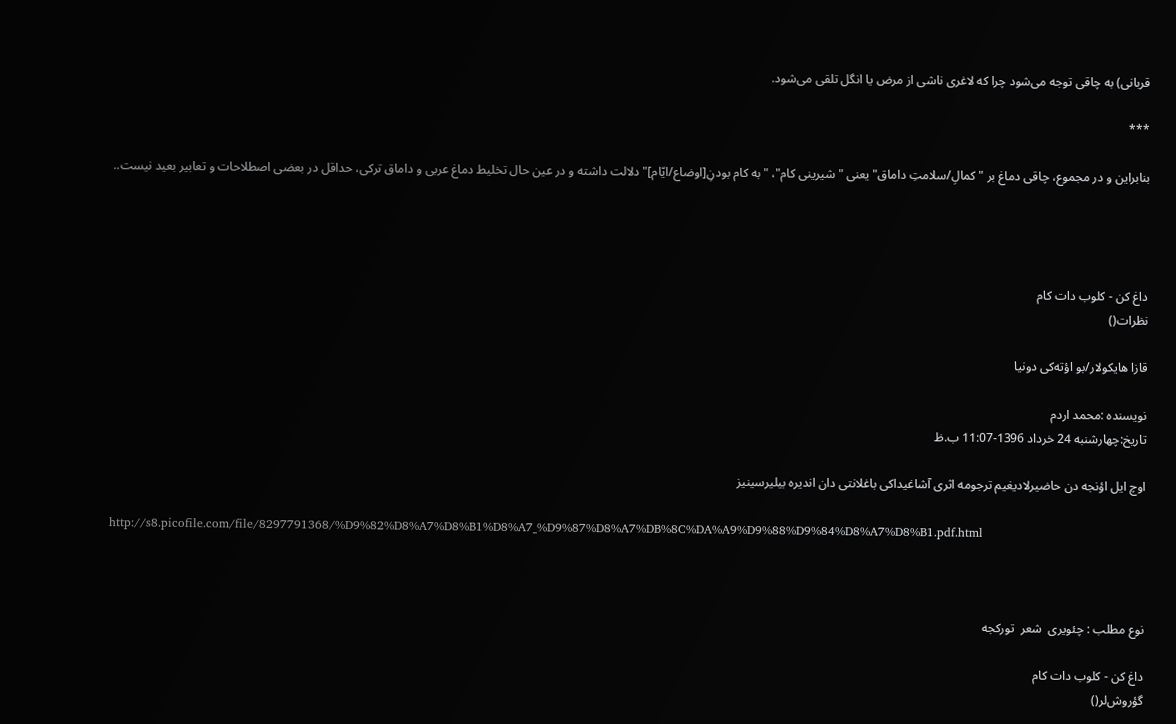قربانی) به چاقی توجه می‌شود چرا که لاغری ناشی از مرض یا انگل تلقی می‌شود.

***

بنابراین و در مجموع، چاقی دماغ بر "کمالِ/سلامتِ داماق" یعنی "شیرینی کام"، "به کام بودنِ[اوضاع/ایّام]" دلالت داشته و در عین حال تخلیط دماغ عربی و داماق ترکی، حداقل در بعضی اصطلاحات و تعابیر بعید نیست..




داغ کن - کلوب دات کام
نظرات()

قازا هایکولار/بو اؤته‌کی دونیا

نویسنده :محمد اردم
تاریخ:چهارشنبه 24 خرداد 1396-11:07 ب.ظ

اوچ ایل اؤنجه دن حاضیرلادیغیم ترجومه اثری آشاغیداکی باغلانتی دان اندیره بیلیرسینیز

http://s8.picofile.com/file/8297791368/%D9%82%D8%A7%D8%B1%D8%A7_%D9%87%D8%A7%DB%8C%DA%A9%D9%88%D9%84%D8%A7%D8%B1.pdf.html



نوع مطلب : چئویری  شعر  توركجه

داغ کن - کلوب دات کام
گؤروش‌لر()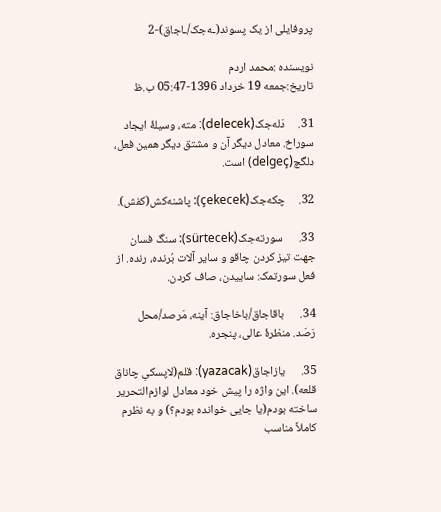پروفایلی از یک پسوند(ـه‌جک/ـاجاق)-2

نویسنده :محمد اردم
تاریخ:جمعه 19 خرداد 1396-05:47 ب.ظ

31.     دَله‌جک(delecek): مته، وسیلۀ ایجاد سوراخ. معادل دیگر آن و مشتق دیگر همین فعل، دلگچ(delgeç) است.

32.     چکه‌جک(çekecek): پاشنه‌کش(کفش).

33.      سورته‌جک(sürtecek): سنگ فسان جهت تیز کردن چاقو و سایر آلات بُرنده، رنده. از فعل سورتمک: ساییدن، صاف کردن.

34.      باقاجاق/باخاجاق: آینه، مَرصد/محل رَصَد. منظرۀ عالی، پنجره.

35.      یازاجاق(yazacak): قلم(لاپسکیِ چاناق قلعه). این واژه را پیش خود معادل لوازم‌التحریر ساخته بودم(یا جایی خوانده بودم؟) و به نظرم کاملاً مناسب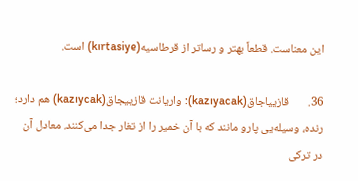این معناست. قطعاً بهتر و رساتر از قرطاسیه(kırtasiye) است.

36.       قازییاجاق(kazıyacak): واریانت قازییجاق(kazıycak) هم دارد؛ رنده، وسیله‌یی پارو مانند که با آن خمیر را از تغار جدا می‌کنند. معادل آن در ترکی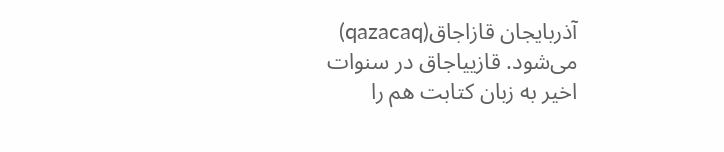آذربایجان قازاجاق(qazacaq) می‌شود. قازییاجاق در سنوات اخیر به زبان کتابت هم را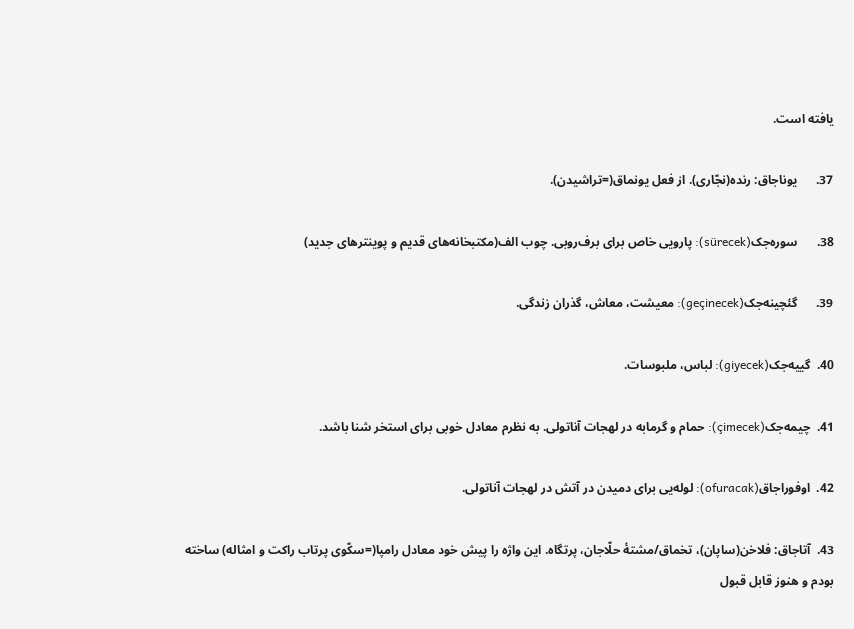یافته است.

37.      یوناجاق: رنده(نجّاری). از فعل یونماق(=تراشیدن).

38.      سوره‌جک(sürecek): پارویی خاص برای برف‌روبی. چوب الف(مکتبخانه‌های قدیم و پوینترهای جدید)

39.      گئچینه‌جک(geçinecek): معیشت، معاش، گذران زندگی.

40.  گییه‌جک(giyecek): لباس، ملبوسات.

41.  چیمه‌جک(çimecek): حمام و گرمابه در لهجات آناتولی. به نظرم معادل خوبی برای استخر شنا باشد.

42.  اوفوراجاق(ofuracak): لوله‌یی برای دمیدن در آتش در لهجات آناتولی.

43.  آتاجاق: فلاخن(ساپان)، تخماق/مشتۀ حلّاجان، پرتگاه. این واژه را پیش خود معادل رامپا(=سکّوی پرتاب راکت و امثاله) ساخته بودم و هنوز قابل قبول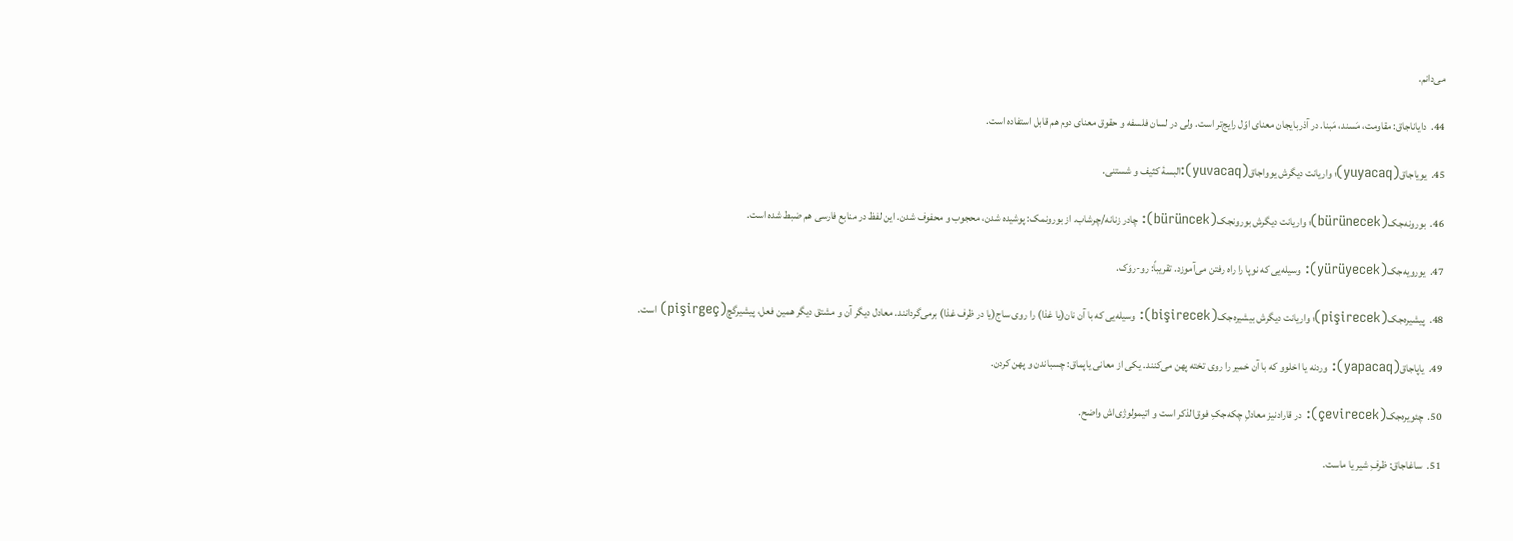می‌دانم.

44.  دایاناجاق: مقاومت، مَسند، مَبنا. در آذربایجان معنای اوّل رایج‌تر است. ولی در لسان فلسفه و حقوق معنای دوم هم قابل استفاده است.

45.  یویاجاق(yuyacaq)؛ واریانت دیگرش یوواجاق(yuvacaq):البسۀ کثیف و شستنی.

46.  بورونه‌جک(bürünecek)؛ واریانت دیگرش بورونجک(bürüncek): چادر زنانه/چرشاب. از بورونمک: پوشیده شدن، محجوب و محفوف شدن. این لفظ در منابع فارسی هم ضبط شده است.

47.  یورویه‌جک(yürüyecek): وسیله‌یی که نوپا را راه رفتن می‌آموزد. تقریباً: رو-روَک.

48.  پیشیره‌جک(pişirecek)؛ واریانت دیگرش بیشیره‌جک(bişirecek): وسیله‌یی که با آن نان(یا غذا) را روی ساج(یا در ظرف غذا) برمی‌گردانند. معادل دیگر آن و مشتق دیگر همین فعل، پیشیرگچ(pişirgeç) است.

49.  یاپاجاق(yapacaq): وردنه یا اخلوو که با آن خمیر را روی تخته پهن می‌کنند. یکی از معانی یاپماق: چسباندن و پهن کردن.

50.  چئویره‌جک(çevirecek): در قارادنیز معادلِ چکه‌جکِ فوق‌الذکر است و اتیمولوژی‌اش واضح.

51.  ساغاجاق: ظرفِ شیر یا ماست.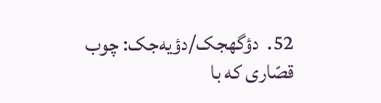52.  دؤگهجک/دؤیه‌جک: چوب قصّاری که با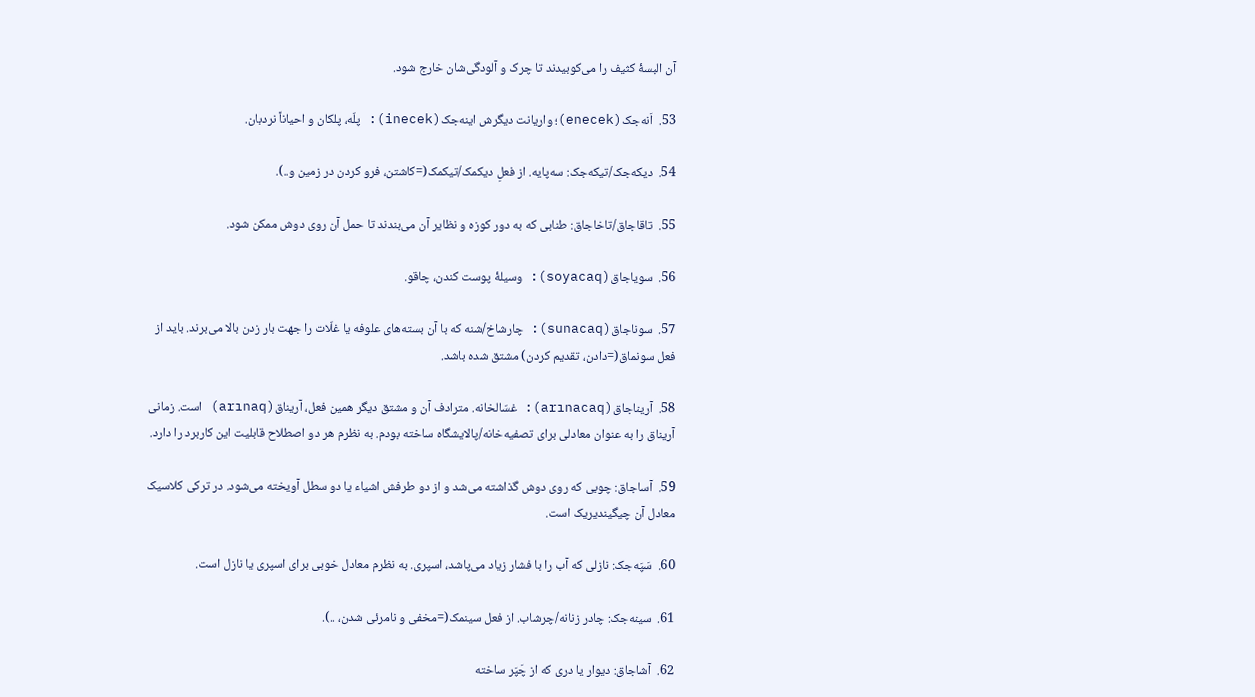آن البسۀ کثیف را می‌کوبیدند تا چرک و آلودگی‌شان خارج شود.

53.  اَنه‌جک(enecek)؛ واریانت دیگرش اینه‌جک(inecek): پلّه، پلکان و احیاناً نردبان.

54.  دیکه‌جک/تیکه‌جک: سه‌پایه. از فعلِ دیکمک/تیکمک(=کاشتن، فرو کردن در زمین و..).

55.  تاقاجاق/تاخاجاق: طنابی که به دور کوزه و نظایر آن می‌بندند تا حمل آن روی دوش ممکن شود.

56.  سویاجاق(soyacaq): وسیلۀ پوست کندن، چاقو.

57.  سوناجاق(sunacaq): چارشاخ/شنه که با آن بسته‌های علوفه یا غلّات را جهت بار زدن بالا می‌برند. باید از فعل سونماق(=دادن، تقدیم کردن) مشتق شده باشد.

58.  آریناجاق(arınacaq): غسّالخانه. مترادف آن و مشتق دیگر همین فعل، آریناق(arınaq) است. زمانی آریناق را به عنوان معادلی برای تصفیه‌خانه/پالایشگاه ساخته بودم. به نظرم هر دو اصطلاح قابلیت این کاربرد را دارد.

59.  آساجاق: چوبی که روی دوش گذاشته می‌شد و از دو طرفش اشیاء یا دو سطل آویخته می‌شود. در ترکی کلاسیک معادل آن چیگیندیریک است.

60.  سَپَه‌جک: نازلی که آب را با فشار زیاد می‌پاشد، اسپری. به نظرم معادل خوبی برای اسپری یا نازل است.

61.  سینه‌جک: چادر زنانه/چرشاب. از فعل سینمک(=مخفی و نامرئی شدن، ..).

62.  آشاجاق: دیوار یا دری که از چَپَر ساخته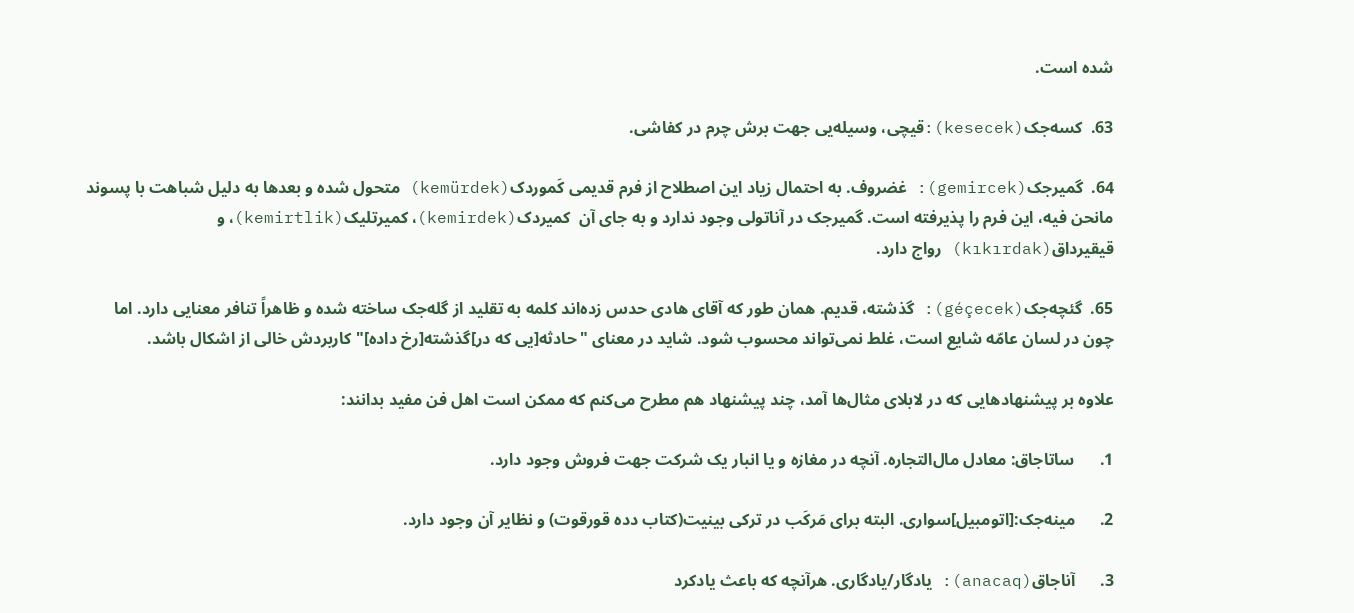شده است.

63.  کسه‌جک(kesecek):قیچی، وسیله‌یی جهت برش چرم در کفاشی.

64.  گمیرجک(gemircek): غضروف. به احتمال زیاد این اصطلاح از فرم قدیمی کَموردک(kemürdek) متحول شده و بعدها به دلیل شباهت با پسوند مانحن فیه، این فرم را پذیرفته است. گمیرجک در آناتولی وجود ندارد و به جای آن  کمیردک(kemirdek)، کمیرتلیک(kemirtlik)، و قیقیرداق(kıkırdak) رواج دارد.

65.  گئچه‌جک(géçecek): گذشته، قدیم. همان طور که آقای هادی حدس زده‌اند کلمه به تقلید از گله‌جک ساخته شده و ظاهراً تنافر معنایی دارد. اما چون در لسان عامّه شایع است، غلط نمی‌تواند محسوب شود. شاید در معنای "حادثه[یی که در]گذشته[رخ داده]" کاربردش خالی از اشکال باشد.

علاوه بر پیشنهادهایی که در لابلای مثال‌ها آمد، چند پیشنهاد هم مطرح می‌کنم که ممکن است اهل فن مفید بدانند:

1.      ساتاجاق: معادل مال‌التجاره. آنچه در مغازه و یا انبار یک شرکت جهت فروش وجود دارد.

2.      مینه‌جک:[اتومبیل]سواری. البته برای مَرکَب در ترکی بینیت(کتاب دده قورقوت) و نظایر آن وجود دارد.

3.      آناجاق(anacaq): یادگار/یادگاری. هرآنچه که باعث یادکرد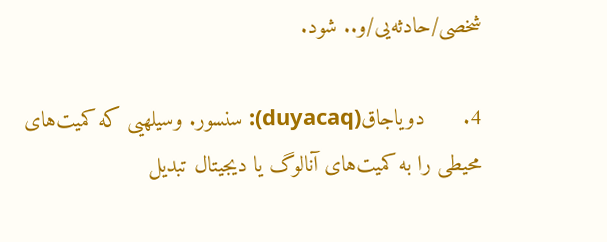شخصی/حادثه‌یی/و.. شود.

4.      دویاجاق(duyacaq): سنسور. وسیلهیی که کمیت‌های محیطی را به کمیت‌های آنالوگ یا دیجیتال تبدیل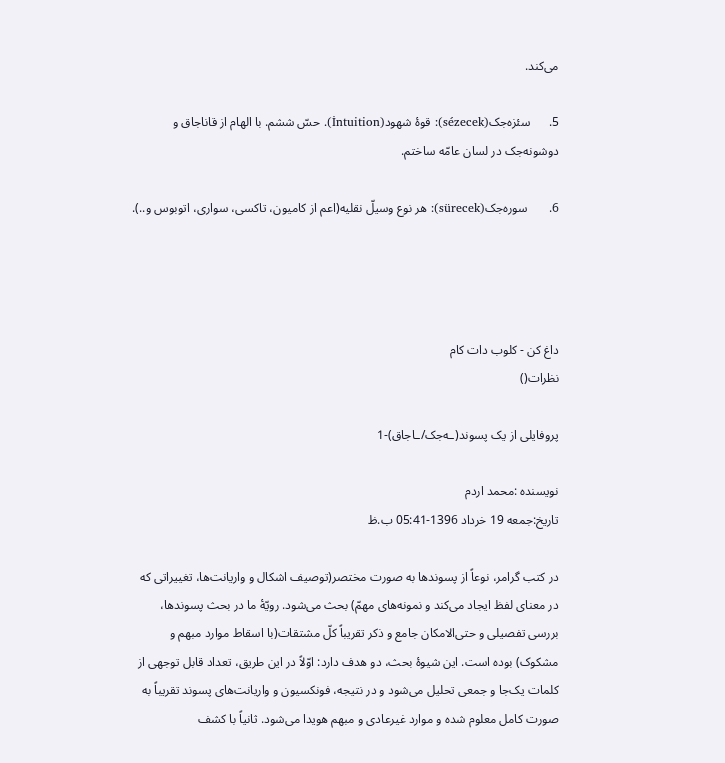می‌کند.

5.      سئزه‌جک(sézecek): قوۀ شهود(İntuition). حسّ ششم. با الهام از قاناجاق و دوشونه‌جک در لسان عامّه ساختم.

6.       سوره‌جک(sürecek): هر نوع وسیلّ نقلیه(اعم از کامیون، تاکسی، سواری، اتوبوس و..).




داغ کن - کلوب دات کام
نظرات()

پروفایلی از یک پسوند(ـه‌جک/ـاجاق)-1

نویسنده :محمد اردم
تاریخ:جمعه 19 خرداد 1396-05:41 ب.ظ

در کتب گرامر، نوعاً از پسوندها به صورت مختصر(توصیف اشکال و واریانت‌ها، تغییراتی که در معنای لفظ ایجاد می‌کند و نمونه‌های مهمّ) بحث می‌شود. رویّۀ ما در بحث پسوندها، بررسی تفصیلی و حتی‌الامکان جامع و ذکر تقریباً کلّ مشتقات(با اسقاط موارد مبهم و مشکوک) بوده است. این شیوۀ بحث، دو هدف دارد: اوّلاً در این طریق، تعداد قابل توجهی از کلمات یک‌جا و جمعی تحلیل می‌شود و در نتیجه، فونکسیون و واریانت‌های پسوند تقریباً به صورت کامل معلوم شده و موارد غیرعادی و مبهم هویدا می‌شود. ثانیاً با کشف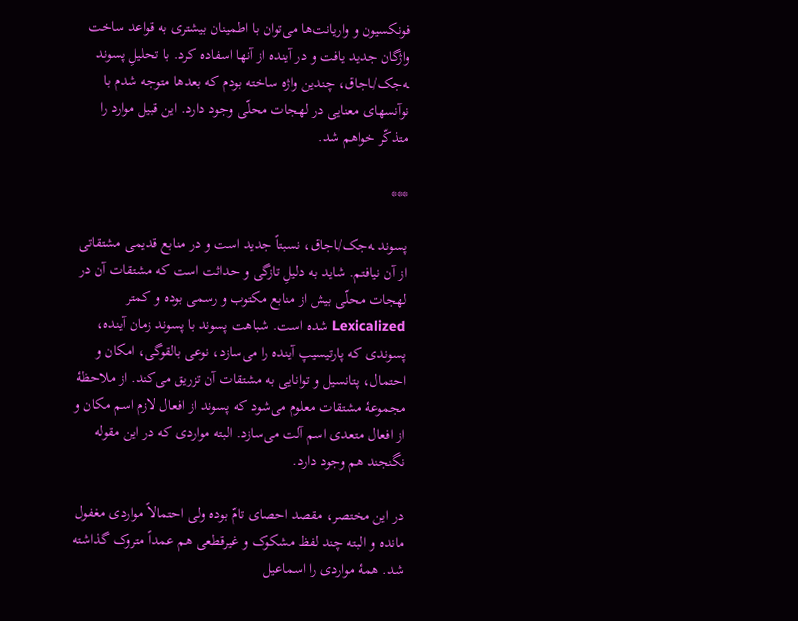فونکسیون و واریانت‌ها می‌توان با اطمینان بیشتری به قواعد ساخت واژگان جدید یافت و در آینده از آنها اسفاده کرد. با تحلیلِ پسوند ـه‌جک/ـاجاق، چندین واژه ساخته بودم که بعدها متوجه شدم با نوآنسهای معنایی در لهجات محلّی وجود دارد. این قبیل موارد را متذکّر خواهم شد.

***

پسوند ـه‌جک/ـاجاق، نسبتاً جدید است و در منابع قدیمی مشتقاتی از آن نیافتم. شاید به دلیلِ تازگی و حداثت است که مشتقات آن در لهجات محلّی بیش از منابع مکتوب و رسمی بوده و کمتر Lexicalized شده است. شباهت پسوند با پسوند زمان آینده، پسوندی که پارتیسیپ آینده را می‌سازد، نوعی بالقوگی، امکان و احتمال، پتانسیل و توانایی به مشتقات آن تزریق می‌کند. از ملاحظۀ مجموعۀ مشتقات معلوم می‌شود که پسوند از افعال لازم اسم مکان و از افعال متعدی اسم آلت می‌سازد. البته مواردی که در این مقوله نگنجند هم وجود دارد.

در این مختصر، مقصد احصای تامّ بوده ولی احتمالاً مواردی مغفول مانده و البته چند لفظ مشکوک و غیرقطعی هم عمداً متروک گذاشته شد. همۀ مواردی را اسماعیل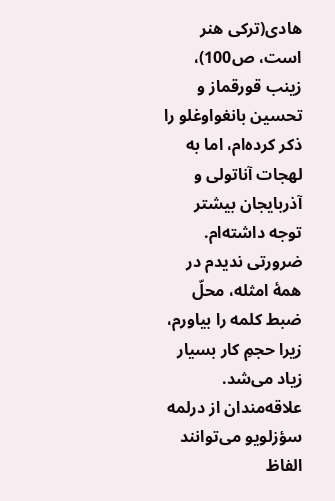هادی(ترکی هنر است، ص100)، زینب قورقماز و تحسین بانغواوغلو را ذکر کرده‌ام، اما به لهجات آناتولی و آذربایجان بیشتر توجه داشته‌ام. ضرورتی ندیدم در همۀ امثله، محلّ ضبط کلمه را بیاورم، زیرا حجمِ کار بسیار زیاد می‌شد. علاقه‌مندان از درلمه سؤزلویو می‌توانند الفاظ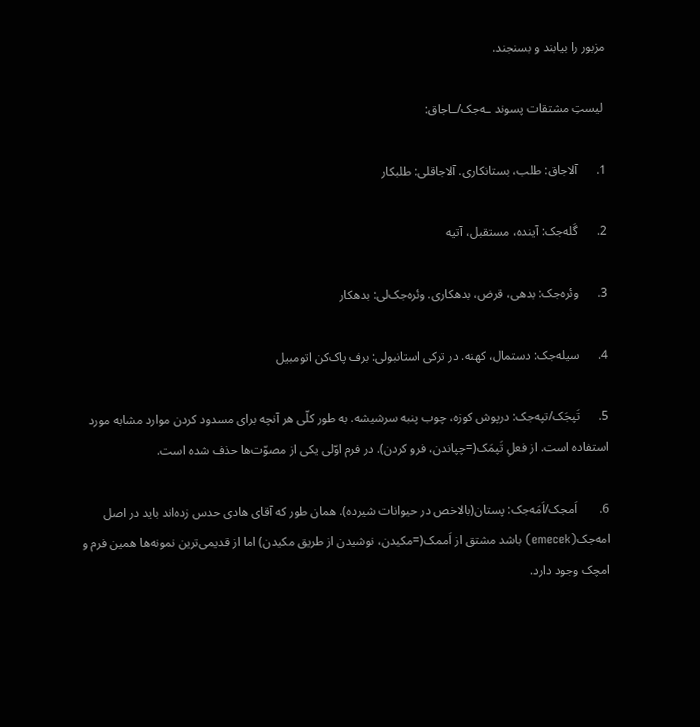مزبور را بیابند و بسنجند.

 لیستِ مشتقات پسوند ـه‌جک/ـاجاق:

1.      آلاجاق: طلب، بستانکاری. آلاجاقلی: طلبکار

2.      گَله‌جک: آینده، مستقبل، آتیه

3.      وئره‌جک: بدهی، قرض، بدهکاری. وئره‌جک‌لی: بدهکار

4.      سیله‌جک: دستمال، کهنه. در ترکی استانبولی: برف پاک‌کن اتومبیل

5.      تَپجَک/تپه‌جک: درپوش کوزه، چوب پنبه سرشیشه. به طور کلّی هر آنچه برای مسدود کردن موارد مشابه مورد استفاده است. از فعلِ تَپمَک(=چپاندن، فرو کردن). در فرم اوّلی یکی از مصوّت‌ها حذف شده است.

6.       اَمجک/اَمَه‌جک: پستان(بالاخص در حیوانات شیرده). همان طور که آقای هادی حدس زده‌اند باید در اصل امه‌جک(emecek) باشد مشتق از اَممک(=مکیدن، نوشیدن از طریق مکیدن) اما از قدیمی‌ترین نمونه‌ها همین فرم و امچک وجود دارد.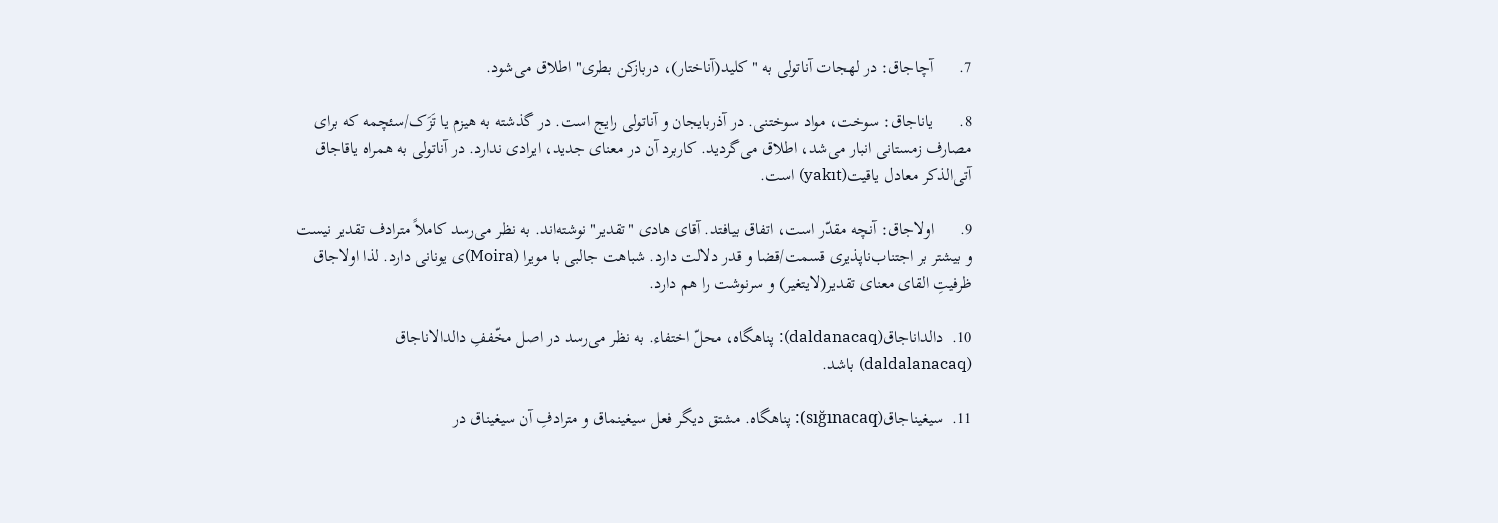7.      آچاجاق: در لهجات آناتولی به "کلید(آناختار)، دربازکن بطری" اطلاق می‌شود.

8.      یاناجاق: سوخت، مواد سوختنی. در آذربایجان و آناتولی رایج است. در گذشته به هیزم یا تَزَک/سئچمه که برای مصارف زمستانی انبار می‌شد، اطلاق می‌گردید. کاربرد آن در معنای جدید، ایرادی ندارد. در آناتولی به همراه یاقاجاق آتی‌الذکر معادل یاقیت(yakıt) است.

9.      اولاجاق: آنچه مقدّر است، اتفاق بیافتد. آقای هادی "تقدیر" نوشته‌اند. به نظر می‌رسد کاملاً مترادف تقدیر نیست و بیشتر بر اجتناب‌ناپذیری قسمت/قضا و قدر دلالت دارد. شباهت جالبی با مویرا (Moira)ی یونانی دارد. لذا اولاجاق ظرفیتِ القای معنای تقدیر(لایتغیر) و سرنوشت را هم دارد.

10.  دالداناجاق(daldanacaq): پناهگاه، محلّ اختفاء. به نظر می‌رسد در اصل مخّففِ دالدالاناجاق (daldalanacaq) باشد.

11.  سیغیناجاق(sığınacaq): پناهگاه. مشتق دیگر فعل سیغینماق و مترادفِ آن سیغیناق در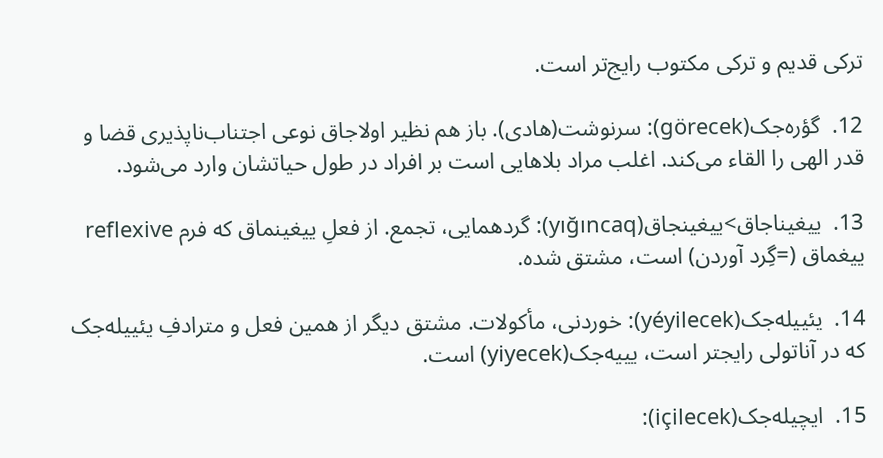ترکی قدیم و ترکی مکتوب رایج‌تر است.

12.  گؤره‌جک(görecek): سرنوشت(هادی). باز هم نظیر اولاجاق نوعی اجتناب‌ناپذیری قضا و قدر الهی را القاء می‌کند. اغلب مراد بلاهایی است بر افراد در طول حیاتشان وارد می‌شود.

13.  ییغیناجاق>ییغینجاق(yığıncaq): گردهمایی، تجمع. از فعلِ ییغینماق که فرم reflexive ییغماق (=گِرد آوردن) است، مشتق شده.

14.  یئییله‌جک(yéyilecek): خوردنی، مأکولات. مشتق دیگر از همین فعل و مترادفِ یئییله‌جک که در آناتولی رایجتر است، یییه‌جک(yiyecek) است.

15.  ایچیله‌جک(içilecek):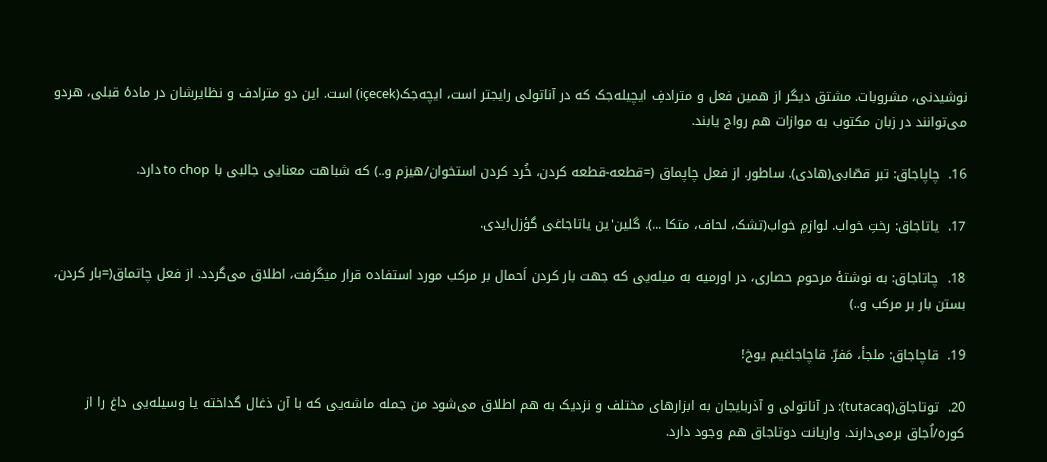نوشیدنی، مشروبات. مشتق دیگر از همین فعل و مترادفِ ایچیله‌جک که در آناتولی رایجتر است، ایچه‌جک(içecek) است. این دو مترادف و نظایرشان در مادۀ قبلی، هردو  می‌توانند در زبان مکتوب به موازات هم رواج یابند.

16.  چاپاجاق: تبر قصّابی(هادی). ساطور. از فعل چاپماق (=قطعه-قطعه‌ کردن، خُرد کردن استخوان/هیزم و..) که شباهت معنایی جالبی با to chop دارد.

17.  یاتاجاق: رختِ خواب. لوازمِ خواب(تشک، لحاف، متکا ...). گلین'ین یاتاجاغی گؤزل‌ایدی.

18.  چاتاجاق: به نوشتۀ مرحوم حصاری، در اورمیه به میله‌یی که جهت بار کردن اَحمال بر مرکب مورد استفاده قرار میگرفت، اطلاق می‌گردد. از فعل چاتماق(=بار کردن، بستن بار بر مرکب و..)

19.  قاچاجاق: ملجأ، مَفرّ. قاچاجاغیم یوخ!

20.  توتاجاق(tutacaq): در آناتولی و آذربایجان به ابزارهای مختلف و نزدیک به هم اطلاق می‌شود من جمله ماشه‌یی که با آن ذغال گداخته یا وسیله‌یی داغ را از کوره/اُجاق برمی‌دارند. واریانت دوتاجاق هم وجود دارد.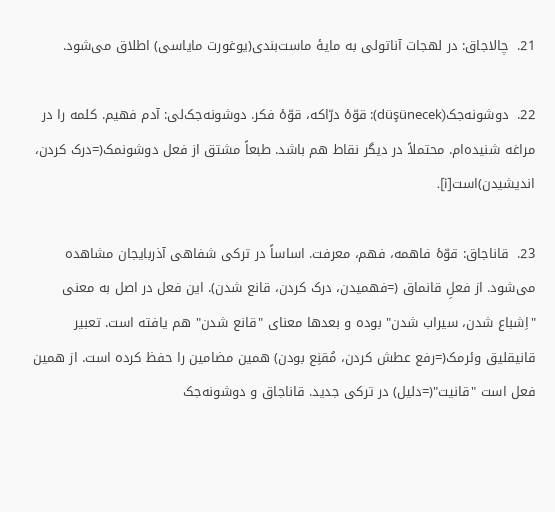21.  چالاجاق: در لهجات آناتولی به مایۀ ماست‌بندی(یوغورت مایاسی) اطلاق می‌شود.

22.  دوشونه‌جک(düşünecek): قوّۀ درّاکه، قوّۀ فکر. دوشونه‌جک‌لی: آدم فهیم. کلمه را در مراغه شنیده‌ام. محتملاً در دیگر نقاط هم باشد. طبعاً مشتق از فعل دوشونمک(=درک کردن، اندیشیدن)است[i].

23.  قاناجاق: قوّۀ فاهمه، فهم، معرفت. اساساً در ترکی شفاهی آذربایجان مشاهده می‌شود. از فعلِ قانماق (=فهمیدن، درک کردن، قانع شدن). این فعل در اصل به معنی "اِشباع شدن، سیراب شدن" بوده و بعدها معنای "قانع شدن" هم یافته است. تعبیر قانیقلیق وئرمک(=رفع عطش کردن، مُقنِع بودن) همین مضامین را حفظ کرده است. از همین فعل است "قانیت"(=دلیل) در ترکی جدید. قاناجاق و دوشونه‌جک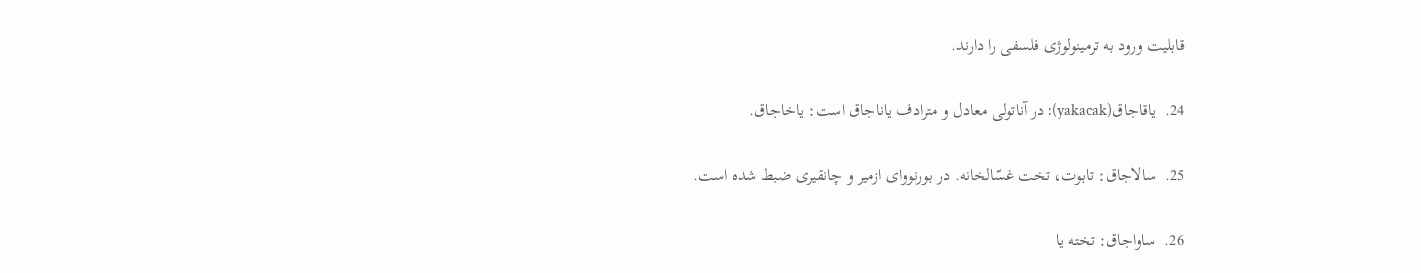قابلیت ورود به ترمینولوژی فلسفی را دارند.

24.  یاقاجاق(yakacak): در آناتولی معادل و مترادف یاناجاق است: یاخاجاق.

25.  سالاجاق: تابوت، تخت غسّالخانه. در بورنووای ازمیر و چانقیری ضبط شده است.

26.  ساواجاق: تخته یا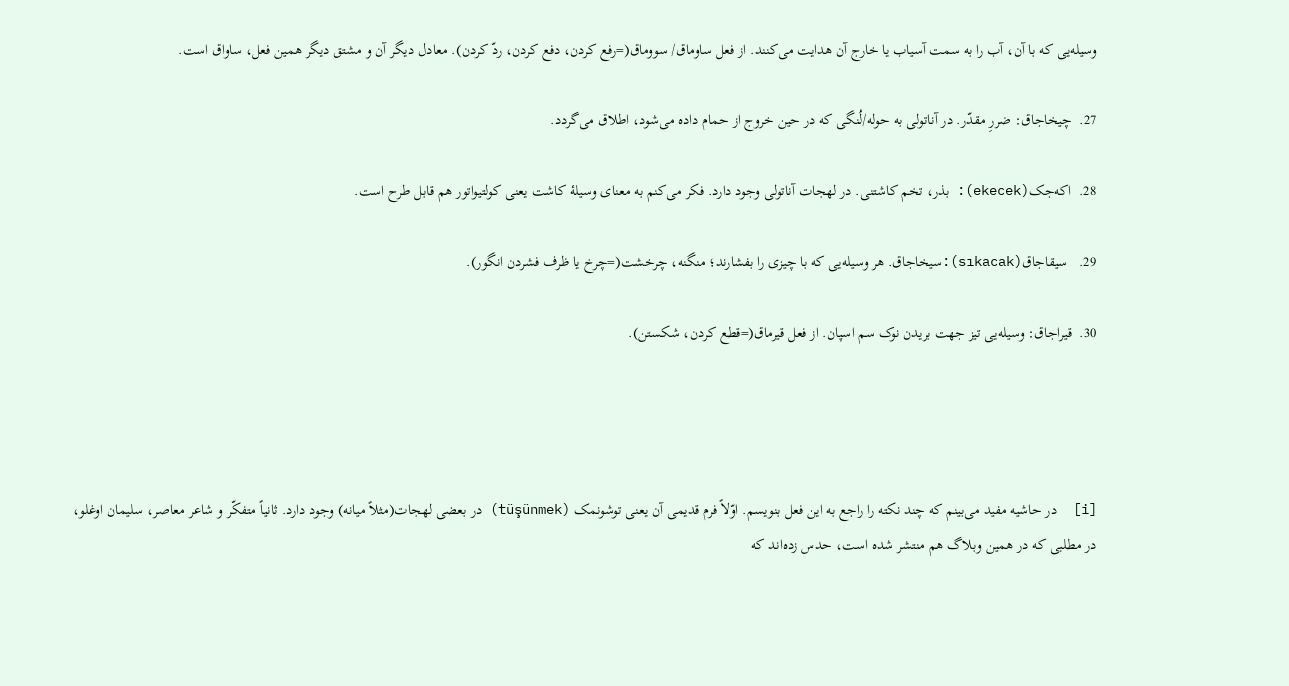وسیله‌یی که با آن، آب را به سمت آسیاب یا خارج آن هدایت می‌کنند. از فعل ساوماق/ سووماق(=رفع کردن، دفع کردن، ردّ کردن). معادل دیگر آن و مشتق دیگر همین فعل، ساواق است.

27.  چیخاجاق: ضررِ مقدّر. در آناتولی به حوله/لُنگی که در حین خروج از حمام داده می‌شود، اطلاق می‌گردد.

28.  اکه‌جک(ekecek): بذر، تخم کاشتنی. در لهجات آناتولی وجود دارد. فکر می‌کنم به معنای وسیلۀ کاشت یعنی کولتیواتور هم قابل طرح است.

29.   سیقاجاق(sıkacak):سیخاجاق. هر وسیله‌یی که با چیزی را بفشارند؛ منگنه، چرخشت(=چرخ یا ظرف فشردن انگور).

30.  قیراجاق: وسیله‌یی تیز جهت بریدن نوک سم اسپان. از فعل قیرماق(=قطع کردن، شکستن).




[i]  در حاشیه مفید می‌بینم که چند نکته را راجع به این فعل بنویسم. اوّلاً فرم قدیمی آن یعنی توشونمک (tüşünmek) در بعضی لهجات(مثلاً میانه) وجود دارد. ثانیاً متفکّر و شاعر معاصر، سلیمان اوغلو، در مطلبی که در همین وبلاگ هم منتشر شده است، حدس زده‌اند که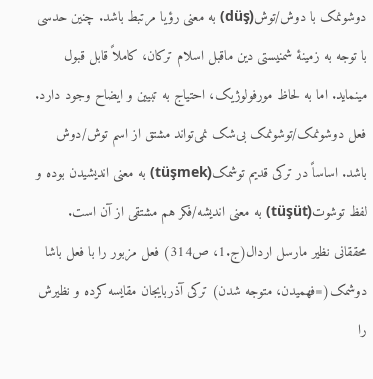دوشونمک با دوش/توش(düş) به معنی رؤیا مرتبط باشد. چنین حدسی با توجه به زمینۀ شمنیستی دین ماقبل اسلام ترکان، کاملاً قابل قبول مینماید. اما به لحاظ مورفولوژیک، احتیاج به تبیین و ایضاح وجود دارد. فعل دوشونمک/توشونمک بی‌شک نمی‌تواند مشتق از اسم توش/دوش باشد. اساساً در ترکی قدیم توشمک(tüşmek) به معنی اندیشیدن بوده و لفظ توشوت(tüşüt) به معنی اندیشه/فکر هم مشتقی از آن است. محققانی نظیر مارسل اردال(ج.1، ص314) فعل مزبور را با فعل باشا دوشمک(=فهمیدن، متوجه شدن) ترکی آذربایجان مقایسه کرده و نظیرش را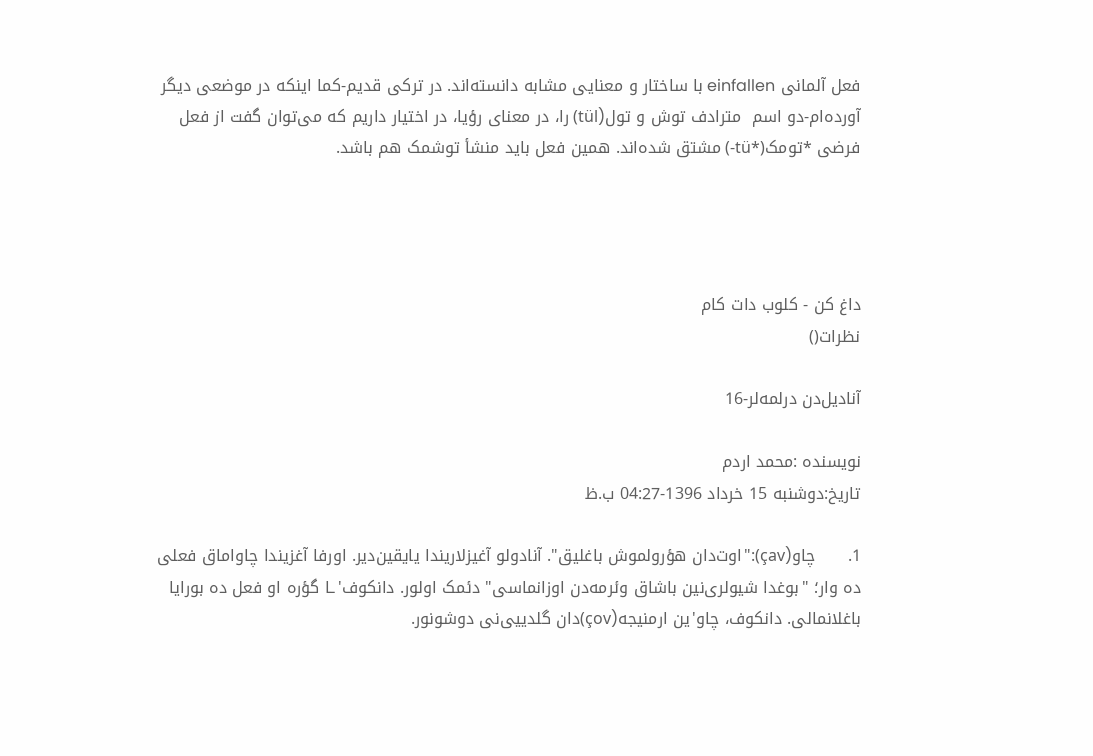فعل آلمانی einfallen با ساختار و معنایی مشابه دانسته‌اند. در ترکی قدیم-کما اینکه در موضعی دیگر آورده‌ام-دو اسم  مترادف توش و تول(tül) را، در معنای رؤیا، در اختیار داریم که می‌توان گفت از فعل فرضی *تومک(*tü-) مشتق شده‌اند. همین فعل باید منشأ توشمک هم باشد.




داغ کن - کلوب دات کام
نظرات()

آنادیل‌دن درلمه‌لر-16

نویسنده :محمد اردم
تاریخ:دوشنبه 15 خرداد 1396-04:27 ب.ظ

1.      چاو(çav):"اوت‌دان هؤرولموش باغلیق". آنادولو آغیزلاریندا یایقین‌دیر. اورفا آغزیندا چاواماق فعلی ده وار؛ "بوغدا شیولری‌نین باشاق وئرمه‌دن اوزانماسی" دئمک اولور. دانکوف'ـا گؤره او فعل‌ ده بورایا باغلانمالی. دانکوف، چاو'ین ارمنیجه‌(çov)دان گلدییی‌نی دوشونور.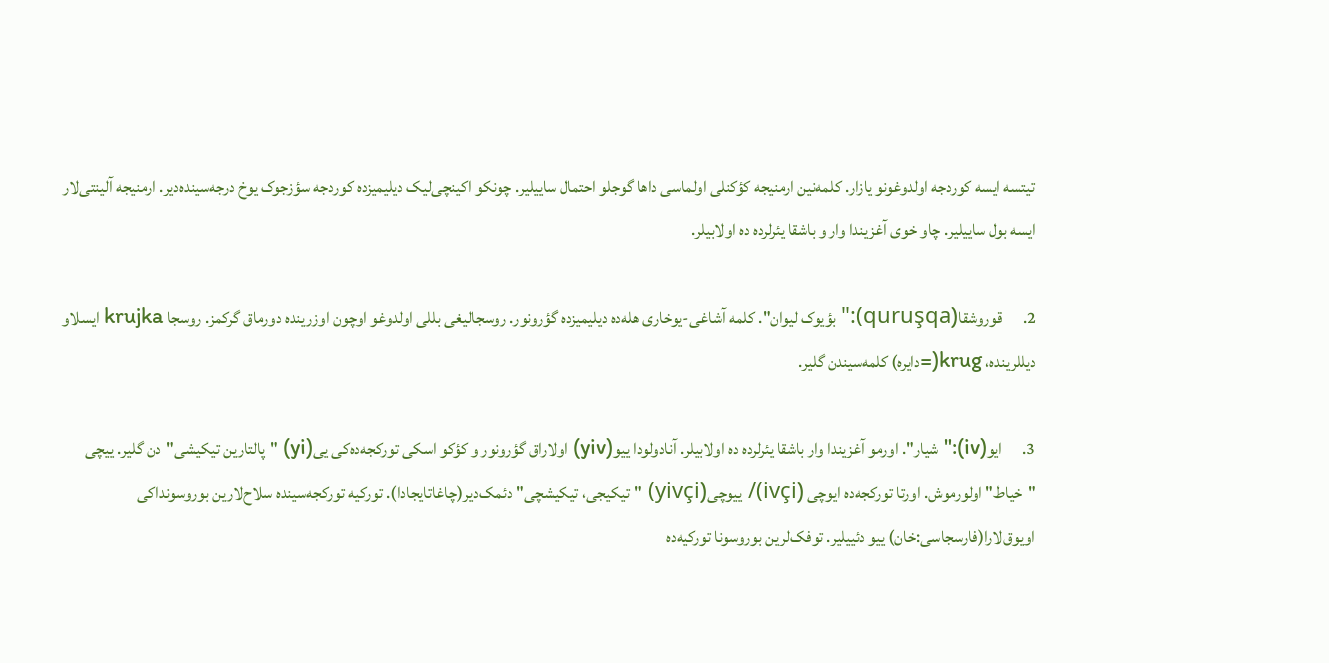تیتسه ایسه کوردجه اولدوغونو یازار. کلمه‌نین ارمنیجه کؤکنلی اولماسی داها گوجلو احتمال ساییلیر. چونکو اکینچی‌لیک دیلیمیزده کوردجه سؤزجوک یوخ درجه‌سینده‌دیر. ارمنیجه آلینتی‌لار ایسه بول ساییلیر. چاو خوی آغزیندا وار و باشقا یئرلرده ده اولابیلر.

2.      قوروشقا(quruşqa):"بؤیوک لیوان". کلمه آشاغی-یوخاری هله‌ده دیلیمیزده گؤرونور. روسجالیغی بللی اولدوغو اوچون اوزرینده دورماق گرکمز. روسجا krujka ایسلاو دیللرینده، krug(=دایره) کلمه‌سیندن گلیر.

3.      ایو(iv):"شیار". اورمو آغزیندا وار باشقا یئرلرده ده اولابیلر. آنادولودا ییو(yiv) اولاراق گؤرونور و کؤکو اسکی تورکجه‌ده‌کی یی(yi) "پالتارین تیکیشی"دن گلیر. ییچی "خیاط" اولورموش. اورتا تورکجه‌ده ایوچی (ivçi)/ ییوچی(yivçi) "تیکیجی، تیکیشچی" دئمک‌دیر(چاغاتایجادا). تورکیه تورکجه‌سینده سلاح‌لارین بوروسونداکی اویوق‌لارا(فارسجاسی:خان) ییو دئییلیر. توفک‌لرین بوروسونا تورکیه‌ده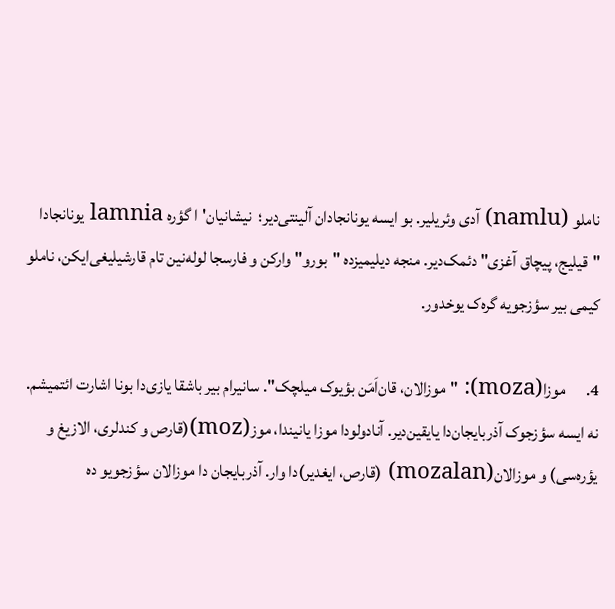ناملو (namlu) آدی وئریلیر. بو ایسه یونانجادان آلینتی‌دیر؛  نیشانیان'ا گؤره lamnia یونانجادا "قیلیج، پیچاق آغزی" دئمک‌دیر. منجه دیلیمیزده "بورو" وارکن و فارسجا لوله‌نین تام قارشیلیغی‌ایکن، ناملو کیمی بیر سؤزجویه گره‌ک یوخدور.

4.      موزا(moza): "موزالان، قان‌اَمَن بؤیوک میلچک". سانیرام بیر باشقا یازی‌دا بونا اشارت ائتمیشم. نه ایسه سؤزجوک آذربایجان‌دا یایقین‌دیر. آنادولودا موزا یانیندا، موز(moz)(قارص و کندلری، الازیغ و یؤره‌سی) و موزالان(mozalan) (قارص، ایغدیر)دا وار. آذربایجان دا موزالان سؤزجویو ده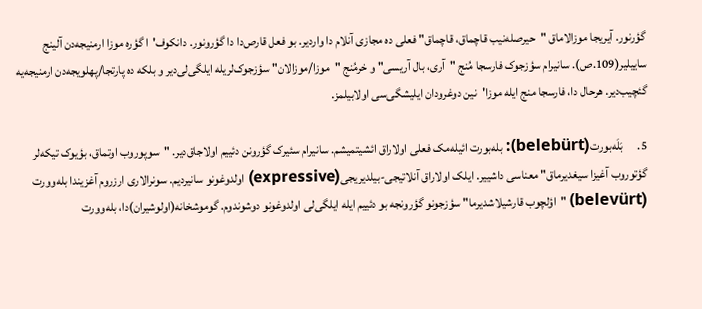گؤرنور. آیریجا موزالاماق "حیرصله‌نیب قاچماق، قاچماق" فعلی ده مجازی آنلام دا واردیر. بو فعل قارص‌دا دا گؤرونور. دانکوف'ا گؤره موزا ارمنیجه‌دن آلینج ساییلیر(109.ص). سانیرام سؤزجوک فارسجا مُنج "آری، بال آریسی" و خرمُنج "موزا/موزالان" سؤزجوک‌لریله ایلگی‌لی‌دیر و بلکه ده پارتجا/پهلویجه‌دن ارمنیجه‌یه گئچیب‌دیر. هرحال دا، فارسجا منج ایله موزا'نین دوغرودان ایلیشگی‌سی اولابیلمز.

5.      بَلَه‌بورت(belebürt): بله‌بورت ائیله‌مک فعلی اولاراق ائشیتمیشم. سانیرام سئیرک گؤرونن دئییم اولاجاق‌دیر. "سوپوروب اوتماق، بؤیوک تیکه‌لر گؤتوروب آغیزا سیغدیرماق" معناسی داشییر. ایلک اولاراق آنلاتیجی-بیلدیریجی(expressive) اولدوغونو سانیردیم. سونرالاری ارزروم آغزیندا بله‌وورت (belevürt) "اؤلچوب قارشیلاشدیرما" سؤزجونو گؤرونجه بو دئییم ایله ایلگی‌لی اولدوغونو دوشوندوم. گوموشخانه(اولوشیران)دا، بله‌وورت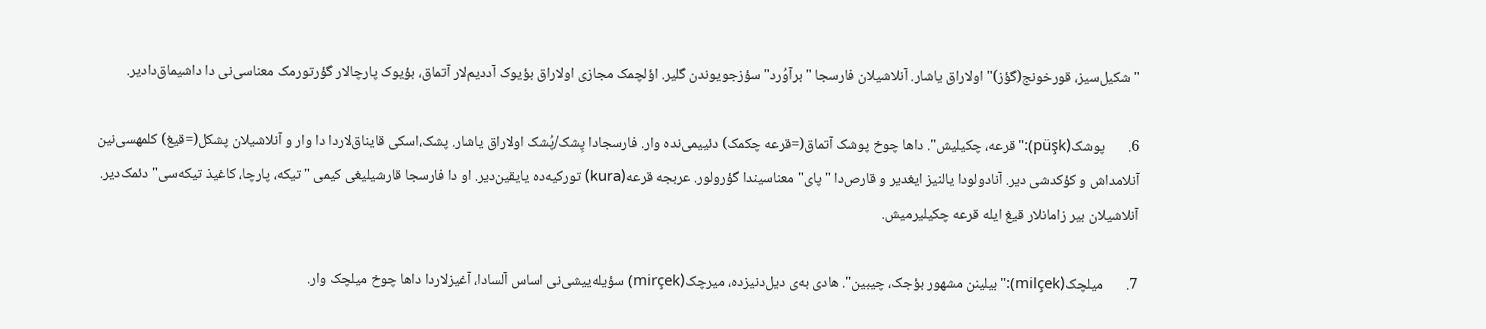"شکیل‌سیز، قورخونج(گؤز)" اولاراق یاشار. آنلاشیلان فارسجا "برآوُرد" سؤزجویوندن گلیر. اؤلچمک مجازی اولاراق بؤیوک آددیم‌لار آتماق، بؤیوک پارچالار گؤرتورمک معناسی‌نی دا داشیماق‌دادیر.

6.       پوشک(püşk):"قرعه، چکیلیش". داها چوخ پوشک آتماق(=قرعه چکمک) دئییمی‌نده وار. فارسجادا پِشک/پُشک اولاراق یاشار. پشک،اسکی قایناق‌لاردا دا وار و آنلاشیلان پشکل(=قیغ) کلمهسی‌نین آنلامداش و کؤکدشی دیر. آنادولودا یالنیز ایغدیر و قارص‌دا "پای" معناسیندا گؤرولور. عربجه قرعه(kura) تورکیه‌ده یایقین‌دیر. او دا فارسجا قارشیلیغی کیمی "تیکه، پارچا، کاغیذ تیکه‌سی" دئمک‌دیر. آنلاشیلان بیر زامانلار قیغ ایله قرعه چکیلیرمیش.

7.       میلچک(milçek):"بیلینن مشهور بؤجک، چیبین". هادی به‌ی دیل‌دنیز‌ده، میرچک(mirçek) سؤیله‌ییشی‌نی اساس آلسادا، آغیزلاردا داها چوخ میلچک وار.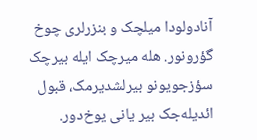آنادولودا میلچک و بنزرلری چوخ گؤرونور. هله میرچک ایله بیرچک سؤزجویونو بیرلشدیرمک، قبول ائدیله‌جک بیر یانی یوخ‌دور.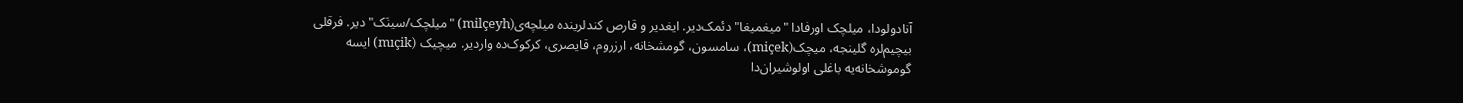آنادولودا، میلچک اورفادا "میغمیغا" دئمک‌دیر. ایغدیر و قارص کندلرینده میلچه‌ی(milçeyh) "میلچک/سینَک"دیر. فرقلی بیچیم‌لره گلینجه، میچک(miçek)، سامسون، گومشخانه، ارزروم، قایصری، کرکوک‌ده واردیر. میچیک (mıçik) ایسه گوموشخانه‌یه باغلی اولوشیران‌دا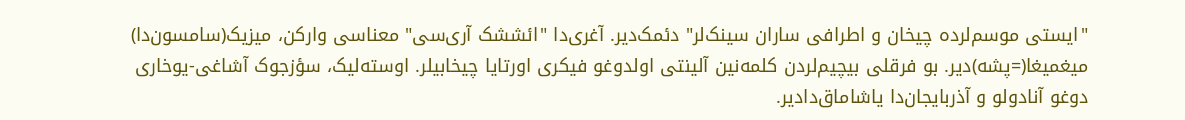"ایستی موسم‌لرده چیخان و اطرافی ساران سینک‌لر" دئمک‌دیر. آغری‌دا "ائششک آری‌سی" معناسی وارکن، میزیک(سامسون‌دا) میغمیغا(=پشه)دیر. بو فرقلی بیچیم‌لردن کلمه‌نین آلینتی اولدوغو فیکری اورتایا چیخابیلر. اوسته‌لیک، سؤزجوک آشاغی-یوخاری دوغو آنادولو و آذربایجان‌دا یاشاماق‌دادیر.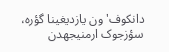دانکوف'ون یازدیغینا گؤره، سؤزجوک ارمنیجهدن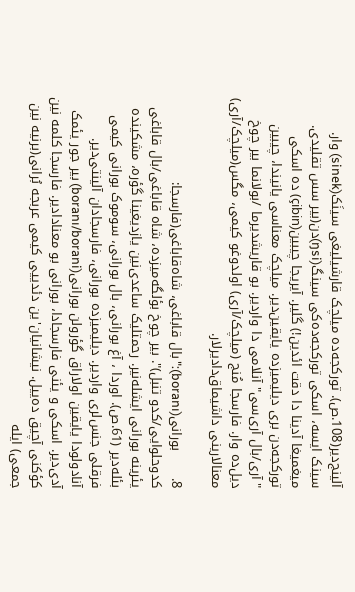آلینج‌دیر(108.ص). تورکجه‌ده میلچک قارشیلیغی سینَک(sinek) وار. سینک ایسه، اسکی تورکجه‌ده‌کی سینگ(ŋsi)دن(بیر سس تقلیدی. میغمیغا آدینا دا دقت ائدین!) گلیر. آیریجا چیبین(çibin) ده اسکی تورکجه‌دن بری دیلیمیزده یایقین‌دیر. میلچک معناسی یانیندا، چیبین "آری/بال آری‌سی" آنلامی دا واردیر. بو قاریشدیرما /بولانما بیر چوخ دیل‌ده وار. فارسجا مُنج (میلچک/آری) اولدوغو کیمی، مگس(میلچک/آری) معنالارینی داشیماق‌دادیرلار.

8.      بورانی(boranı):"بال قاباغی، شاه‌قاباغی(فارسجا: کدوحلوایی/کدو تنبل)". بیر چوخ بؤلگه‌میزده، شاه قاباغی/بال قاباغی یئرینه بورانی ایشله‌نیر. رحمتلیک ساعدی‌نین یازدیغینا گؤره، مشکینده بئله‌دیر (61.ص). اوردا ، آغ بورانی، بال بورانی، سوموک بورانی کیمی فرقلی جنس‌لری واردیر. دیلیمیزده بورانی، فارسجادان آلینتی‌دیر. آنادولودا یایقین اولاراق گؤرولن بورانی(boranı/borani) بیر جور یئمک آدی‌دیر. اسکی و یئنی فارسجادا، بورانی بو معنادادیر. فارسجا کلمه نین کؤکنی آچیق ده‌ییل. نیشانیان'ین دئدییی کیمی عربجه بُرانی(برنیه نین جمعی) ایله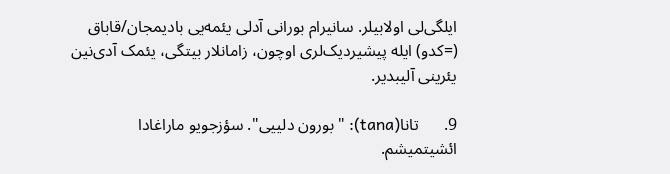ایلگی‌لی اولابیلر. سانیرام بورانی آدلی یئمه‌یی بادیمجان/قاباق (=کدو) ایله پیشیردیک‌لری اوچون، زامانلار بیتگی، یئمک آدی‌نین یئرینی آلیبدیر.

9.      تانا(tana): "بورون دلییی". سؤزجویو ماراغادا  ائشیتمیشم.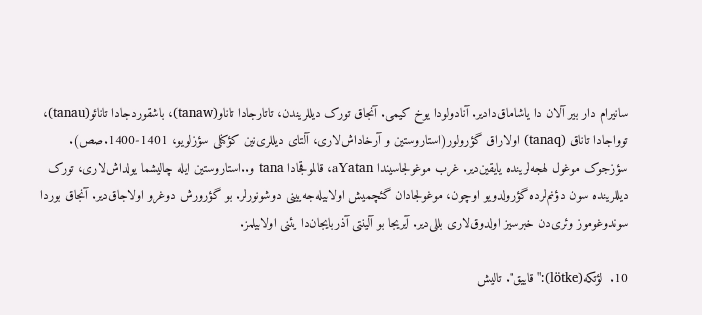سانیرام دار بیر آلان دا یاشاماق‌دادیر. آنادولودا یوخ کیمی. آنجاق تورک دیللریندن، تاتارجادا تاناو(tanaw)، باشقوردجادا تانائو(tanau)، توواجادا تاناق (tanaq) اولاراق گؤرولور(استاروستین و آرخاداش‌لاری، آلتای دیللری‌نین کؤکنلی سؤزلویو، 1401-1400.صص). سؤزجوک موغول لهجه‌لرینده یایقین‌دیر. غرب موغولجاسیندا aϒatan، قالموقجادا tana و..استاروستین ایله چالیشما یولداش‌لاری، تورک دیللرینده سون دؤنم‌لرده گؤرولدویو اوچون، موغولجادان گئچمیش اولابیله‌جه‌یینی دوشونورلر. بو گؤرورش دوغرو اولاجاق‌دیر. آنجاق بوردا سوندوغوموز وئری‌دن خبرسیز اولدوق‌لاری بللی‌دیر. آیریجا بو آلینتی آذربایجان‌دا یئنی اولابیلمز.

10.  لؤتکه(lötke):"قاییق". تالیش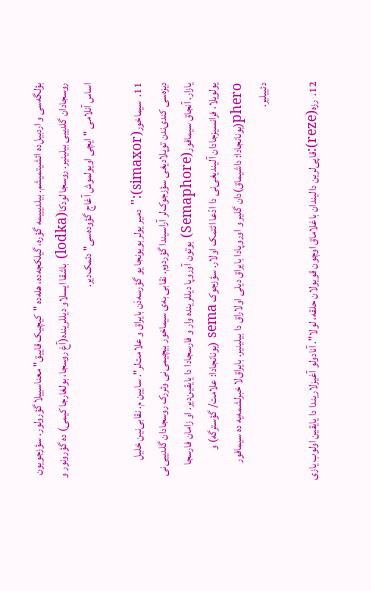بؤلگه‌سی و اردبیل‌ده ائشیتمیشم. بیلدیییمه گؤره، گیلکجه‌ده، هله‌ده "کیچیک قاییق" معناسییلا گؤرولور. سؤزجویون روسجادان گلدییی بیلینیر. روسجا لودکا(lodka) باشقا ایسلاو دیللرینده(آغ روسجا، بولغارجا کیمی) ده گؤرونور و اساس آنلامی "ایچی اویولموش آغاج گؤوده‌سی" دئمک‌دیر.

11.  سیماخور(simaxor):"دمیر یولر بویونجا یو گؤرسه‌دَن بایراق و علامت‌لر". سایین م. نقابی‌نین خلیل دیزه‌سی کندی‌ندن توپلادیغی سؤزجوک‌لر آراسیندا گؤردوم. نقابی به‌ی سیماخور بیچیمی‌نی وئررک روسجادان گلدییی‌نی یازار. آنجاق سیمافور(Semaphore) بوتون آوروپا دیللرینده وار و فارسجادا دا یایقین‌دیر. او زامان فارسجا یولویلا، فرانسیزجادان آلیندیغی‌نی دا ادّعا ائتمک اولار. سؤزجوک sema (یونانجادا: علامت/ گؤسترگه) و phero(یونانجادا: داشیماق)دان گلیر و اوروپادا بایراق دیلی اولاراق دا بیلینیر. بایراق‌لا خبرلشمه‌یه ده سیمافور دئییلیر.

12.  رزه(reze):قاپی‌لرین دالیندان باغلاماق اوچون قویولان حلقه، لولا". آنادولو آغیزلاریندا دا یایقین‌ اولوب یازی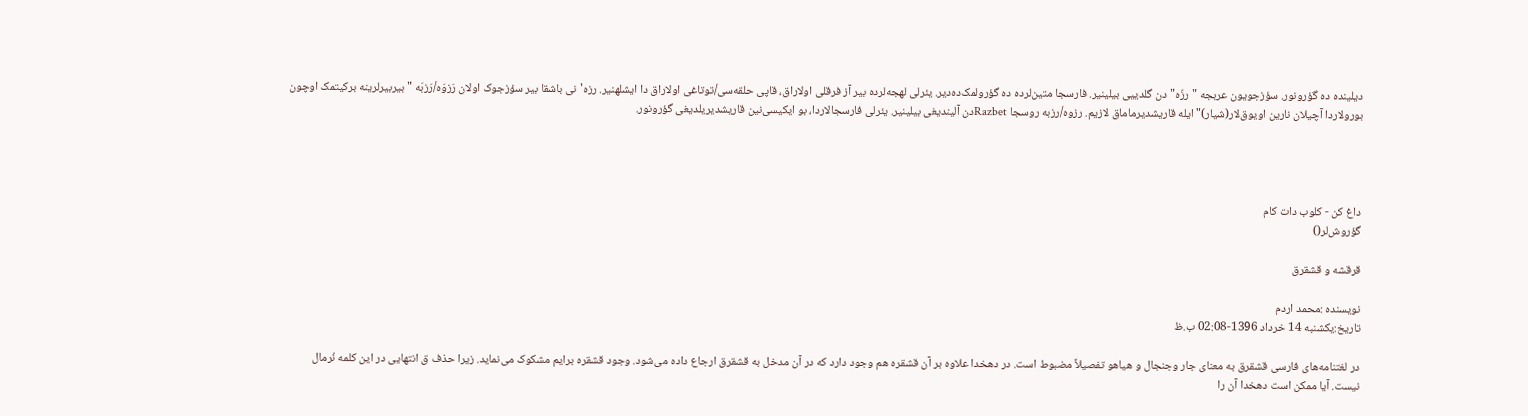دیلینده ده گؤرونور. سؤزجویون عربجه "رزّه"دن گلدییی بیلینیر. فارسجا متین‌لرده ده گؤرولمک‌ده‌دیر. یئرلی لهجه‌لرده بیر آز فرقلی اولاراق، قاپی حلقه‌سی/توتاغی اولاراق دا ایشلهنیر. رزه'نی باشقا بیر سؤزجوک اولان رَزوَه/رَزبَه "بیربیرلرینه برکیتمک اوچون بورولاردا آچیلان نارین اویوق‌لار(شیار)" ایله قاریشدیرماماق لازیم. رزوه/رزبه روسجا Razbetدن آلیندیغی بیلینیر. یئرلی فارسجالاردا، بو ایکیسی‌نین قاریشدیریلدیغی گؤرونور.




داغ کن - کلوب دات کام
گؤروش‌لر()

قرقشه و قشقرق

نویسنده :محمد اردم
تاریخ:یکشنبه 14 خرداد 1396-02:08 ب.ظ

در لغتنامه‌های فارسی قشقرق به معنای جار وجنجال و هیاهو تفصیلاً مضبوط است. در دهخدا علاوه بر آن قشقره هم وجود دارد که در آن مدخل به قشقرق ارجاع داده می‌شود. وجود قشقره برایم مشکوک می‌نماید. زیرا حذف ق انتهایی در این کلمه نُرمال نیست. آیا ممکن است دهخدا آن را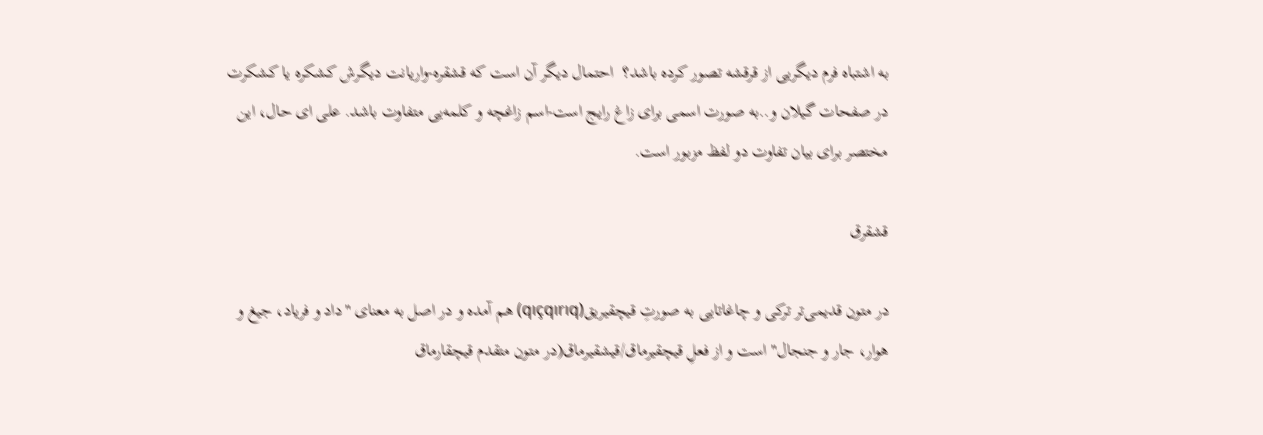به اشتباه فرم دیگریی از قرقشه تصور کرده باشد؟  احتمال دیگر آن است که قشقره-واریانت دیگرش کشکره یا کشکرت در صفحات گیلان و..به صورت اسمی برای زاغ رایج است-اسم زاغچه و کلمه‌یی متفاوت باشد. علی ای حال، این مختصر برای بیان تفاوت دو لفظ مزبور است.

قشقرق

در متون قدیمی‌تر ترکی و چاغاتایی به صورتِ قیچقیریق(qıçqırıq) هم آمده و در اصل به معنای "داد و فریاد، جیغ و هوار، جار و جنجال" است و از فعلِ قیچقیرماق/قیشقیرماق(در متون متقدم قیچقارماق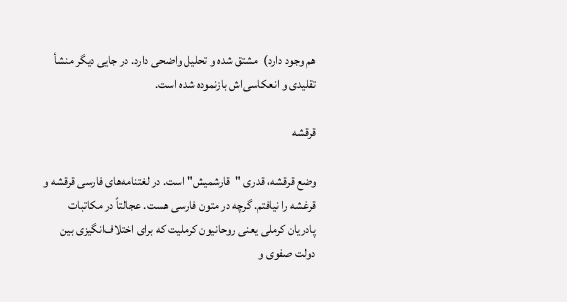هم وجود دارد)  مشتق شده و تحلیل واضحی دارد. در جایی دیگر منشأ تقلیدی و انعکاسی‌اش بازنموده شده است.

قرقشه

وضع قرقشه، قدری "قارشمیش" است. در لغتنامه‌های فارسی قرقشه و قرغشه را نیافتم. گرچه در متون فارسی هست. عجالتاً در مکاتبات پادریان کرملی یعنی روحانیون کرملیت که برای اختلاف‌انگیزی بین دولت صفوی و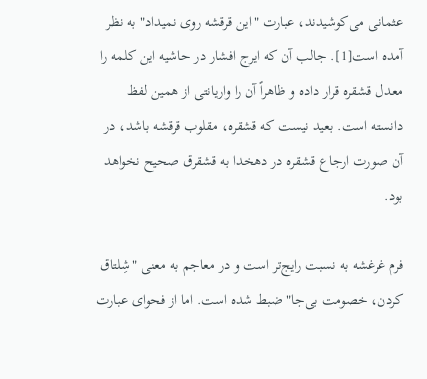عثمانی می‌کوشیدند، عبارت "این قرقشه روی نمیداد" به نظر آمده است[1]. جالب آن که ایرج افشار در حاشیه این کلمه را معدل قشقره قرار داده و ظاهراً آن را واریانتی از همین لفظ دانسته است. بعید نیست که قشقره، مقلوب قرقشه باشد، در آن صورت ارجاع قشقره در دهخدا به قشقرق صحیح نخواهد بود.

فرم غرغشه به نسبت رایج‌تر است و در معاجم به معنی "شِلتاق کردن، خصومت بی‌جا" ضبط شده است. اما از فحوای عبارت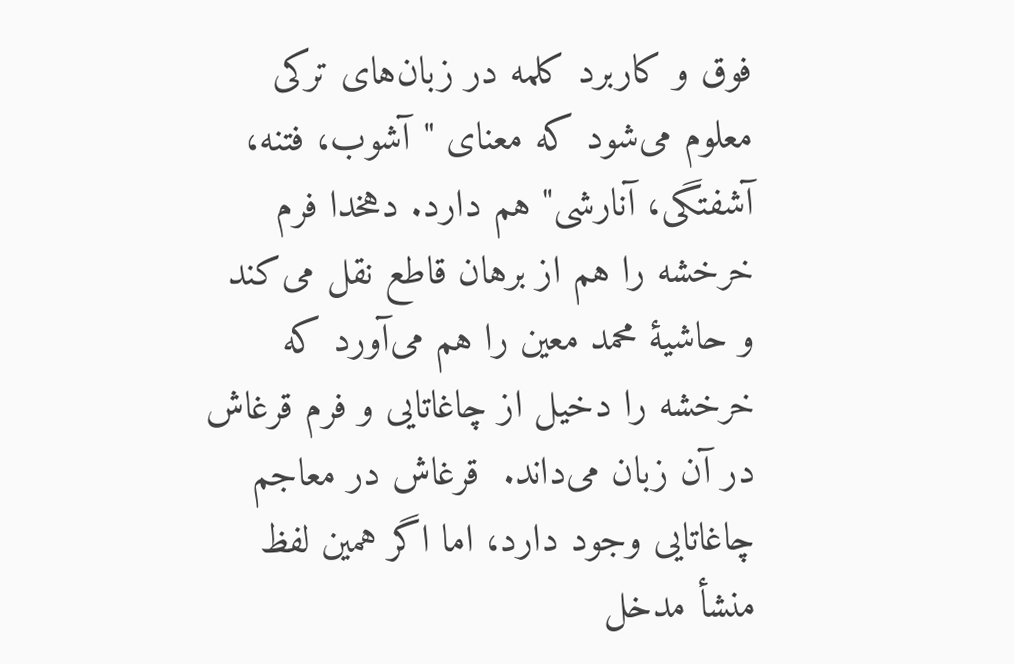فوق و کاربرد کلمه در زبان‌های ترکی معلوم می‌شود که معنای "آشوب، فتنه، آشفتگی، آنارشی" هم دارد. دهخدا فرم خرخشه را هم از برهان قاطع نقل می‌کند و حاشیۀ محمد معین را هم می‌آورد که خرخشه را دخیل از چاغاتایی و فرم قرغاش در آن زبان می‌داند.  قرغاش در معاجم چاغاتایی وجود دارد، اما اگر همین لفظ منشأ مدخل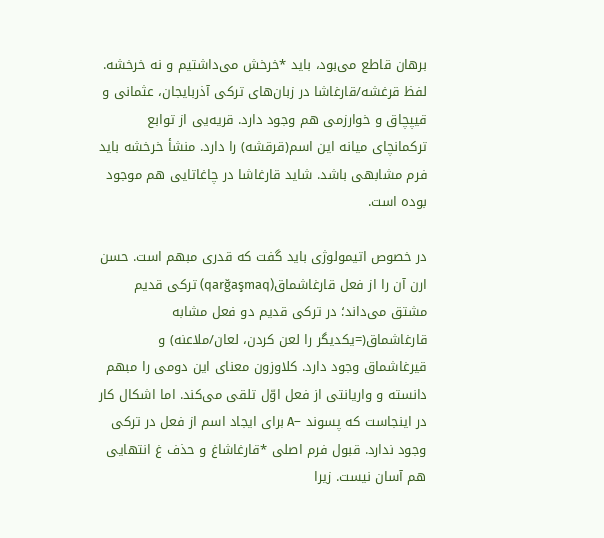برهان قاطع می‌بود، باید *خرخش می‌داشتیم و نه خرخشه. لفظ قرغشه/قارغاشا در زبان‌های ترکی آذربایجان، عثمانی و قیپچاق و خوارزمی هم وجود دارد. قریه‌یی از توابع ترکمانچای میانه این اسم(قرقشه) را دارد. منشأ خرخشه باید فرم مشابهی باشد. شاید قارغاشا در چاغاتایی هم موجود بوده است.

در خصوص اتیمولوژی باید گفت که قدری مبهم است. حسن ارن آن را از فعل قارغاشماق(qarğaşmaq) ترکی قدیم مشتق می‌داند؛ در ترکی قدیم دو فعل مشابه قارغاشماق(=یکدیگر را لعن کردن، لعان/ملاعنه) و قیرغاشماق وجود دارد. کلاوزون معنای این دومی را مبهم دانسته و واریانتی از فعل اوّل تلقی می‌کند. اما اشکال کار در اینجاست که پسوند –A برای ایجاد اسم از فعل در ترکی وجود ندارد. قبول فرم اصلی *قارغاشاغ و حذف غ انتهایی هم آسان نیست. زیرا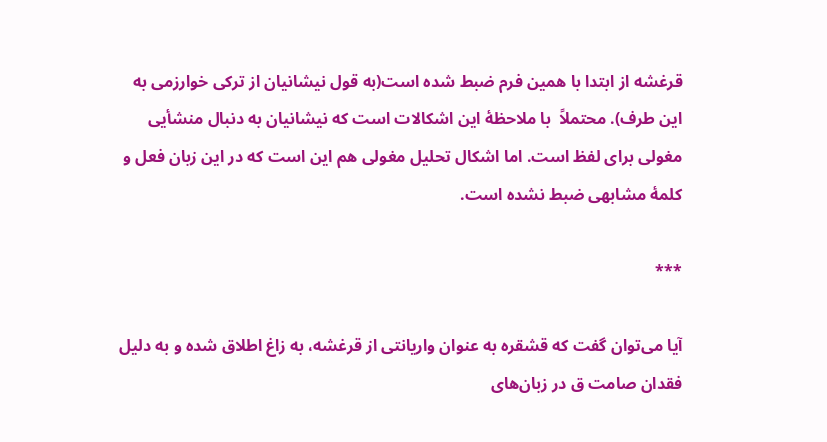قرغشه از ابتدا با همین فرم ضبط شده است(به قول نیشانیان از ترکی خوارزمی به این طرف). محتملاً  با ملاحظۀ این اشکالات است که نیشانیان به دنبال منشأیی مغولی برای لفظ است. اما اشکال تحلیل مغولی هم این است که در این زبان فعل و کلمۀ مشابهی ضبط نشده است.

***

آیا می‌توان گفت که قشقره به عنوان واریانتی از قرغشه، به زاغ اطلاق شده و به دلیل فقدان صامت ق در زبان‌های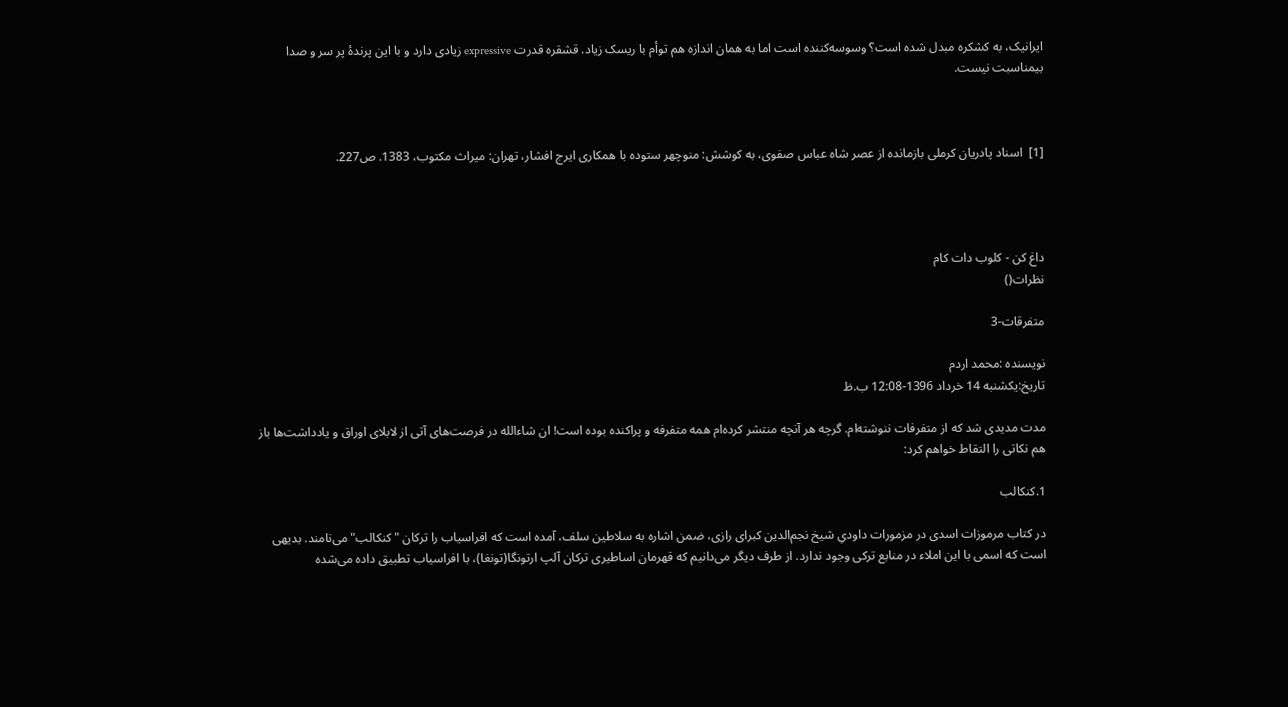ایرانیک، به کشکره مبدل شده است؟ وسوسه‌کننده است اما به همان اندازه هم توأم با ریسک زیاد. قشقره قدرت expressive زیادی دارد و با این پرندۀ پر سر و صدا بیمناسبت نیست.



[1]  اسناد پادریان کرملی بازمانده از عصر شاه عباس صفوی، به کوشش: منوچهر ستوده با همکاری ایرج افشار، تهران: میراث مکتوب، 1383. ص227.




داغ کن - کلوب دات کام
نظرات()

متفرقات-3

نویسنده :محمد اردم
تاریخ:یکشنبه 14 خرداد 1396-12:08 ب.ظ

مدت مدیدی شد که از متفرفات ننوشته‌ام. گرچه هر آنچه منتشر کرده‌ام همه متفرفه و پراکنده بوده است! ان شاءالله در فرصت‌های آتی از لابلای اوراق و یادداشت‌ها باز هم نکاتی را التقاط خواهم کرد:

1.کنکالب

در کتاب مرموزات اسدی در مزمورات داودیِ شیخ نجم‌الدین کبرای رازی، ضمن اشاره به سلاطین سلف، آمده است که افراسیاب را ترکان "کنکالب" می‌نامند. بدیهی است که اسمی با این املاء در منابع ترکی وجود ندارد. از طرف دیگر می‌دانیم که قهرمان اساطیری ترکان آلپ ارتونگا(تونغا)، با افراسیاب تطبیق داده می‌شده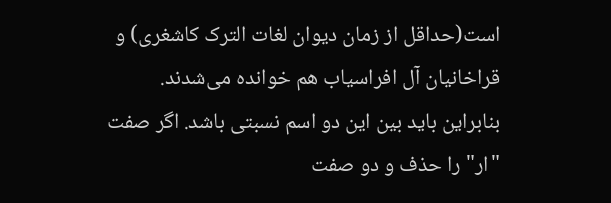است(حداقل از زمان دیوان لغات الترک کاشغری) و قراخانیان آل افراسیاب هم خوانده می‌شدند. بنابراین باید بین این دو اسم نسبتی باشد. اگر صفت "ار" را حذف و دو صفت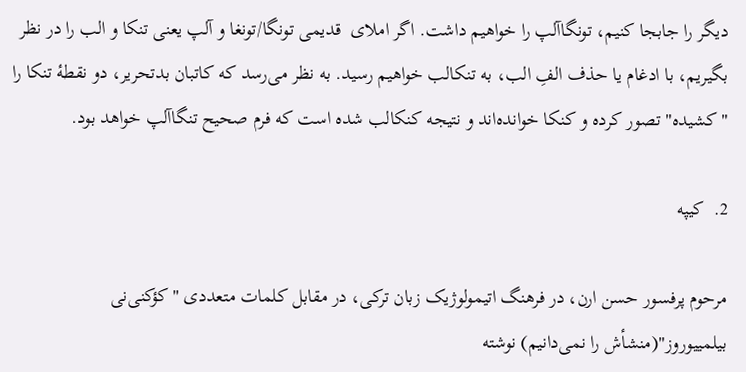دیگر را جابجا کنیم، تونگاآلپ را خواهیم داشت. اگر املای  قدیمی تونگا/تونغا و آلپ یعنی تنکا و الب را در نظر بگیریم، با ادغام یا حذف الفِ الب، به تنکالب خواهیم رسید. به نظر می‌رسد که کاتبان بدتحریر، دو نقطۀ تنکا را "کشیده" تصور کرده و کنکا خوانده‌اند و نتیجه کنکالب شده است که فرم صحیح تنگاآلپ خواهد بود.

2.  کیپه

مرحوم پرفسور حسن ارن، در فرهنگ اتیمولوژیک زبان ترکی، در مقابل کلمات متعددی "کؤکنی‌نی بیلمییوروز"(منشأش را نمی‌دانیم) نوشته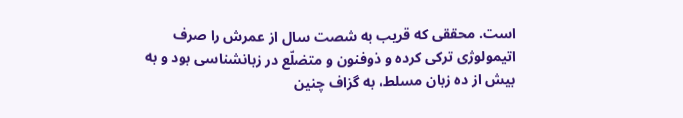است. محققی که قریب به شصت سال از عمرش را صرف اتیمولوژی ترکی کرده و ذوفنون و متضلّع در زبانشناسی بود و به بیش از ده زبان مسلط، به گزاف چنین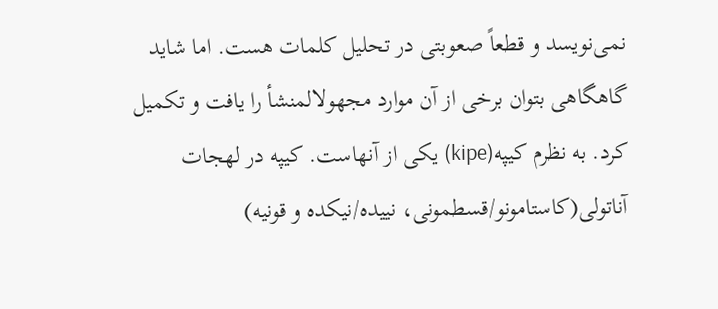نمی‌نویسد و قطعاً صعوبتی در تحلیل کلمات هست. اما شاید گاهگاهی بتوان برخی از آن موارد مجهولالمنشأ را یافت و تکمیل کرد. به نظرم کیپه(kipe) یکی از آنهاست. کیپه در لهجات آناتولی(کاستامونو/قسطمونی، نییده/نیکده و قونیه)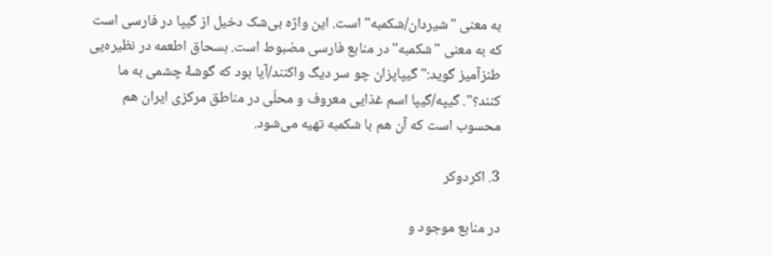به معنی "شیردان/شکمبه" است. این واژه بی‌شک دخیل از گیپا در فارسی است که به معنی "شکمبه" در منابع فارسی مضبوط است. بسحاق اطعمه در نظیره‌یی طنزآمیز گوید:"گیپاپزان چو سر دیگ واکنند/آیا بود که گوشۀ چشمی به ما کنند؟". گیپه/گیپا اسم غذایی معروف و محلّی در مناطق مرکزی ایران هم محسوب است که آن هم با شکمبه تهیه می‌شود.

3. اکردوکر

در منابع موجود و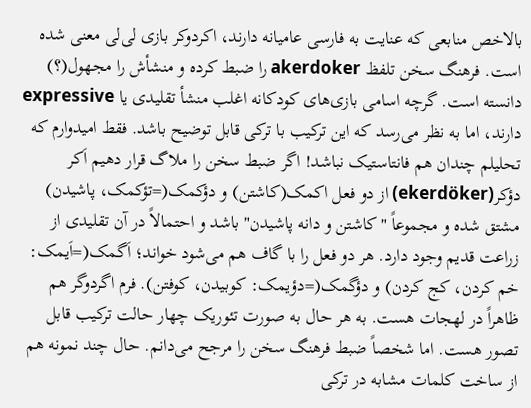بالاخص منابعی که عنایت به فارسی عامیانه دارند، اکردوکر بازی لی‌لی معنی شده است. فرهنگ سخن تلفظ akerdoker را ضبط کرده و منشأش را مجهول(؟) دانسته است. گرچه اسامی بازی‌های کودکانه اغلب منشأ تقلیدی یا expressive دارند، اما به نظر می‌رسد که این ترکیب با ترکی قابل توضیح باشد. فقط امیدوارم که تحلیلم چندان هم فانتاستیک نباشد! اگر ضبط سخن را ملاگ قرار دهیم اَکر دؤکر(ekerdöker) از دو فعل اکمک(کاشتن) و دؤکمک(=تؤکمک، پاشیدن) مشتق شده و مجموعاً "کاشتن و دانه پاشیدن" باشد و احتمالاً در آن تقلیدی از زراعت قدیم وجود دارد. هر دو فعل را با گاف هم می‌شود خواند؛ اَگمک(=اَیمک: خم کردن، کج کردن) و دؤگمک(=دؤیمک: کوبیدن، کوفتن). فرم اگردوگر هم ظاهراً در لهجات هست. به هر حال به صورت تئوریک چهار حالت ترکیب قابل تصور هست. اما شخصاً ضبط فرهنگ سخن را مرجح می‌دانم. حال چند نمونه هم از ساخت کلمات مشابه در ترکی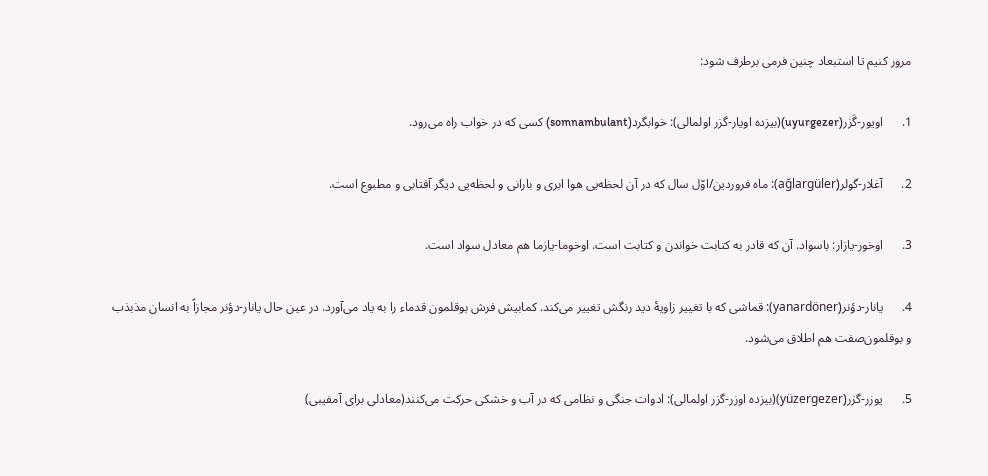مرور کنیم تا استبعاد چنین فرمی برطرف شود:

1.      اویور-گَزر(uyurgezer)(بیزده اویار-گزر اولمالی): خوابگرد(somnambulant) کسی که در خواب راه می‌رود.

2.      آغلار-گولر(ağlargüler): ماه فروردین/اوّل سال که در آن لحظه‌یی هوا ابری و بارانی و لحظه‌یی دیگر آفتابی و مطبوع است.

3.      اوخور-یازار: باسواد. آن که قادر به کتابت خواندن و کتابت است. اوخوما-یازما هم معادل سواد است.

4.      یانار-دؤنر(yanardöner): قماشی که با تغییر زاویۀ دید رنگش تغییر می‌کند. کمابیش فرش بوقلمون قدماء را به یاد می‌آورد. در عین حال یانار-دؤنر مجازاً به انسان مذبذب و بوقلمون‌صفت هم اطلاق می‌شود.

5.      یوزر-گزر(yüzergezer)(بیزده اوزر-گزر اولمالی): ادوات جنگی و نظامی که در آب و خشکی حرکت می‌کنند(معادلی برای آمفیبی)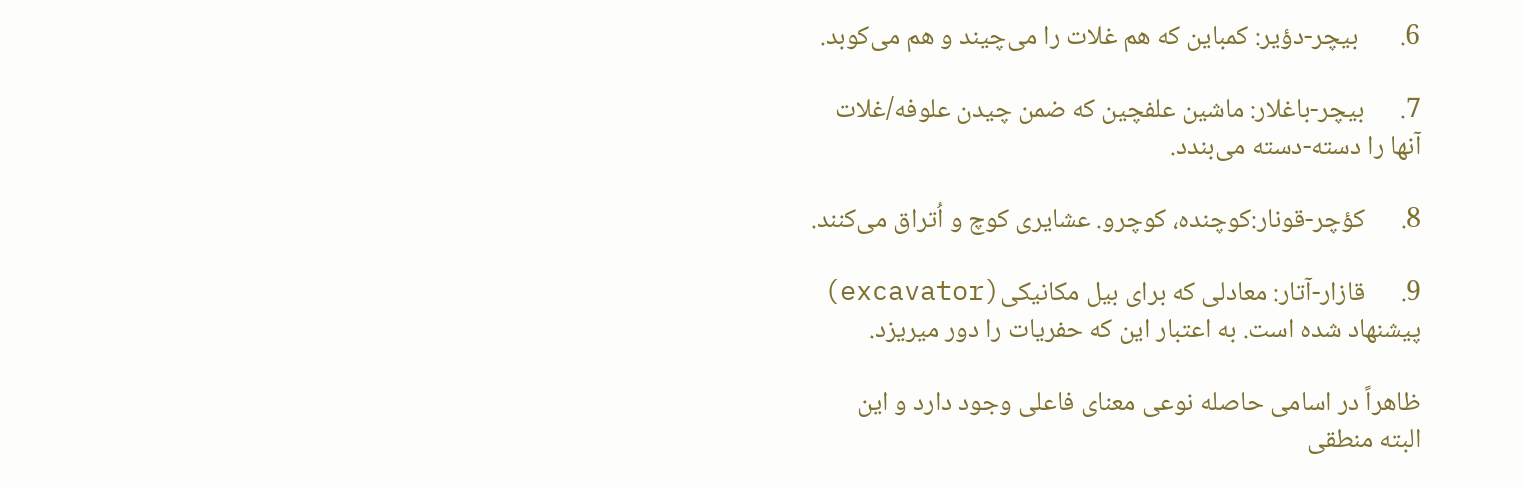6.       بیچر-دؤیر: کمباین که هم غلات را می‌چیند و هم می‌کوبد.

7.      بیچر-باغلار: ماشین علفچین که ضمن چیدن علوفه/غلات آنها را دسته-دسته می‌بندد.

8.      کؤچر-قونار:کوچنده، کوچرو. عشایری کوچ و اُتراق می‌کنند.

9.      قازار-آتار: معادلی که برای بیل مکانیکی(excavator) پیشنهاد شده است. به اعتبار این که حفریات را دور میریزد.

ظاهراً در اسامی حاصله نوعی معنای فاعلی وجود دارد و این البته منطقی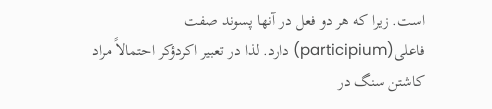است. زیرا که هر دو فعل در آنها پسوند صفت فاعلی(participium) دارد. لذا در تعبیر اکردؤکر احتمالاً مراد کاشتن سنگ در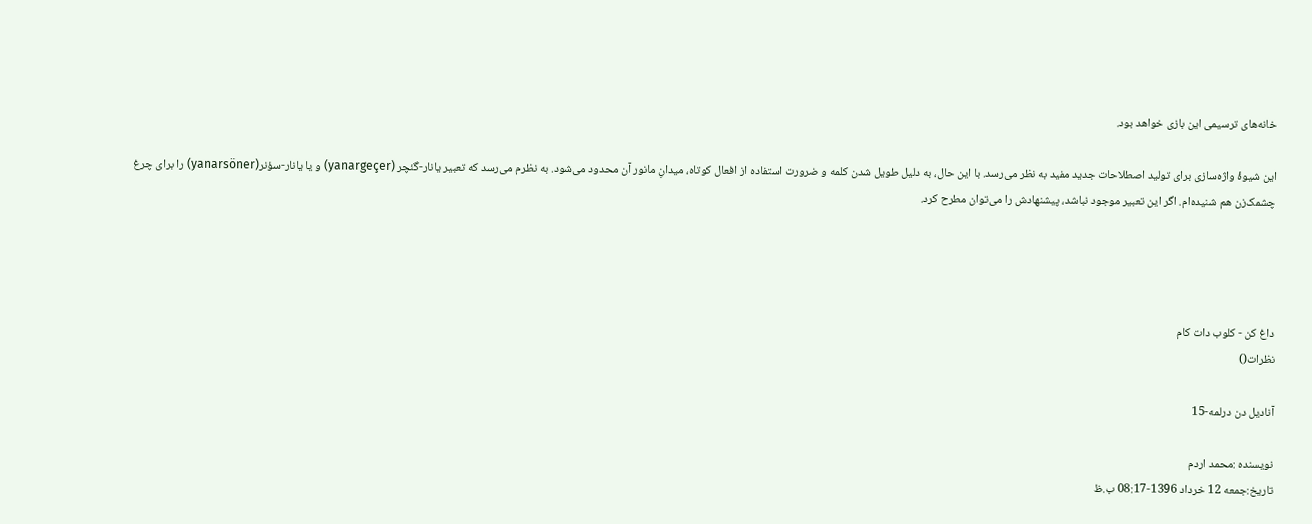خانه‌های ترسیمی این بازی خواهد بود.

این شیوۀ واژه‌سازی برای تولید اصطلاحات جدید مفید به نظر می‌رسد. با این حال، به دلیل طویل شدن کلمه و ضرورت استفاده از افعال کوتاه، میدانِ مانور آن محدود می‌شود. به نظرم می‌رسد که تعبیر یانار-گئچر (yanargeçer) و یا یانار-سؤنر(yanarsöner) را برای چرغ چشمک‌زن هم شنیده‌ام. اگر این تعبیر موجود نباشد، پیشنهادش را می‌توان مطرح کرد.




داغ کن - کلوب دات کام
نظرات()

آنادیل دن درلمه-15

نویسنده :محمد اردم
تاریخ:جمعه 12 خرداد 1396-08:17 ب.ظ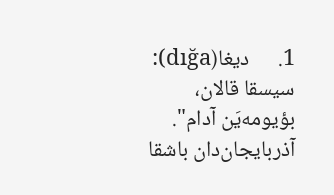1.      دیغا(dığa): سیسقا قالان، بؤیومه‌یَن آدام". آذربایجان‌دان باشقا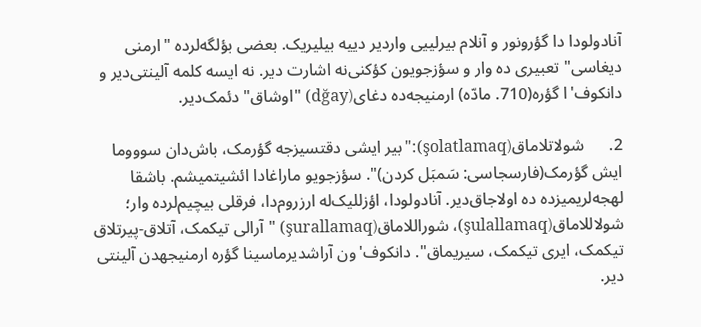آنادولودا دا گؤرونور و آنلام بیرلییی واردیر دییه بیلیریک. بعضی بؤلگه‌لرده "ارمنی دیغاسی" تعبیری ده وار و سؤزجویون کؤکنی‌نه اشارت دیر. نه ایسه کلمه آلینتی‌دیر و دانکوف'ا گؤره(710. مادّه) ارمنیجه‌‌ده دغای(dğay) "اوشاق" دئمک‌دیر.

2.      شولاتلاماق(şolatlamaq):"بیر ایشی دقتسیزجه گؤرمک، باش‌دان سوووما ایش گؤرمک(فارسجاسی: سَمبَل کردن)". سؤزجویو ماراغادا ائشیتمیشم. باشقا لهجه‌لریمیزده ده اولاجاق‌دیر. آنادولودا، اؤزللیک‌له ارزروم‌دا، فرقلی بیچیم‌لرده وار؛ شولاللاماق(şulallamaq)، شوراللاماق(şurallamaq) "آرالی تیکمک، آتلاق-پیرتلاق تیکمک، ایری تیکمک، سیریماق". دانکوف'ون آراشدیرماسینا گؤره ارمنیجهدن آلینتی دیر.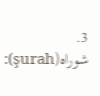3.      شوراه(şurah):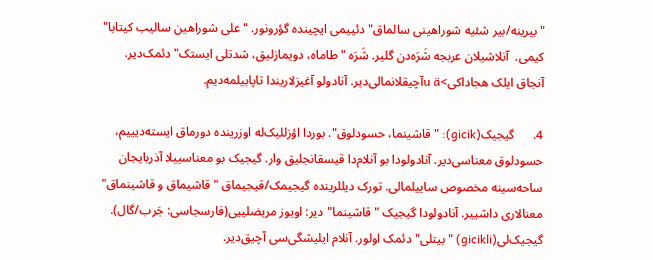"بیرینه/بیر شئیه شوراهینی سالماق" دئییمی ایچینده گؤرونور. "علی شوراهین سالیب کیتابا" کیمی.  آنلاشیلان عربجه شَرَه‌دن گلیر. شَرَه "طاماه، دویمازلیق، شدتلی ایستک" دئمک‌دیر. آنجاق ایلک هجاداکی>u äآچیقلانمالی‌دیر. آنادولو آغیزلاریندا تاپابیلمه‌دیم.

4.      گیجیک(gicik): "قاشینما، حسودلوق". بوردا اؤزللیک‌له اوزرینده دورماق ایسته‌دیییم، حسودلوق معناسی‌دیر. آنادولودا بو آنلام‌دا قیسقانجلیق وار. گیجیک بو معناسییلا آذربایجان ساحه‌سینه مخصوص ساییلمالی. تورک دیللرینده گیجیمک/قیجیماق "قاشیماق و قاشینماق" معنالاری داشییر. آنادولودا گیجیک "قاشینما"دیر: اویوز مریضلییی(فارسجاسی: جَرب/گال). گیجیک‌لی(gicikli) "بیتلی" دئمک اولور. آنلام ایلیشگی‌سی آچیق‌دیر.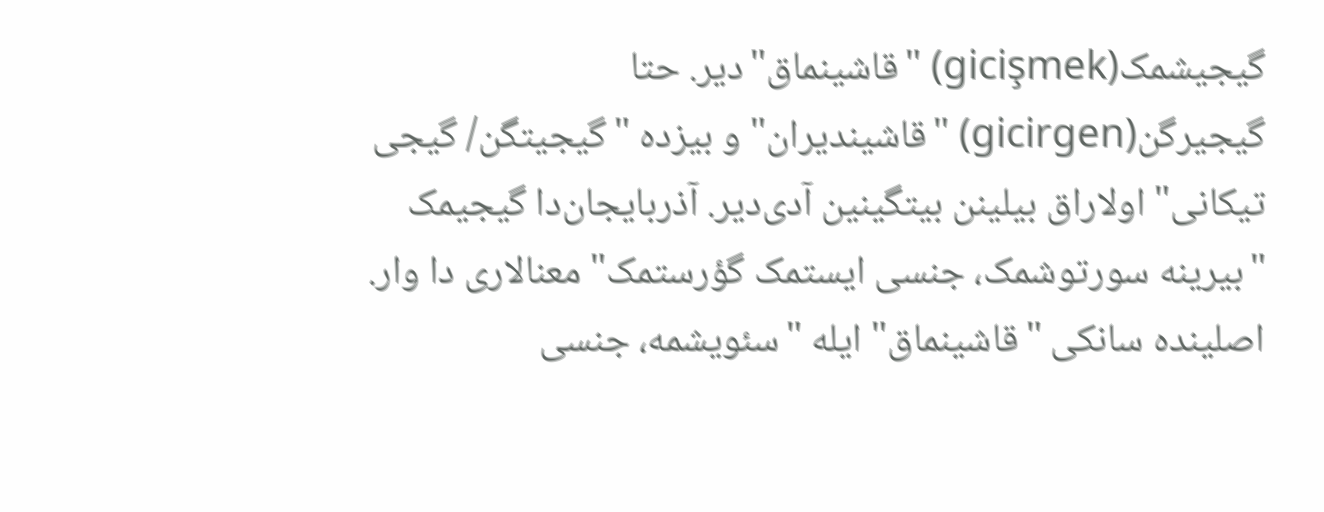گیجیشمک(gicişmek) "قاشینماق"دیر. حتا گیجیرگن(gicirgen) "قاشیندیران" و بیزده "گیجیتگن/ گیجی تیکانی" اولاراق بیلینن بیتگینین آدی‌دیر. آذربایجان‌دا گیجیمک "بیرینه سورتوشمک، جنسی ایستمک گؤرستمک" معنالاری دا وار. اصلینده سانکی "قاشینماق" ایله "سئویشمه، جنسی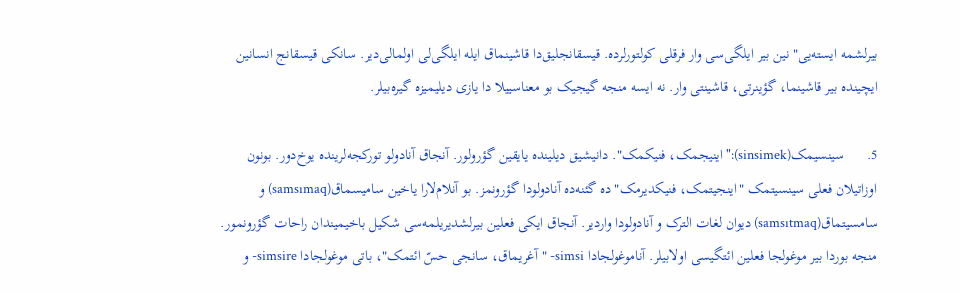بیرلشمه ایسته‌یی"نین بیر ایلگی‌سی وار فرقلی کولتورلرده. قیسقانجلیق‌دا قاشینماق ایله ایلگی‌لی اولمالی‌دیر. سانکی قیسقانج انسانین ایچینده بیر قاشینما، گؤینرتی، قاشینتی وار. نه ایسه منجه گیجیک بو معناسییلا دا یازی دیلیمیزه گیره‌بیلر.

5.      سینسیمک(sinsimek):"اینیجمک، فنیکمک". دانیشیق دیلینده یایقین گؤرولور. آنجاق آنادولو تورکجه‌لرینده یوخ‌دور. بونون اوزاتیلان فعلی سینسیتمک "اینجیتمک، فنیکدیرمک"ده گئنه‌ده آنادولودا گؤرونمز. بو آنلام‌لارا یاخین سامیسماق(samsımaq) و سامسیتماق(samsıtmaq) دیوان لغات ‌الترک و آنادولودا واردیر. آنجاق ایکی فعلین بیرلشدیریلمه‌سی شکیل باخیمیندان راحات گؤرونمور. منجه بوردا بیر موغولجا فعلین ائتگیسی اولابیلر. آناموغولجادا simsi- "آغریماق، سانجی حسّ ائتمک"، باتی موغولجادا simsire- و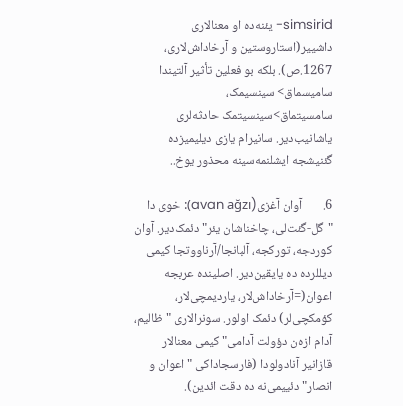simsirid- یئنه‌ده او معنالاری داشییر(استاروستین و آرخاداش‌لاری، 1267.ص). بلکه بو فعلین تأثیر آلتیندا سامیسماق> سینسیمک، سامسیتماق>سینسیتمک حادثه‌لری یاشانیب‌دیر. سانیرام یازی دیلیمیزده گئنیشجه ایشلنمه‌سینه محذور یوخ..

6.       آوان آغزی(avan ağzı): خوی دا "گل-گئت‌لی، چاخناشان یئر" دئمک‌دیر. آوان کوردجه، تورکجه، آلبانجا/آرناووتجا کیمی دیللرده ده یایقین‌دیر. اصلینده عربجه اعوان(=آرخاداش‌لار، یاردیمچی‌لار، کؤمکچی‌لر) دئمک اولور. سونرالاری "ظالیم، آدام ازه‌ن دؤولت آدامی" کیمی معنالار قازانیر آنادولودا (فارسجاداکی "اعوان و انصار" دئییمی‌نه ده دقت ائدین).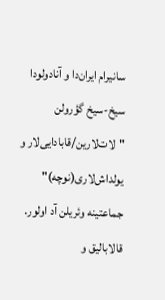سانیرام ایران‌دا و آنادولودا سیخ-سیخ گؤرولن "لات‌لارین/قابادایی‌لار و یولداش‌لاری(نوچه)" جماعتینه وئریلن آد اولور. قالابالیق و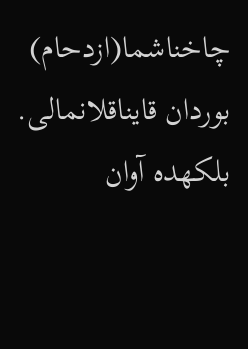چاخناشما(ازدحام) بوردان قایناقلانمالی. بلکهده آوان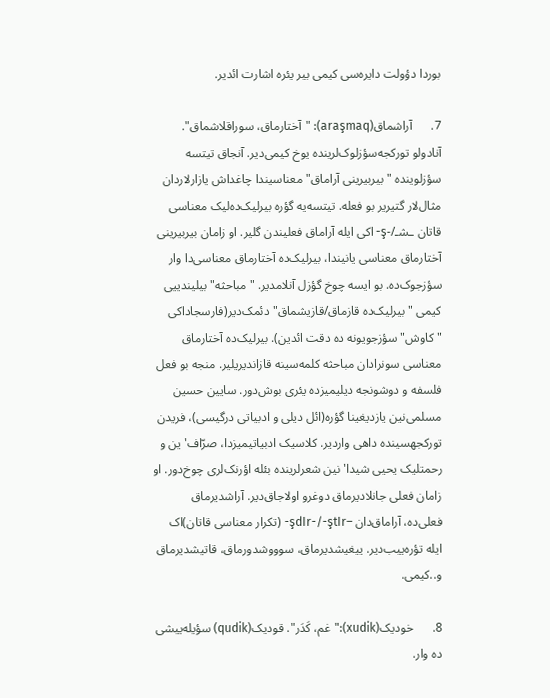بوردا دؤولت دایره‌سی کیمی بیر یئره اشارت ائدیر.

7.      آراشماق(araşmaq): "آختارماق، سوراقلاشماق". آنادولو تورکجه‌سؤزلوک‌لرینده یوخ کیمی‌دیر. آنجاق تیتسه سؤزلوینده "بیربیرینی آراماق" معناسیندا چاغداش یازارلاردان مثال‌لار گتیریر بو فعله. تیتسه‌یه گؤره بیرلیک‌ده‌لیک معناسی قاتان ـشـ/-ş- اکی ایله آراماق فعلیندن گلیر. او زامان بیربیرینی آختارماق معناسی یانیندا، بیرلیک‌ده آختارماق معناسی‌دا وار سؤزجوک‌ده. بو ایسه چوخ گؤزل آنلامدیر. "مباحثه" بیلیندییی کیمی "بیرلیک‌ده قازماق/قازیشماق" دئمک‌دیر(فارسجاداکی "کاوش" سؤزجویونه ده دقت ائدین). بیرلیک‌ده آختارماق معناسی سونرادان مباحثه کلمه‌سینه قازاندیریلیر. منجه بو فعل فلسفه و دوشونجه دیلیمیزده یئری بوش‌دور. سایین حسین مسلمی‌نین یازدیغینا گؤره(ائل دیلی و ادبیاتی درگیسی)، فریدن تورکجهسینده داهی واردیر. کلاسیک ادبیاتیمیزدا، صرّاف'ین و رحمتلیک یحیی شیدا'نین شعرلرینده بئله اؤرنک‌لری چوخ‌دور. او زامان فعلی جانلادیرماق دوغرو اولاجاق‌دیر. آراشدیرماق فعلی‌ده، آراماق‌دان –şdIr-/-ştIr- (تکرار معناسی قاتان)اک ایله تؤره‌ییب‌دیر. ییغیشدیرماق، سوووشدورماق، قاتیشدیرماق و..کیمی.

8.      خودیک(xudik):"غم، کَدَر". قودیک(qudik) سؤیله‌ییشی ده وار.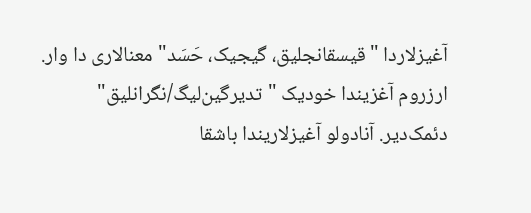آغیزلاردا "قیسقانجلیق، گیجیک، حَسَد" معنالاری دا وار. ارزروم آغزیندا خودیک "تدیرگین‌لیگ/نگرانلیق" دئمک‌دیر. آنادولو آغیزلاریندا باشقا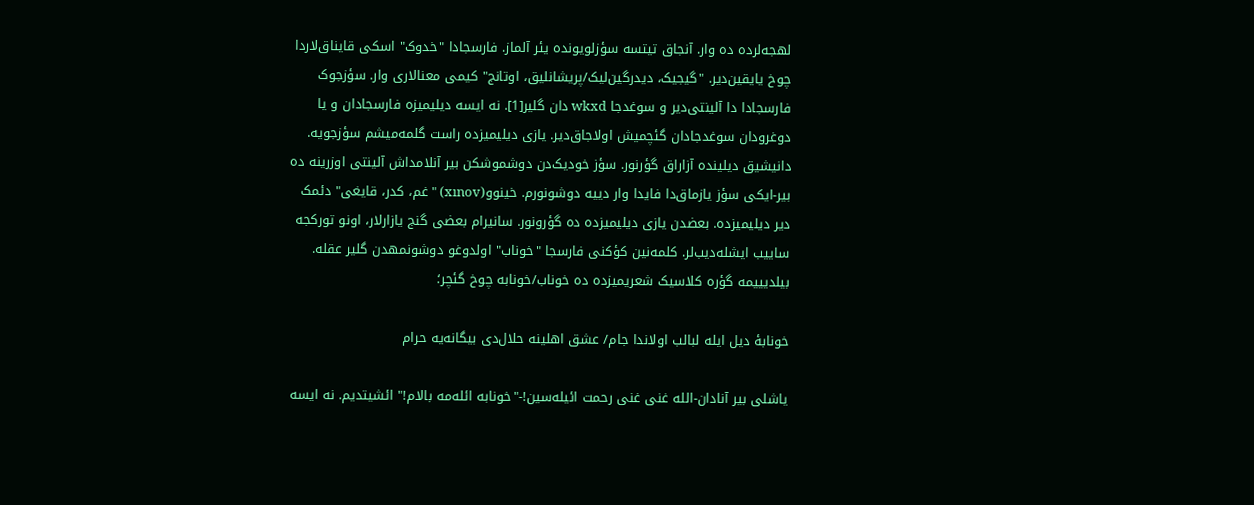لهجه‌لرده ده وار. آنجاق تیتسه سؤزلویونده یئر آلماز. فارسجادا "خدوک" اسکی قایناق‌لاردا چوخ یایقین‌دیر. "گیجیک، دیدرگین‌لیک/پریشانلیق، اوتانج" کیمی معنالاری وار. سؤزجوک فارسجادا دا آلینتی‌دیر و سوغدجا wkxd دان گلیر[1]. نه ایسه دیلیمیزه فارسجادان و یا دوغرودان سوغدجادان گئچمیش اولاجاق‌دیر. یازی دیلیمیزده راست گلمه‌میشم سؤزجویه. دانیشیق دیلینده آزاراق گؤرنور. سؤز خودیک‌دن دوشموشکن بیر آنلامداش آلینتی‌ اوزرینه ده بیر-ایکی سؤز یازماق‌دا فایدا وار دییه دوشونورم. خینوو(xınov) "غم، کدر، قایغی" دئمک دیر دیلیمیزده. بعضدن یازی دیلیمیزده ده گؤرونور. سانیرام بعضی گنج یازارلار، اونو تورکجه ساییب ایشله‌دیب‌لر. کلمه‌نین کؤکنی فارسجا "خوناب" اولدوغو دوشونمهدن گلیر عقله. بیلدیییمه گؤره کلاسیک شعریمیزده ده خوناب/خونابه چوخ گئچر؛

خونابۀ دیل ایله لبالب اولاندا جام/ عشق اهلینه حلا‌ل‌دی بیگانه‌یه حرام

یاشلی بیر آنادان-الله غنی غنی رحمت ائیله‌سین!-"خونابه ائله‌مه بالام!" ائشیتدیم. نه ایسه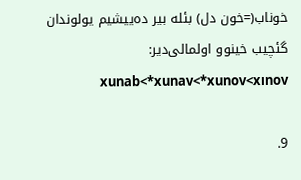خوناب(=خون دل) بئله بیر ده‌ییشیم یولوندان گئچیب خینوو اولمالی‌دیر: xunab<*xunav<*xunov<xınov

9.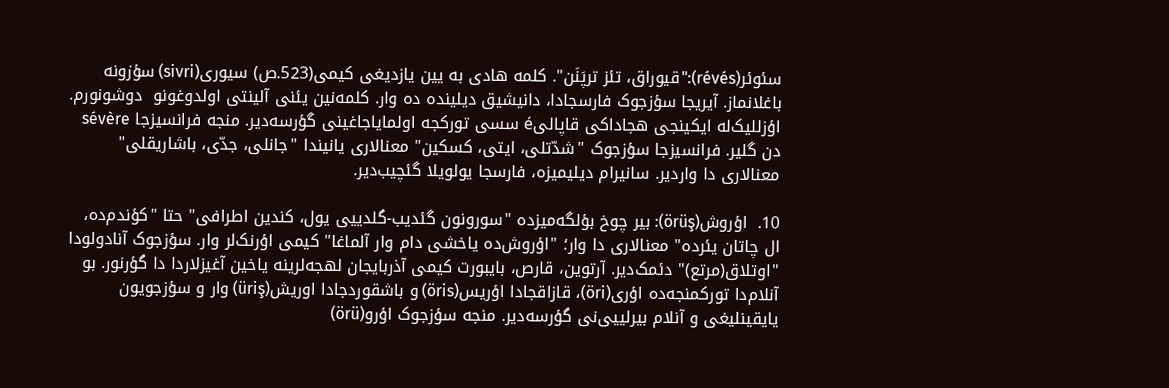سئوئر(révés):"قیوراق، تئز ترپَنَن". کلمه‌ هادی به‌ یین یازدیغی کیمی(523.ص) سیوری(sivri) سؤزونه باغلانماز. آیریجا سؤزجوک فارسجادا، دانیشیق دیلینده ده وار. کلمه‌نین یئنی آلینتی اولدوغونو  دوشونورم. اؤزللیک‌له ایکینجی هجاداکی قاپالیé سسی تورکجه اولمایاجاغینی گؤرسه‌دیر. منجه فرانسیزجا sévère دن گلیر. فرانسیزجا سؤزجوک "شدّتلی، ایتی، کسکین" معنالاری یانیندا "جانلی، جدّی، باشاریقلی" معنالاری دا واردیر. سانیرام دیلیمیزه، فارسجا یولویلا گئچیب‌دیر.

10.  اؤروش(örüş): بیر چوخ بؤلگه‌میزده "سورونون گئدیب-گلدییی یول، کندین اطرافی" حتا "کؤندم‌ده، ال چاتان یئرده" معنالاری دا وار؛ "اؤروش‌ده یاخشی دام وار آلماغا" کیمی اؤرنک‌لر وار. سؤزجوک آنادولودا "اوتلاق(مرتع)" دئمک‌دیر. آرتوین، قارص، بایبورت کیمی آذربایجان لهجه‌لرینه یاخین آغیزلاردا دا گؤرنور. بو آنلام‌دا تورکمنجه‌ده اؤری(öri)، قازاقجادا اؤریس(öris) و باشقوردجادا اوریش(üriş) وار و سؤزجویون یایقینلیغی و آنلام بیرلییی‌نی گؤرسه‌دیر. منجه سؤزجوک اؤرو(örü)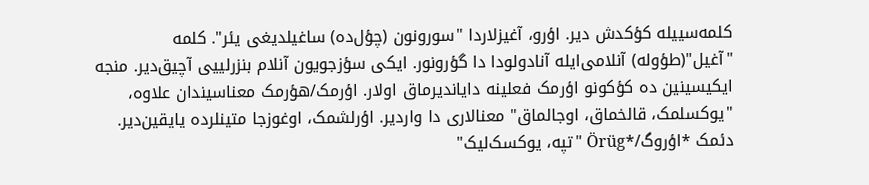کلمه‌سییله کؤکدش دیر. اؤرو، آغیزلاردا "سورونون (چؤل‌ده) ساغیلدیغی یئر". کلمه "آغیل"(طؤوله) آنلامی‌ایله آنادولودا دا گؤرونور. ایکی سؤزجویون آنلام بنزرلییی آچیق‌دیر. منجه ایکیسینین ده کؤکونو اؤرمک فعلینه دایاندیرماق اولار. اؤرمک/هؤرمک معناسیندان علاوه، "یوکسلمک، قالخماق، اوجالماق" معنالاری دا واردیر. اؤرلشمک، اوغوزجا متینلرده یایقین‌دیر. دئمک *اؤروگ/*Örüg "تپه، یوکسک‌لیک"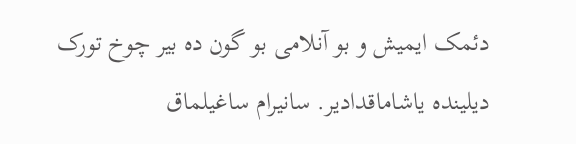دئمک ایمیش و بو آنلامی بو گون ده بیر چوخ تورک دیلینده یاشاماقدادیر. سانیرام ساغیلماق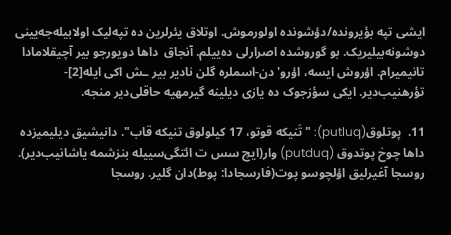ایشی تپه بؤیرونده/دؤشونده اولورموش. اوتلاق یئرلرین ده تپه‌لیک اولابیله‌جه‌یینی دوشونه‌بیلیریک. بو گوروشده اصرارلی ده‌ییلم. آنجاق  داها دویورجو بیر آچیقلامادا تانیمیرام. اؤروش ایسه، اؤرو'دن-اسملره گلن نادیر بیر ـش اکی ایله[2]- تؤرهنیب‌دیر. ایکی سؤزجوک ده یازی دیلینه گیرمهیه حاقلی‌دیر منجه.

11.  پوتلوق(putluq): "تَنیکه قوتو، 17 کیلولوق تنیکه قاب". دانیشیق دیلیمیزده داها چوخ پوتدوق (putduq) وار(ایچ سس ت ائتگی‌سییله بنزشمه یاشانیب‌دیر). روسجا آغیرلیق اؤلچوسو پوت(فارسجادا: پوط)دان گلیر. روسجا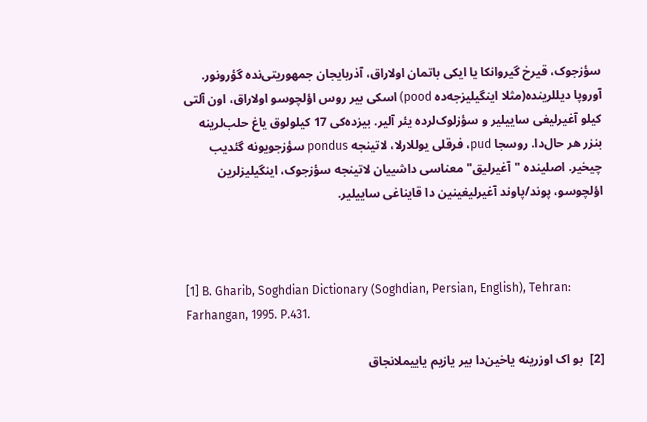سؤزجوک، قیرخ گیروانکا یا ایکی باتمان اولاراق، آذربایجان جمهوریتی‌نده گؤرونور. آوروپا دیللرینده(مثلا اینگیلیزجه‌ده pood) اسکی بیر روس اؤلچوسو اولاراق، اون آلتی کیلو آغیرلیغی ساییلیر و سؤزلوک‌لرده یئر آلیر. بیزده‌کی 17 کیلولوق یاغ حلب‌لرینه بنزر هر حال‌دا. روسجا pud، فرقلی یوللارلا، لاتینجه pondus سؤزجویونه گئدیب چیخیر. اصلینده "آغیرلیق" معناسی داشییان لاتینجه سؤزجوک، اینگیلیزلرین اؤلچوسو، پوند/پاوند آغیرلیغینین دا قایناغی ساییلیر.



[1] B. Gharib, Soghdian Dictionary (Soghdian, Persian, English), Tehran: Farhangan, 1995. P.431.

[2]  بو اک اوزرینه یاخین‌دا بیر یازیم یاییملانجاق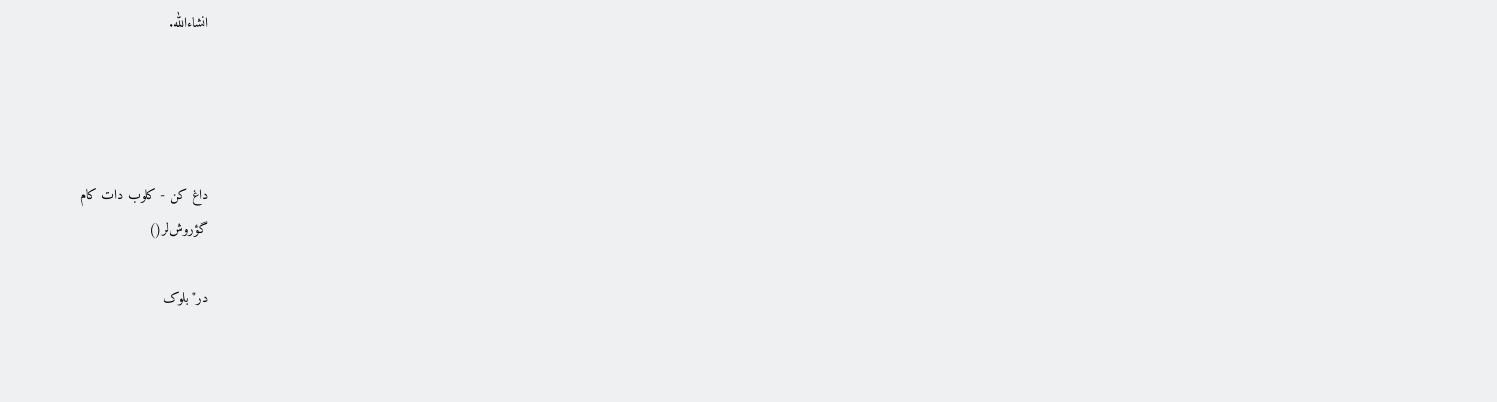انشاءالله.




داغ کن - کلوب دات کام
گؤروش‌لر()

در"بلوک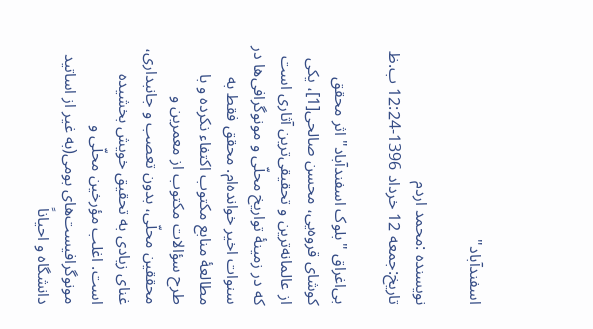اسفندآباد"

نویسنده :محمد اردم
تاریخ:جمعه 12 خرداد 1396-12:24 ب.ظ

بی‌اغراق "بلوک اسفندآباد" اثر محقق کوشای قروه‌یی، محسن صالحی[1]، یکی از عالمانه‌ترین و تحقیقی‌ترین آثاری است که در زمینۀ تواریخ محلّی و مونوگرافی‌ها در سنوات اخیر خوانده‌ام. محقق فقط به مطالعۀ منابع مکتوب اکتفاء نکرده و با طرح سؤالات مکتوب از معمرین و محققین محلّی، بدون تعصب و جانبداری، غنای زیادی به تحقیق خویش بخشیده است. اغلب مؤرخین محلّی و مونوگرافیست‌های بومی(به غیر از اساتید دانشگاه و احیاناً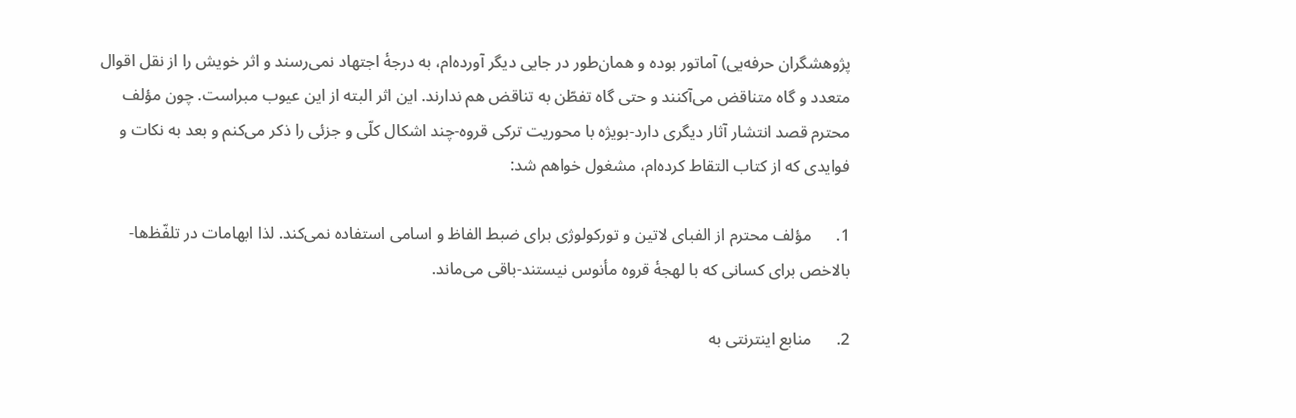پژوهشگران حرفه‌یی) آماتور بوده و همان‌طور در جایی دیگر آورده‌ام، به درجۀ اجتهاد نمی‌رسند و اثر خویش را از نقل اقوال متعدد و گاه متناقض می‌آکنند و حتی گاه تفطّن به تناقض هم ندارند. این اثر البته از این عیوب مبراست. چون مؤلف محترم قصد انتشار آثار دیگری دارد-بویژه با محوریت ترکی قروه-چند اشکال کلّی و جزئی را ذکر می‌کنم و بعد به نکات و فوایدی که از کتاب التقاط کرده‌ام، مشغول خواهم شد:

1.      مؤلف محترم از الفبای لاتین و تورکولوژی برای ضبط الفاظ و اسامی استفاده نمی‌کند. لذا ابهامات در تلفّظ‌ها-بالاخص برای کسانی که با لهجۀ قروه مأنوس نیستند-باقی می‌ماند.

2.      منابع اینترنتی به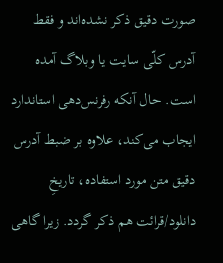صورت دقیق ذکر نشده‌اند و فقط آدرس کلّی سایت یا وبلاگ آمده است. حال آنکه رفرنس‌دهی استاندارد ایجاب می‌کند، علاوه بر ضبط آدرس دقیق متن مورد استفاده، تاریخِ دانلود/قرائت هم ذکر گردد. زیرا گاهی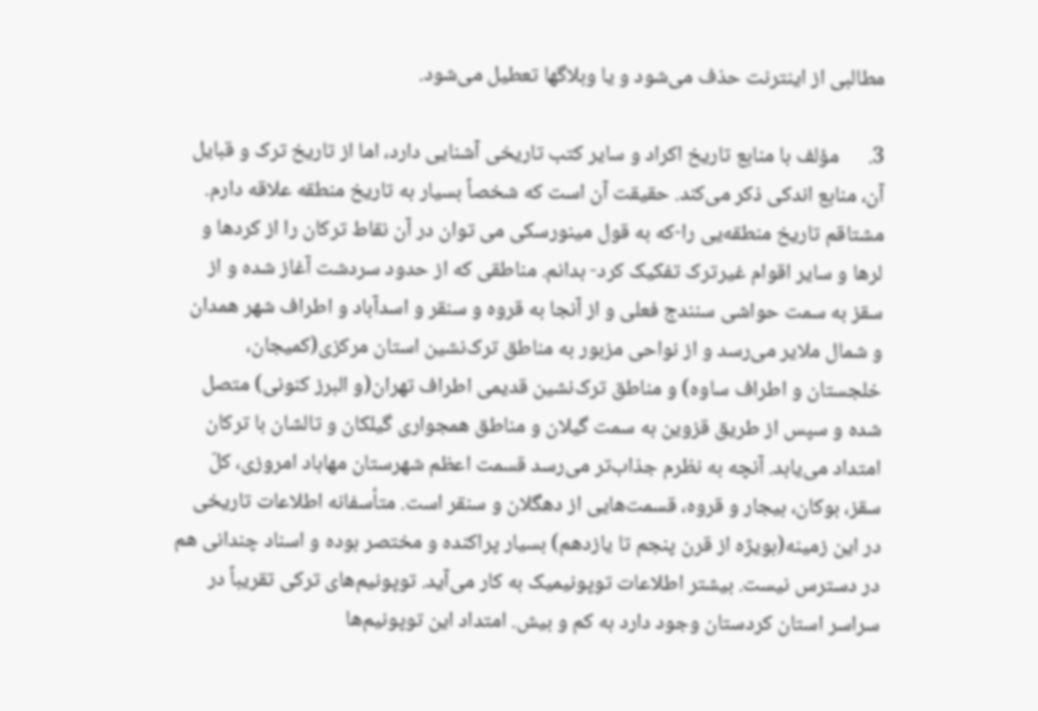مطالبی از اینترنت حذف می‌شود و یا وبلاگها تعطیل می‌شود.

3.      مؤلف با منابع تاریخ اکراد و سایر کتب تاریخی آشنایی دارد، اما از تاریخ ترک و قبایل آن، منابع اندکی ذکر می‌کند. حقیقت آن است که شخصاً بسیار به تاریخ منطقه علاقه دارم. مشتاقم تاریخ منطقه‌یی را-که به قول مینورسکی می توان در آن نقاط ترکان را از کردها و لرها و سایر اقوام غیرترک تفکیک کرد- بدانم. مناطقی که از حدود سردشت آغاز شده و از سقز به سمت حواشی سنندج فعلی و از آنجا به قروه و سنقر و اسدآباد و اطراف شهر همدان و شمال ملایر می‌رسد و از نواحی مزبور به مناطق ترک‌نشین استان مرکزی(کمیجان، خلجستان و اطراف ساوه) و مناطق ترک‌نشین قدیمی اطراف تهران(و البرز کنونی) متصل شده و سپس از طریق قزوین به سمت گیلان و مناطق همجواری گیلکان و تالشان با ترکان امتداد می‌یابد. آنچه به نظرم جذاب‌تر می‌رسد قسمت اعظم شهرستان مهاباد امروزی، کلّ سقز، بوکان، بیجار و قروه، قسمت‌هایی از دهگلان و سنقر است. متأسفانه اطلاعات تاریخی در این زمینه(بویژه از قرن پنجم تا یازدهم) بسیار پراکنده و مختصر بوده و اسناد چندانی هم در دسترس نیست. بیشتر اطلاعات توپونیمیک به کار می‌آید. توپونیم‌های ترکی تقریباً در سراسر استان کردستان وجود دارد به کم و بیش. امتداد این توپونیم‌ها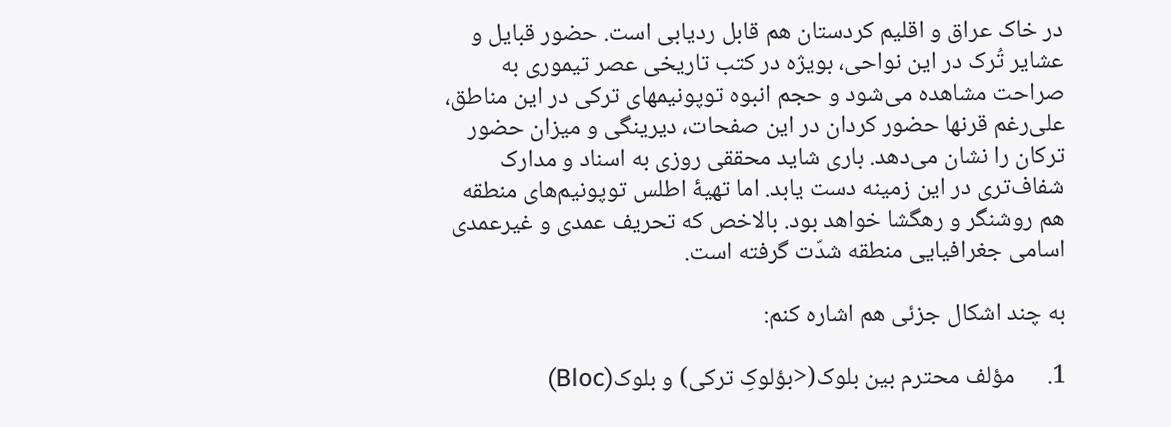در خاک عراق و اقلیم کردستان هم قابل ردیابی است. حضور قبایل و عشایر تُرک در این نواحی، بویژه در کتب تاریخی عصر تیموری به صراحت مشاهده می‌شود و حجم انبوه توپونیمهای ترکی در این مناطق، علی‌رغم قرنها حضور کردان در این صفحات، دیرینگی و میزان حضور ترکان را نشان می‌دهد. باری شاید محققی روزی به اسناد و مدارک شفاف‌تری در این زمینه دست یابد. اما تهیۀ اطلس توپونیم‌های منطقه هم روشنگر و رهگشا خواهد بود. بالاخص که تحریف عمدی و غیرعمدی اسامی جغرافیایی منطقه شدّت گرفته است.

به چند اشکال جزئی هم اشاره کنم:

1.      مؤلف محترم بین بلوک(<بؤلوکِ ترکی) و بلوک(Bloc)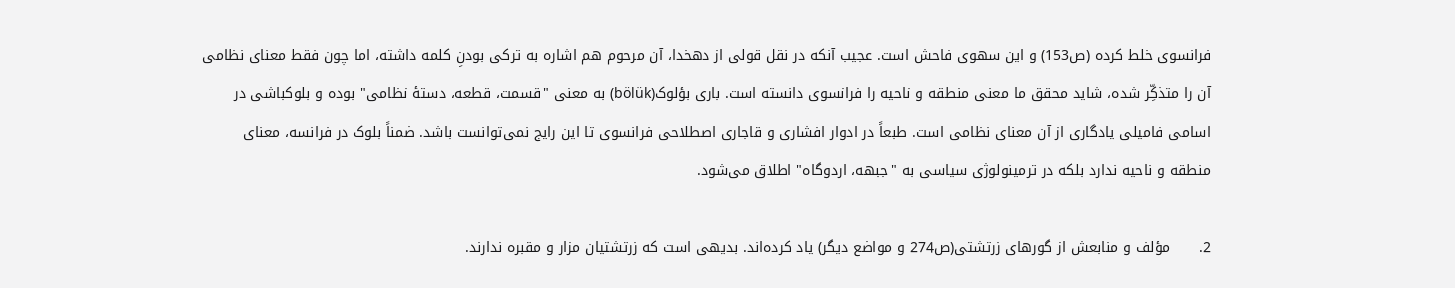فرانسوی خلط کرده (ص153) و این سهوی فاحش است. عجیب آنکه در نقل قولی از دهخدا، آن مرحوم هم اشاره به ترکی بودنِ کلمه داشته، اما چون فقط معنای نظامی آن را متذکِّر شده، شاید محقق ما معنی منطقه و ناحیه را فرانسوی دانسته است. باری بؤلوک(bölük) به معنی "قسمت، قطعه، دستۀ نظامی" بوده و بلوکباشی در اسامی فامیلی یادگاری از آن معنای نظامی است. طبعاً در ادوار افشاری و قاجاری اصطلاحی فرانسوی تا این رایج نمی‌توانست باشد. ضمناً بلوک در فرانسه، معنای منطقه و ناحیه ندارد بلکه در ترمینولوژی سیاسی به "جبهه، اردوگاه" اطلاق می‌شود.

2.      مؤلف و منابعش از گورهای زرتشتی(ص274 و مواضع دیگر) یاد کرده‌اند. بدیهی است که زرتشتیان مزار و مقبره ندارند.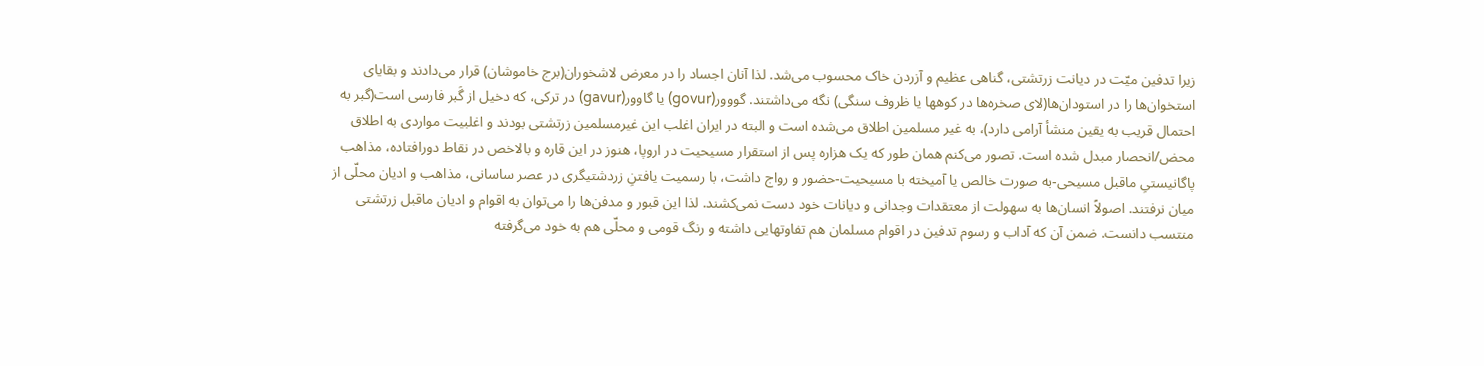زیرا تدفین میّت در دیانت زرتشتی، گناهی عظیم و آزردن خاک محسوب می‌شد. لذا آنان اجساد را در معرض لاشخوران(برج خاموشان) قرار می‌دادند و بقایای استخوان‌ها را در استودان‌ها(لای صخره‌ها در کوهها یا ظروف سنگی) نگه می‌داشتند. گووور(govur) یا گاوور(gavur) در ترکی، که دخیل از گَبر فارسی است(گبر به احتمال قریب به یقین منشأ آرامی دارد)، به غیر مسلمین اطلاق می‌شده است و البته در ایران اغلب این غیرمسلمین زرتشتی بودند و اغلبیت مواردی به اطلاق محض/انحصار مبدل شده است. تصور می‌کنم همان طور که یک هزاره پس از استقرار مسیحیت در اروپا، هنوز در این قاره و بالاخص در نقاط دورافتاده، مذاهب پاگانیستیِ ماقبل مسیحی-به صورت خالص یا آمیخته با مسیحیت-حضور و رواج داشت، با رسمیت یافتنِ زردشتیگری در عصر ساسانی، مذاهب و ادیان محلّی از میان نرفتند. اصولاً انسان‌ها به سهولت از معتقدات وجدانی و دیانات خود دست نمی‌کشند. لذا این قبور و مدفن‌ها را می‌توان به اقوام و ادیان ماقبل زرتشتی منتسب دانست. ضمن آن که آداب و رسوم تدفین در اقوام مسلمان هم تفاوتهایی داشته و رنگ قومی و محلّی هم به خود می‌گرفته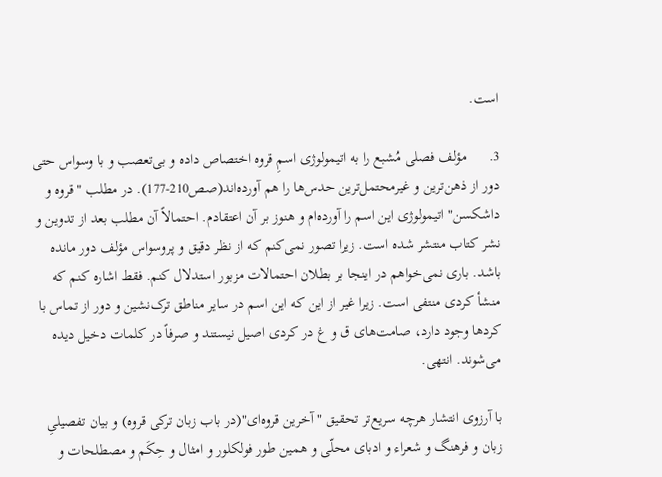است.

3.      مؤلف فصلی مُشبع را به اتیمولوژی اسمِ قروه اختصاص داده و بی‌تعصب و با وسواس حتی دور از ذهن‌ترین و غیرمحتمل‌ترین حدس‌ها را هم آورده‌اند(صص210-177). در مطلب "قروه و داشکسن" اتیمولوژی این اسم را آورده‌ام و هنوز بر آن اعتقادم. احتمالاً آن مطلب بعد از تدوین و نشر کتاب منتشر شده است. زیرا تصور نمی‌کنم که از نظر دقیق و پروسواس مؤلف دور مانده باشد. باری نمی‌خواهم در اینجا بر بطلان احتمالات مزبور استدلال کنم. فقط اشاره کنم که منشأ کردی منتفی است. زیرا غیر از این که این اسم در سایر مناطق ترک‌نشین و دور از تماس با کردها وجود دارد، صامت‌های ق و غ در کردی اصیل نیستند و صرفاً در کلمات دخیل دیده‌ می‌شوند. انتهی.

با آرزوی انتشار هرچه سریع‌تر تحقیق "آخرین قروه‌ای"(در باب زبان ترکی قروه) و بیان تفصیلیِ زبان و فرهنگ و شعراء و ادبای محلّی و همین طور فولکلور و امثال و حِکَم و مصطلحات و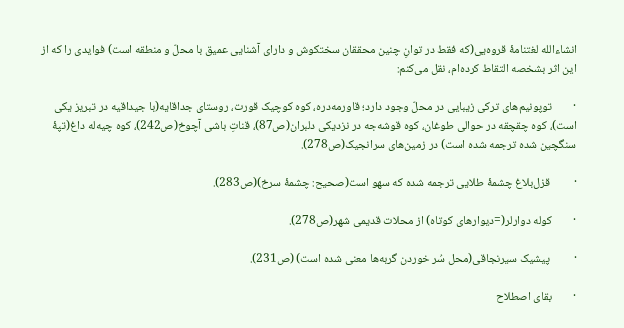انشاءالله لغتنامۀ قروه‌یی(که فقط در توانِ چنین محققان سختکوش و دارای آشنایی عمیق با محلّ و منطقه است) فوایدی را که از این اثر بشخصه التقاط کرده‌ام، نقل می‌کنم:

·        توپونیم‌های ترکی زیبایی در محلّ وجود دارد؛ قاورمه‌دره، کوه کوچیک قورت، روستای جداقایه(با جیداقیه در تبریز یکی است)، کوه چقچقه در حوالی طوغان، کوه قوشه‌جه در نزدیکی دلبران(ص87)، قناتِ باشی آچوخ(ص242)، کوه چیه‌له داغ(تپۀ سنگچین شده ترجمه شده است) در زمین‌های سرانجیک(ص278).

·         قزل‌بلاغ چشمۀ طلایی ترجمه شده که سهو است(صحیح: چشمۀ سرخ)(ص283).

·        کوله دوارلر(=دیوارهای کوتاه) از محلات قدیمی شهر(ص278).

·         پیشیک سیرنجاقی(محل سُر خوردن گربه‌ها معنی شده است) (ص231).

·        بقای اصطلاح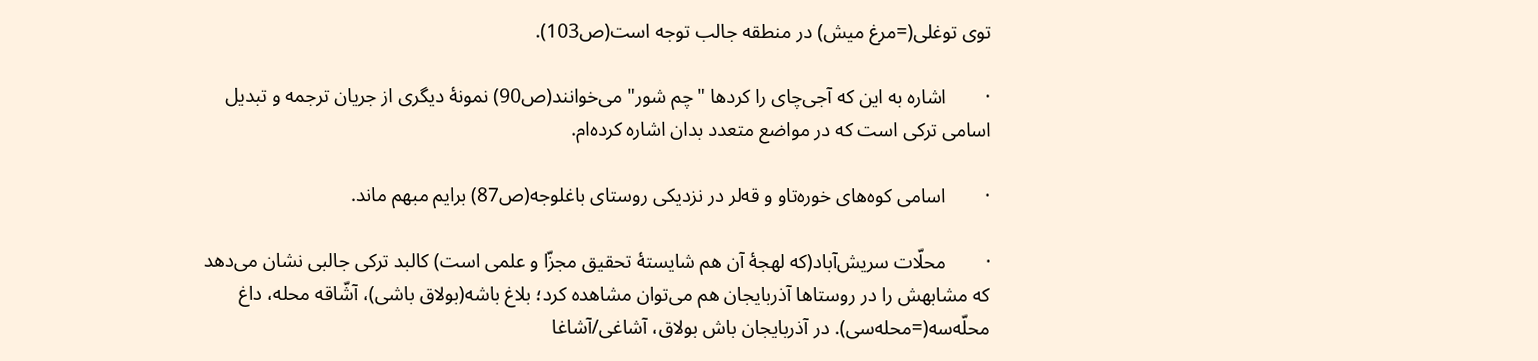توی توغلی(=مرغ میش) در منطقه جالب توجه است(ص103).

·        اشاره به این که آجی‌چای را کردها "چم شور" می‌خوانند(ص90) نمونۀ دیگری از جریان ترجمه و تبدیل اسامی ترکی است که در مواضع متعدد بدان اشاره کرده‌ام.

·        اسامی کوه‌های خوره‌تاو و قه‌لر در نزدیکی روستای باغلوجه(ص87) برایم مبهم ماند.

·        محلّات سریش‌آباد(که لهجۀ آن هم شایستۀ تحقیق مجزّا و علمی است) کالبد ترکی جالبی نشان می‌دهد که مشابهش را در روستاها آذربایجان هم می‌توان مشاهده کرد؛ بلاغ باشه(بولاق باشی)، آشّاقه محله، داغ محلّه‌سه(=محله‌سی). در آذربایجان باش بولاق، آشاغی/آشاغا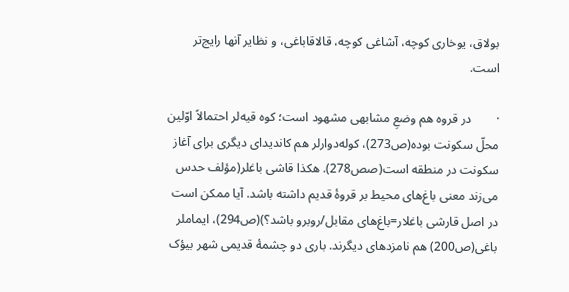بولاق، یوخاری کوچه، آشاغی کوچه، قالاقاباغی، و نظایر آنها رایج‌تر است.

·        در قروه هم وضعِ مشابهی مشهود است؛ کوه قیه‌لر احتمالاً اوّلین محلّ سکونت بوده(ص273)، کوله‌دوارلر هم کاندیدای دیگری برای آغاز سکونت در منطقه است(صص278). هکذا قاشی باغلر(مؤلف حدس می‌زند معنی باغ‌های محیط بر قروۀ قدیم داشته باشد. آیا ممکن است در اصل قارشی باغلار=باغ‌های مقابل/روبرو باشد؟)(ص294)، ایماملر باغی(ص200) هم نامزدهای دیگرند. باری دو چشمۀ قدیمی شهر بیؤک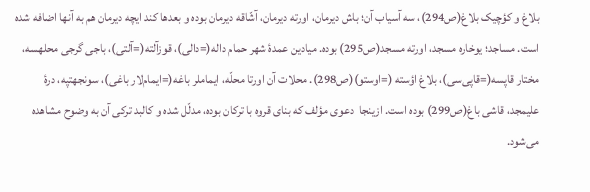بلاغ و کؤچیک بلاغ(ص294)، سه آسیاب آن؛ باش دیرمان، اورته دیرمان، آشّاقه دیرمان بوده و بعدها کند ایچه دیرمان هم به آنها اضافه شده است. مساجد؛ یوخاره مسجد، اورته مسجد(ص295) بوده. میادین عمدۀ شهر حمام داله(=دالی)، قوزآلته(=آلتی)، باجی گرجی محلهسه، مختار قاپسه(=قاپی‌سی)، بلاغ اؤسته (=اوستو)(ص298). محلات آن اورتا محلّه، ایماملر باغه(=ایمام‌لار باغی)، سونجهتپه، درۀ علیمجد، قاشی باغ(ص299) بوده است. ازینجا  دعوی مؤلف که بنای قروه با ترکان بوده، مدلّل شده و کالبد ترکی آن به وضوح مشاهده می‌شود.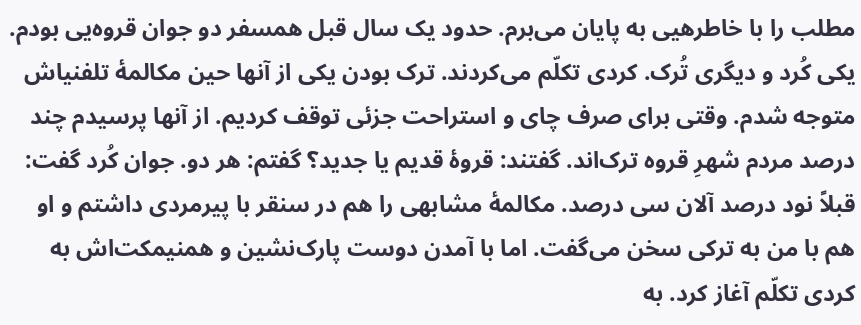مطلب را با خاطرهیی به پایان می‌برم. حدود یک سال قبل همسفر دو جوان قروه‌یی بودم. یکی کُرد و دیگری تُرک. کردی تکلّم می‌کردند. ترک بودن یکی از آنها حین مکالمۀ تلفنیاش متوجه شدم. وقتی برای صرف چای و استراحت جزئی توقف کردیم. از آنها پرسیدم چند درصد مردم شهرِ قروه ترک‌اند. گفتند: قروۀ قدیم یا جدید؟ گفتم: هر دو. جوان کُرد گفت: قبلاً نود درصد آلان سی درصد. مکالمۀ مشابهی را هم در سنقر با پیرمردی داشتم و او هم با من به ترکی سخن می‌گفت. اما با آمدن دوست پارک‌نشین و همنیمکت‌اش به کردی تکلّم آغاز کرد. به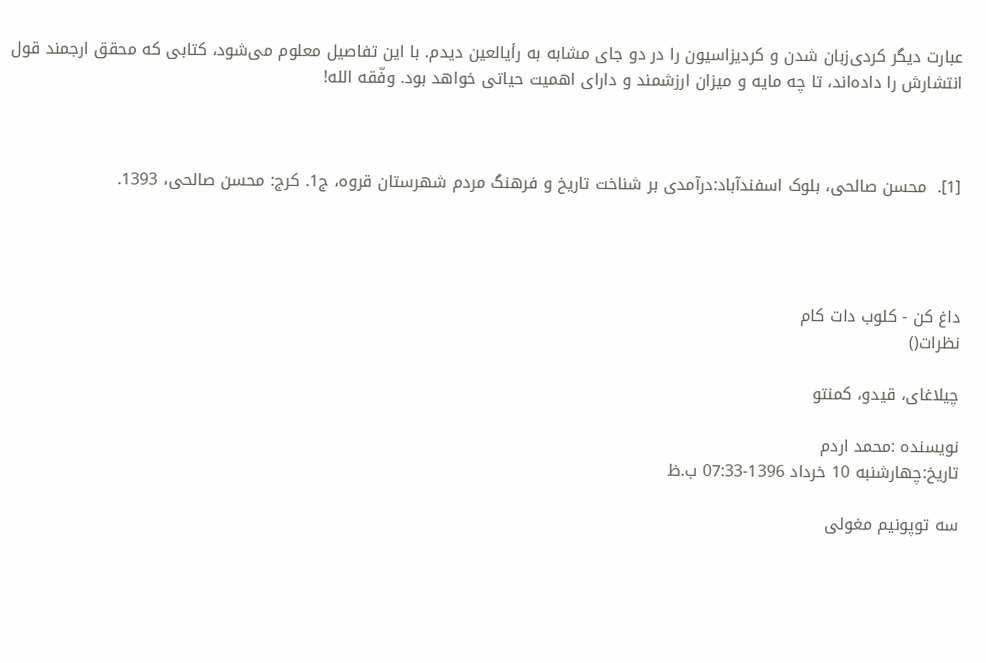عبارت دیگر کردی‌زبان شدن و کردیزاسیون را در دو جای مشابه به رأیالعین دیدم. با این تفاصیل معلوم می‌شود، کتابی که محقق ارجمند قول انتشارش را داده‌اند، تا چه مایه و میزان ارزشمند و دارای اهمیت حیاتی خواهد بود. وفّقه الله!



[1].  محسن صالحی، بلوک اسفندآباد:درآمدی بر شناخت تاریخ و فرهنگ مردم شهرستان قروه، ج1. کرج: محسن صالحی، 1393.




داغ کن - کلوب دات کام
نظرات()

چیلاغای، قیدو، کمنتو

نویسنده :محمد اردم
تاریخ:چهارشنبه 10 خرداد 1396-07:33 ب.ظ

سه توپونیم مغولی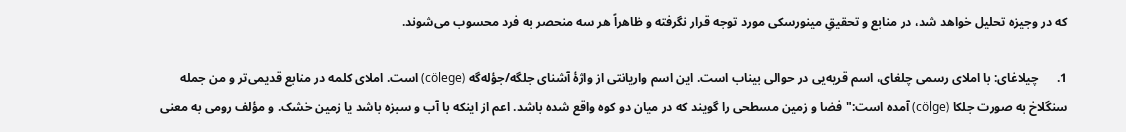که در وجیزه تحلیل خواهد شد، در منابع و تحقیقِ مینورسکی مورد توجه قرار نگرفته و ظاهراً هر سه منحصر به فرد محسوب می‌شوند.

1.      چیلاغای: با املای رسمی چلغای، اسم قریه‌یی در حوالی بیناب است. این اسم واریانتی از واژۀ آشنای جلگه/جؤله‌گه (cölege) است. املای کلمه در منابع قدیمی‌تر و من جمله سنگلاخ به صورت جلکا (cölge) آمده است:"فضا و زمین مسطحی را گویند که در میان دو کوه واقع شده باشد. اعم از اینکه با آب و سبزه باشد یا زمین خشک. و مؤلف رومی به معنی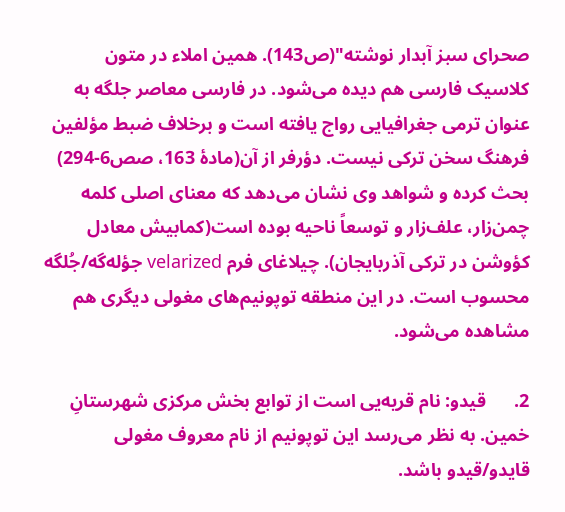صحرای سبز آبدار نوشته"(ص143). همین املاء در متون کلاسیک فارسی هم دیده می‌شود. در فارسی معاصر جلگه به عنوان ترمی جغرافیایی رواج یافته است و برخلاف ضبط مؤلفین فرهنگ سخن ترکی نیست. دؤرفر از آن(مادۀ 163، صص6-294) بحث کرده و شواهد وی نشان می‌دهد که معنای اصلی کلمه چمن‌زار، علف‌زار و توسعاً ناحیه بوده است(کمابیش معادل کؤوشن در ترکی آذربایجان). چیلاغای فرم velarized جؤله‌گه/جُلگه محسوب است. در این منطقه توپونیم‌های مغولی دیگری هم مشاهده می‌شود.

2.      قیدو: نام قریه‌یی است از توابع بخش مرکزی شهرستانِ خمین. به نظر می‌رسد این توپونیم از نام معروف مغولی قایدو/قیدو باشد.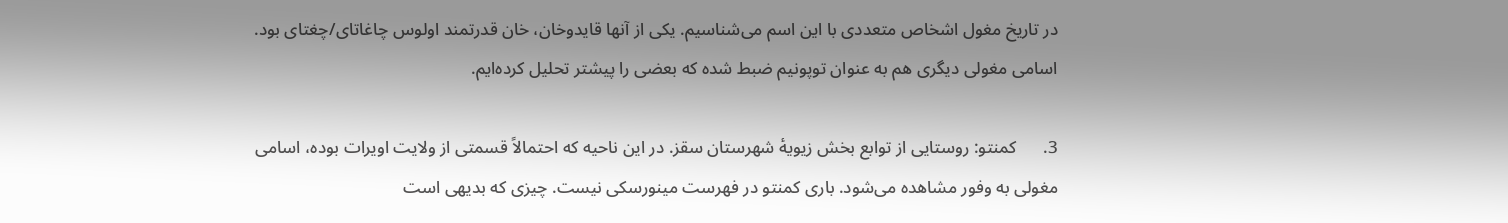در تاریخ مغول اشخاص متعددی با این اسم می‌شناسیم. یکی از آنها قایدوخان، خان قدرتمند اولوس چاغاتای/چغتای بود. اسامی مغولی دیگری هم به عنوان توپونیم ضبط شده که بعضی را پیشتر تحلیل کرده‌ایم.

3.      کمنتو: روستایی از توابع بخش زیویۀ شهرستان سقز. در این ناحیه که احتمالاً قسمتی از ولایت اویرات بوده، اسامی مغولی به وفور مشاهده می‌شود. باری کمنتو در فهرست مینورسکی نیست. چیزی که بدیهی است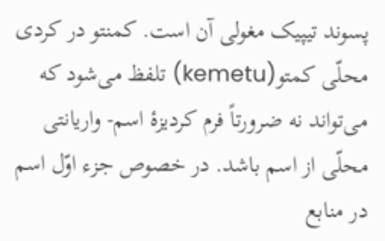پسوند تیپیک مغولی آن است. کمنتو در کردی محلّی کمتو(kemetu) تلفظ می‌شود که می‌تواند نه ضرورتاً فرم کردیزۀ اسم- واریانتی محلّی از اسم باشد. در خصوص جزء اوّل اسم در منابع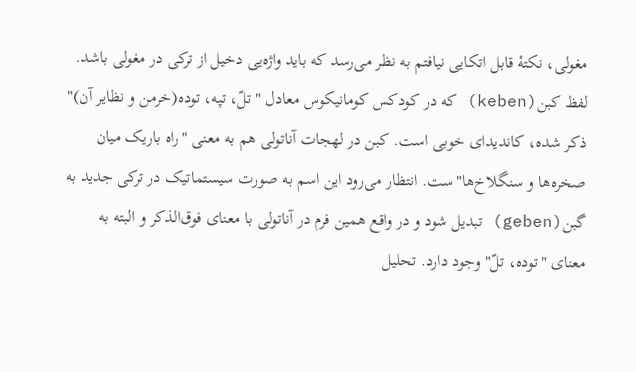مغولی، نکتۀ قابل اتکایی نیافتم به نظر می‌رسد که باید واژه‌یی دخیل از ترکی در مغولی باشد. لفظ کبن(keben) که در کودکس کومانیکوس معادل "تلّ، تپه، توده(خرمن و نظایر آن)" ذکر شده، کاندیدای خوبی است. کبن در لهجات آناتولی هم به معنی "راه باریک میان صخره‌ها و سنگلاخ‌ها"ست. انتظار می‌رود این اسم به صورت سیستماتیک در ترکی جدید به گبن(geben) تبدیل شود و در واقع همین فرم در آناتولی با معنای فوق‌الذکر و البته به معنای "توده، تلّ" وجود دارد. تحلیل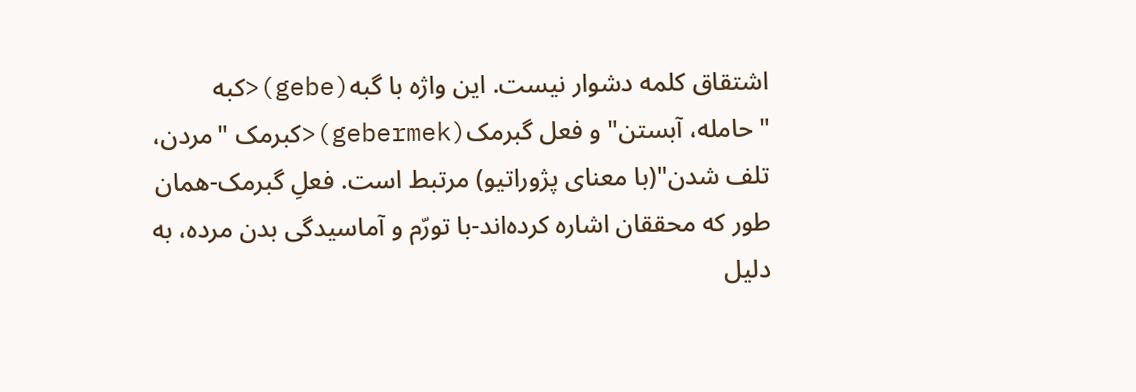اشتقاق کلمه دشوار نیست. این واژه با گبه(gebe)<کبه "حامله، آبستن" و فعل گبرمک(gebermek)<کبرمک "مردن، تلف شدن"(با معنای پژوراتیو) مرتبط است. فعلِ گبرمک-همان طور که محققان اشاره کرده‌اند-با تورّم و آماسیدگی بدن مرده، به دلیل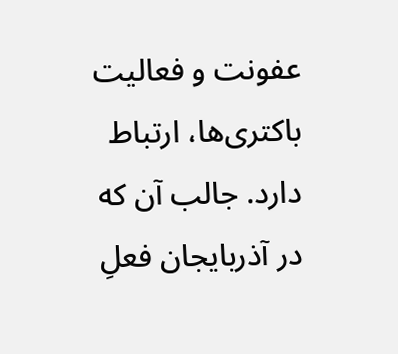عفونت و فعالیت باکتری‌ها، ارتباط دارد. جالب آن که در آذربایجان فعلِ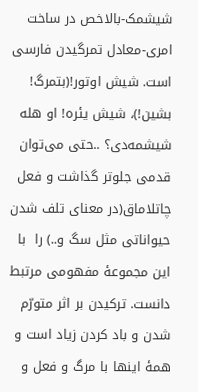شیشمک-بالاخص در ساخت امری-معادل تمرگیدن فارسی است. شیش اوتور!(بتمرگ! بشین!)، شیش یئره! او هله شیشمه‌دی؟ ..حتی می‌توان قدمی جلوتر گذاشت و فعل چاتلاماق(در معنای تلف شدن حیواناتی مثل سگ و..) را  با این مجموعۀ مفهومی مرتبط دانست. ترکیدن بر اثر متورّم شدن و باد کردن زیاد است و همۀ اینها با مرگ و فعل و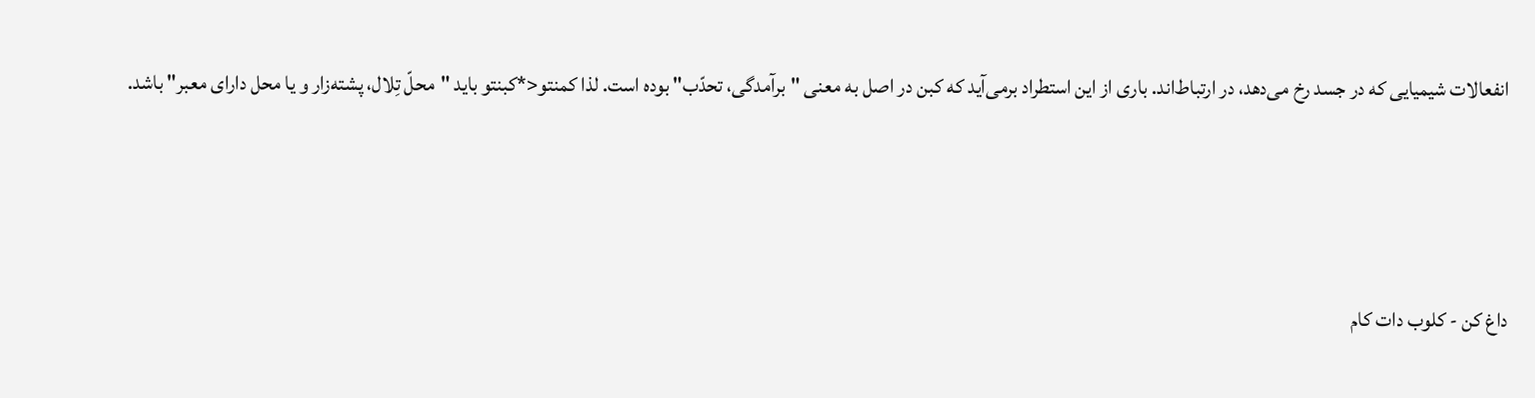انفعالات شیمیایی که در جسد رخ می‌دهد، در ارتباط‌اند. باری از این استطراد برمی‌آید که کبن در اصل به معنی "برآمدگی، تحدّب" بوده است. لذا کمنتو<*کبنتو باید "محلّ تِلال، پشته‌زار و یا محل دارای معبر" باشد.




داغ کن - کلوب دات کام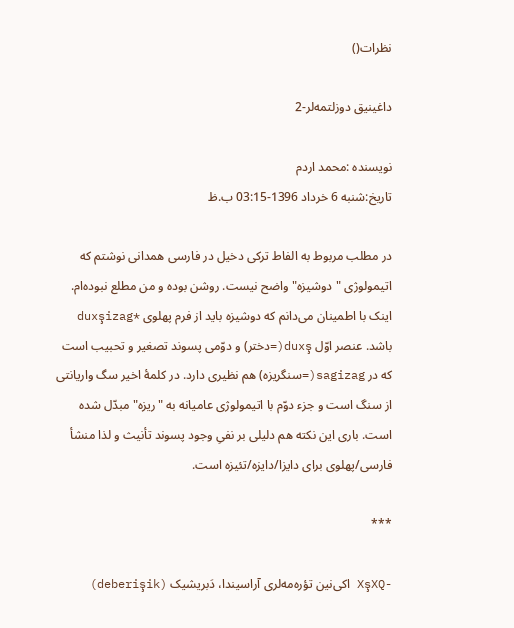نظرات()

داغینیق دوزلتمه‌لر-2

نویسنده :محمد اردم
تاریخ:شنبه 6 خرداد 1396-03:15 ب.ظ

در مطلب مربوط به الفاط ترکی دخیل در فارسی همدانی نوشتم که اتیمولوژی "دوشیزه" واضح نیست. روشن بوده و من مطلع نبوده‌ام. اینک با اطمینان می‌دانم که دوشیزه باید از فرم پهلوی *duxşizag باشد. عنصر اوّل duxş(=دختر) و دوّمی پسوند تصغیر و تحبیب است که در sagizag(=سنگریزه) هم نظیری دارد. در کلمۀ اخیر سگ واریانتی از سنگ است و جزء دوّم با اتیمولوژی عامیانه به "ریزه" مبدّل شده است. باری این نکته هم دلیلی بر نفیِ وجود پسوند تأنیث و لذا منشأ فارسی/پهلوی برای دایزا/دایزه/تئیزه است.

***

-XşXQ اکی‌نین تؤره‌مه‌لری آراسیندا، دَبریشیک (deberişik)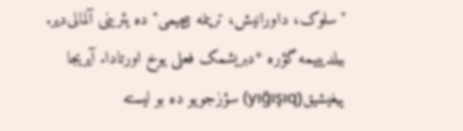"سلوک، داورانیش، ترپنمه بیچیمی" ده یئرینی آلمالی‌دیر. بیلدیییمه گؤره *دبریشمک فعلی یوخ اورتادا. آیریجا ییغیشیق(yığışıq) سؤزجویو ده بو لیسته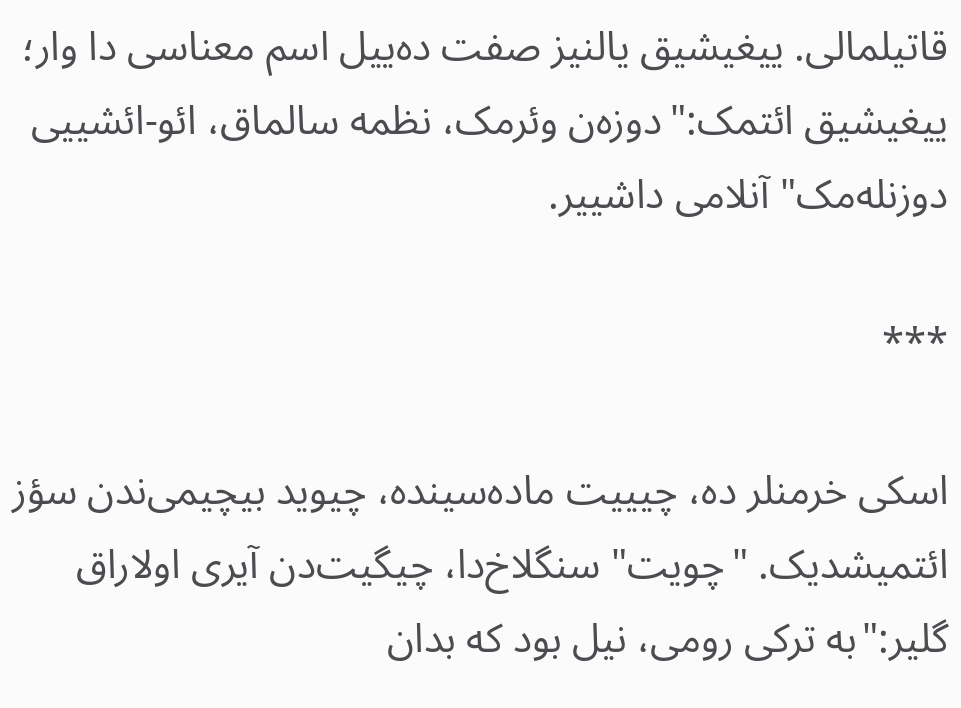قاتیلمالی. ییغیشیق یالنیز صفت ده‌ییل اسم معناسی دا وار؛ ییغیشیق ائتمک:"دوزه‌ن وئرمک، نظمه سالماق، ائو-ائشییی دوزنله‌مک" آنلامی داشییر.

***

اسکی خرمنلر ده، چیییت ماده‌سینده، چیوید بیچیمی‌ندن سؤز ائتمیشدیک. "چویت" سنگلاخ‌دا، چیگیت‌دن آیری اولاراق گلیر:"به ترکی رومی، نیل بود که بدان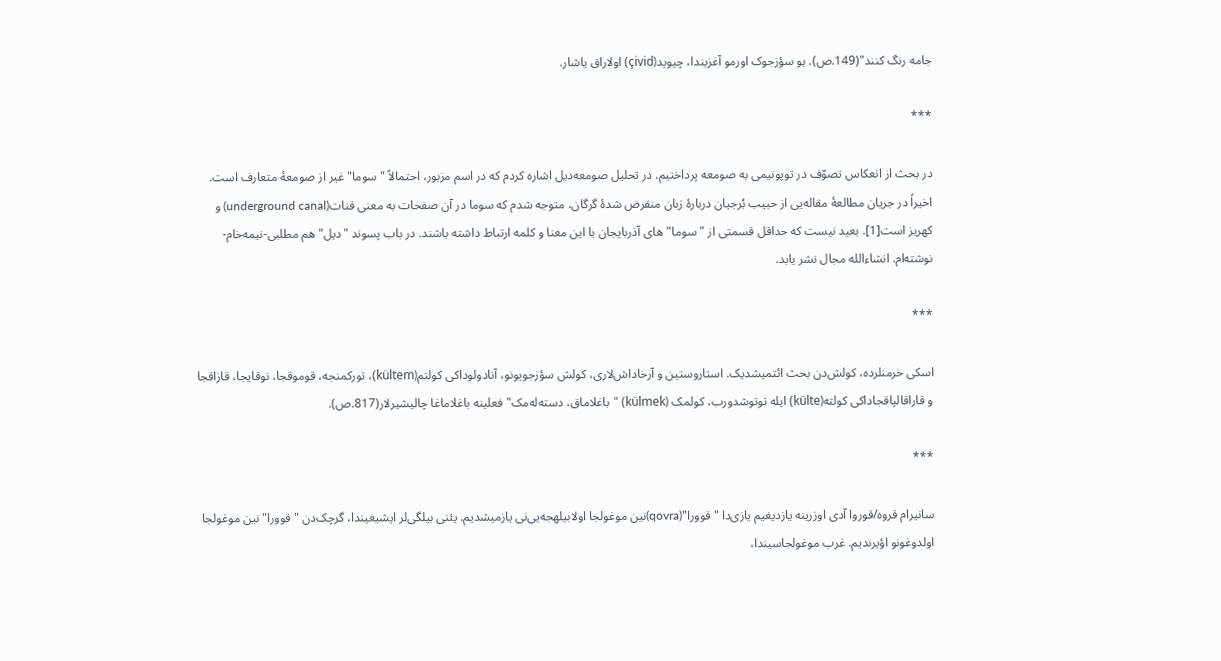جامه رنگ کنند"(149.ص). بو سؤزجوک اورمو آغزیندا، چیوید(çivid) اولاراق یاشار.

***

در بحث از انعکاس تصوّف در توپونیمی به صومعه پرداختیم. در تحلیل صومعه‌دیل اشاره کردم که در اسم مزبور، احتمالاً "سوما" غیر از صومعۀ متعارف است. اخیراً در جریان مطالعۀ مقاله‌یی از حبیب بُرجیان دربارۀ زبان منقرض شدۀ گرگان، متوجه شدم که سوما در آن صفحات به معنی قنات(underground canal) و کهریز است[1]. بعید نیست که حداقل قسمتی از "سوما"های آذربایجان با این معنا و کلمه ارتباط داشته باشند. در باب پسوند "دیل" هم مطلبی-نیمه‌خام- نوشته‌ام. انشاءالله مجال نشر یابد.

***

اسکی‌ خرمنلرده، کولش‌دن بحث ائتمیشدیک. استاروستین و آرخاداش‌لاری، کولش سؤزجویونو، آنادولوداکی کولتم(kültem)، تورکمنجه‌، قوموقجا، نوقایجا، قازاقجا و قاراقالپاقجادا‌کی کولته(külte) ایله توتوشدورب، کولمک (külmek) "باغلاماق، دسته‌له‌مک" فعلینه باغلاماغا چالیشیرلار(817.ص).

***

سانیرام قروه/قوروا آدی اوزرینه یازدیغیم یازی‌دا "قوورا"(qovra)نین موغولجا اولابیلهجه‌یی‌نی یازمیشدیم. یئنی بیلگی‌لر ایشیغیندا، گرچک‌دن "قوورا"نین موغولجا اولدوغونو اؤیرندیم. غرب موغولجاسیندا،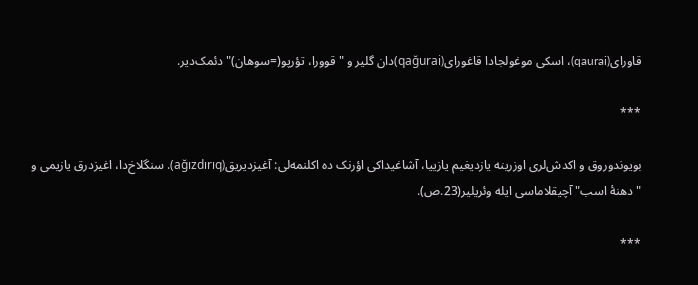قاورای(qaurai)، اسکی موغولجادا قاغورای(qağurai)دان گلیر و "قوورا، تؤرپو(=سوهان)" دئمک‌دیر.

***

بویوندوروق و اکدش‌لری اوزرینه یازدیغیم یازییا، آشاغیداکی اؤرنک‌ ده اکلنمه‌لی: آغیزدیریق(ağızdırıq). سنگلاخ‌دا، اغیزدرق یازیمی و "دهنۀ اسب" آچیقلاماسی ایله وئریلیر(23.ص).

***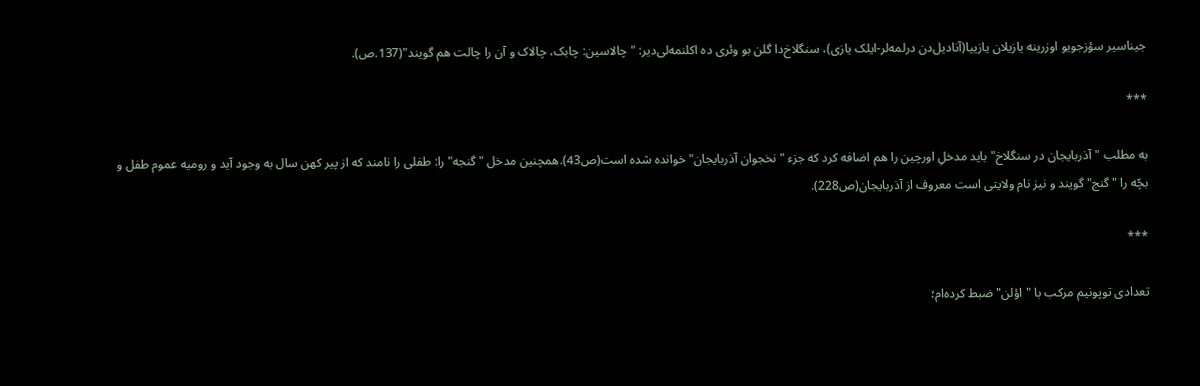جیناسیر سؤزجویو اوزرینه یازیلان یازییا(آنادیل‌دن درلمه‌لر-ایلک یازی)، سنگلاخ‌دا گلن بو وئری ده اکلنمه‌لی‌دیر: "چالاسین: چابک، چالاک و آن را چالت هم گویند"(137.ص).

***

به مطلب "آذربایجان در سنگلاخ" باید مدخلِ اورچین را هم اضافه کرد که جزء "نخجوان آذربایجان" خوانده شده است(ص43).همچنین مدخل "گنجه" را: طفلی را نامند که از پیر کهن سال به وجود آید و رومیه عموم طفل و بچّه را "گنج" گویند و نیز نام ولایتی است معروف از آذربایجان(ص228).

***

تعدادی توپونیم مرکب با "اؤلن" ضبط کرده‌ام؛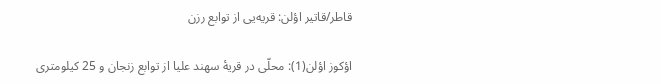قاطر/قاتیر اؤلن: قریه‌یی از توابع رزن

اؤکوز اؤلن(1): محلّی در قریۀ سهند علیا از توابع زنجان و 25 کیلومتری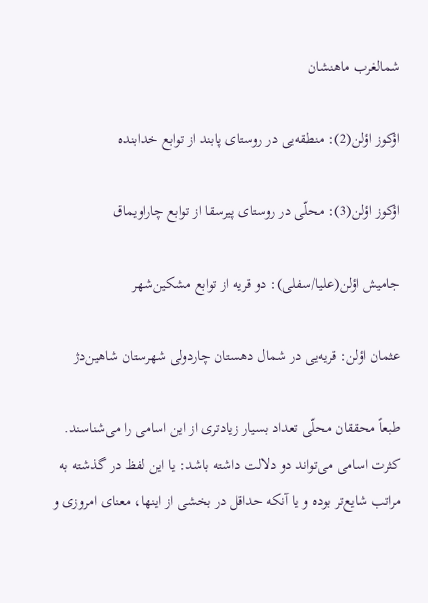شمالغرب ماهنشان

اؤکوز اؤلن(2): منطقه‌یی در روستای پابند از توابع خدابنده‌

اؤکوز اؤلن(3): محلّی در روستای پیرسقا از توابع چاراویماق

جامیش اؤلن(علیا/سفلی): دو قریه از توابع مشکین‌شهر

عثمان اؤلن: قریه‌یی در شمال دهستان چاردولی شهرستان شاهین‌دژ

طبعاً محققان محلّی تعداد بسیار زیادتری از این اسامی را می‌شناسند. کثرت اسامی می‌تواند دو دلالت داشته باشد: یا این لفظ در گذشته به مراتب شایع‌تر بوده و یا آنکه حداقل در بخشی از اینها، معنای امروزی و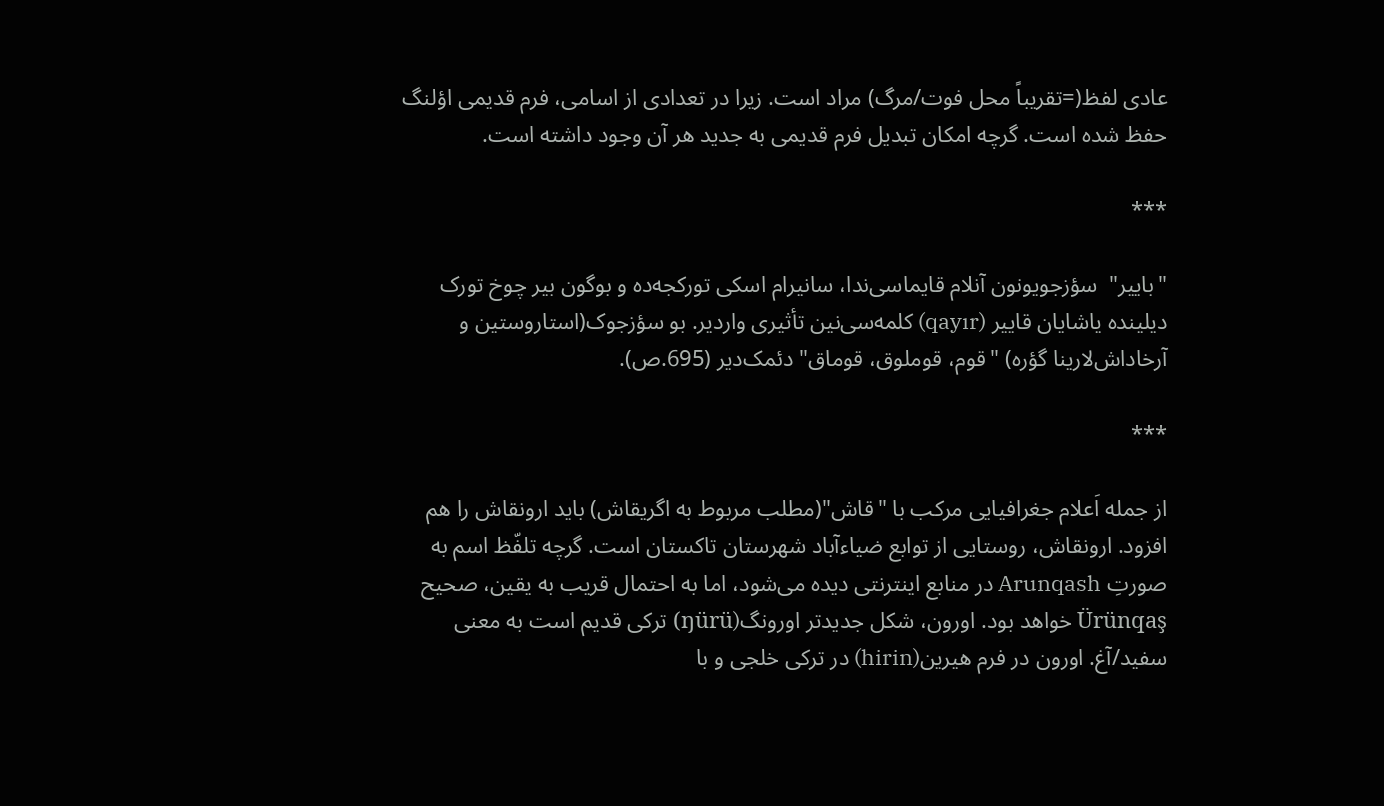عادی لفظ(=تقریباً محل فوت/مرگ) مراد است. زیرا در تعدادی از اسامی، فرم قدیمی اؤلنگ حفظ شده است. گرچه امکان تبدیل فرم قدیمی به جدید هر آن وجود داشته است.

***

"باییر"  سؤزجویونون آنلام قایماسی‌ندا، سانیرام اسکی تورکجه‌ده و بوگون بیر چوخ تورک دیلینده یاشایان قاییر (qayır) کلمه‌سی‌نین تأثیری واردیر. بو سؤزجوک(استاروستین و آرخاداش‌لارینا گؤره) "قوم، قوملوق، قوماق" دئمک‌دیر (695.ص).

***

از جمله اَعلام جغرافیایی مرکب با "قاش"(مطلب مربوط به اگریقاش) باید ارونقاش را هم افزود. ارونقاش، روستایی از توابع ضیاءآباد شهرستان تاکستان است. گرچه تلفّظ اسم به صورتِ Arunqash در منابع اینترنتی دیده می‌شود، اما به احتمال قریب به یقین، صحیح Ürünqaş خواهد بود. اورون، شکل جدید‌تر اورونگ(ŋürü) ترکی قدیم است به معنی سفید/آغ. اورون در فرم هیرین(hirin) در ترکی خلجی و با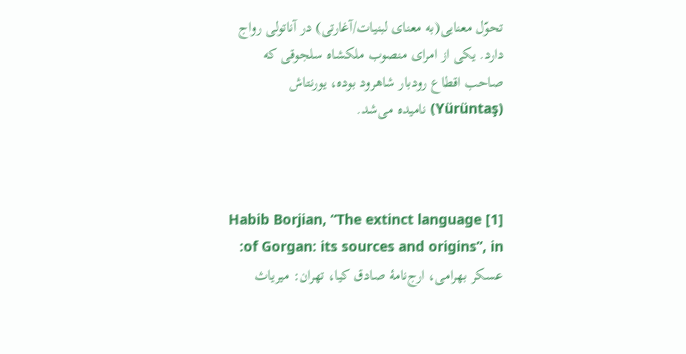تحوّل معنایی(به معنای لبنیات/آغارتی) در آناتولی رواج دارد. یکی از امرای منصوب ملکشاه سلجوقی که صاحب اقطاع رودبار شاهرود بوده، یورنتاش (Yürüntaş) نامیده می‌شد.



[1] Habib Borjian, “The extinct language of Gorgan: its sources and origins”, in: عسکر بهرامی، ارج‌نامۀ صادق کیا، تهران: میریاث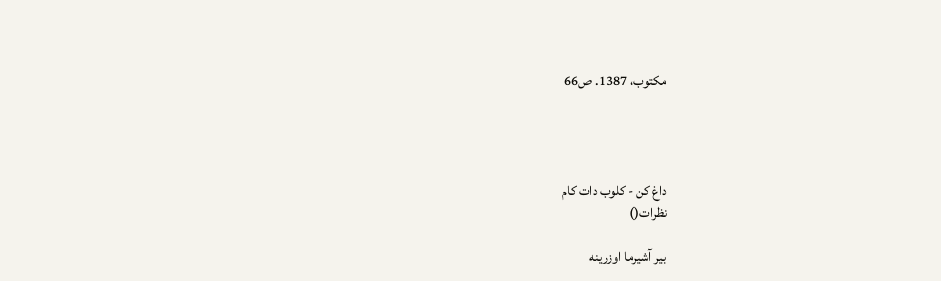مکتوب، 1387. ص66




داغ کن - کلوب دات کام
نظرات()

بیر آشیرما اوزرینه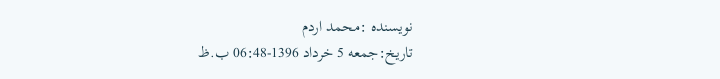نویسنده :محمد اردم
تاریخ:جمعه 5 خرداد 1396-06:48 ب.ظ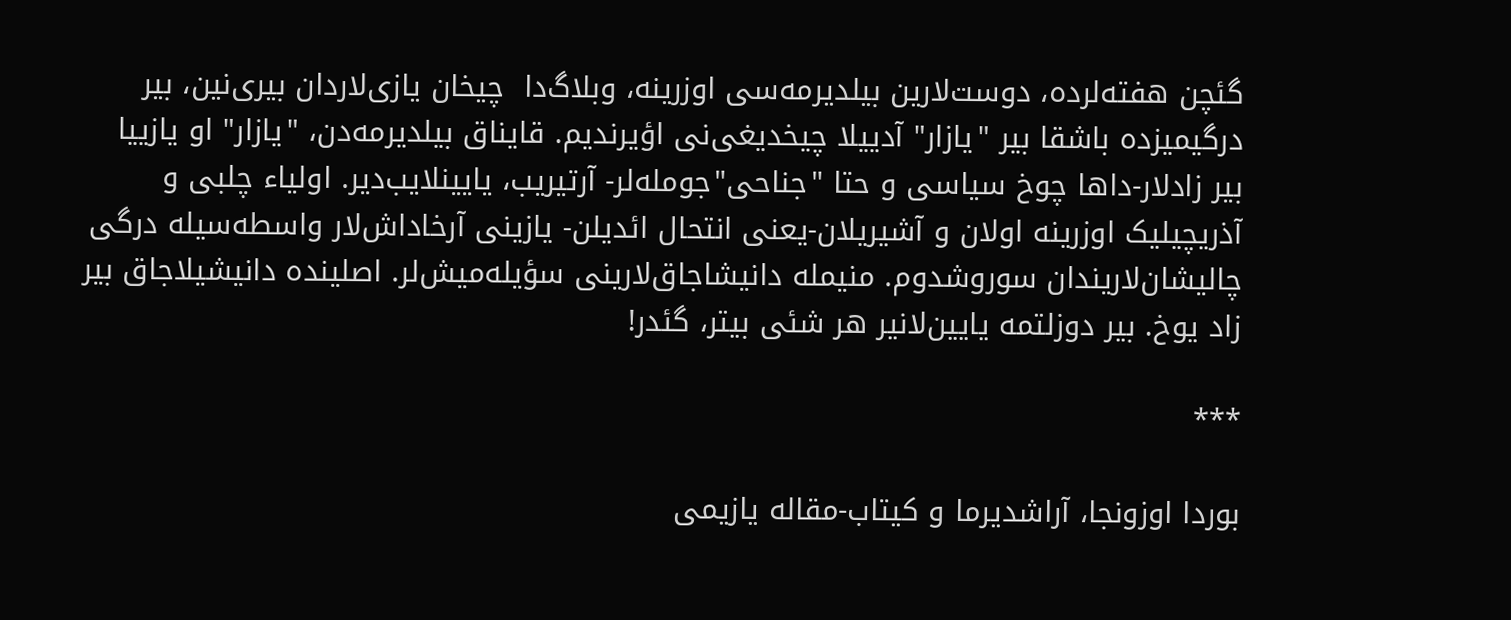گئچن هفته‌لرده، دوست‌لارین بیلدیرمه‌سی‌ اوزرینه، وبلاگ‌دا  چیخان یازی‌لاردان بیری‌نین، بیر درگیمیزده باشقا بیر "یازار" آدییلا چیخدیغی‌نی اؤیرندیم. قایناق بیلدیرمه‌دن، "یازار" او یازییا بیر زادلار-داها چوخ سیاسی و حتا "جناحی"جومله‌لر- آرتیریب، یایینلایب‌دیر. اولیاء چلبی و آذریچیلیک اوزرینه اولان و آشیریلان-یعنی انتحال ائدیلن- یازینی آرخاداش‌لار واسطه‌سیله درگی چالیشان‌لاریندان سوروشدوم. منیمله دانیشاجاق‌لارینی سؤیله‌میش‌لر. اصلینده دانیشیلاجاق بیر زاد یوخ. بیر دوزلتمه یایین‌لانیر هر شئی بیتر، گئدر!

***

بوردا اوزونجا، آراشدیرما و کیتاب-مقاله یازیمی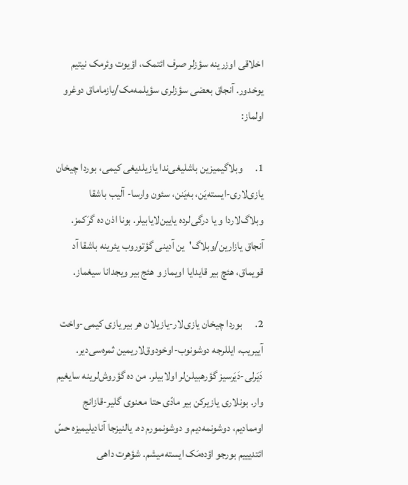اخلاقی اوزرینه سؤزلر صرف ائتمک، اؤیوت وئرمک نیتیم یوخدور. آنجاق بعضی سؤزلری سؤیلمه‌مک/یازماماق دوغرو اولماز:

1.      وبلاگیمیزین باشلیغی‌ندا یازیلدیغی کیمی، بوردا چیخان یازی‌لاری-ایسته‌یَن، به‌یَنن، سئون وارسا- آلیب باشقا وبلاگ‌لاردا و یا درگی‌لرده یایین‌لایابیلر. بونا اذن ده گرَکمز. آنجاق یازارین/وبلاگ'ین آدینی گؤتوروب یئرینه باشقا آد قویماق، هئچ بیر قایدایا اویماز و هئج بیر ویجدانا سیغماز.

2.      بوردا چیخان یازی‌لار-یازیلان هر بیر یازی کیمی-واخت آییریب، ایللرجه دوشونوب-اوخودوق‌لاریمین ثمره‌سی‌دیر. دَیَرلی-دَیَرسیز گؤرهبیلن‌لر اولابیلر. من ده گؤروش‌لرینه سایغیم وار. بونلاری یازیرکن بیر مادّی حتا معنوی گلیر-قازانج اوممادیم، دوشونمه‌دیم و دوشونمورم ده. یالنیزجا آنادیلیمیزه حسّ ائتدیییم بورجو اؤده‌مَک ایسته‌میشم. شؤهرت داهی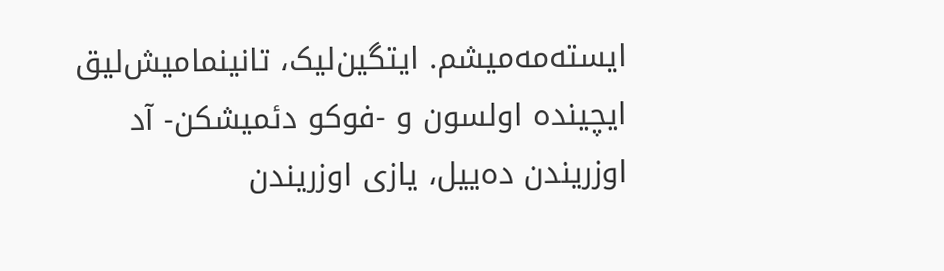ایسته‌مه‌میشم. ایتگین‌لیک، تانینمامیش‌لیق ایچینده اولسون و -فوکو دئمیشکن- آد اوزریندن ده‌ییل، یازی اوزریندن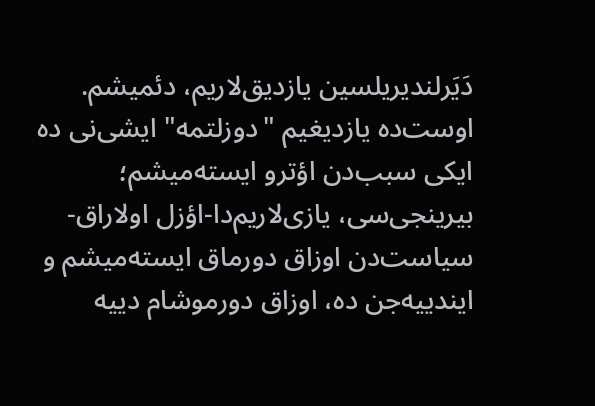دَیَرلندیریلسین یازدیق‌لاریم، دئمیشم. اوست‌ده یازدیغیم "دوزلتمه" ایشی‌نی ده ایکی سبب‌دن اؤترو ایسته‌میشم؛ بیرینجی‌سی، یازی‌لاریم‌دا-اؤزل اولاراق-سیاست‌دن اوزاق دورماق ایسته‌میشم و ایندییه‌جن ده، اوزاق دورموشام دییه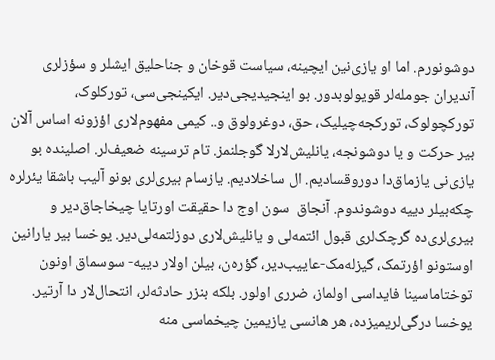دوشونورم. اما او یازی‌نین ایچینه، سیاست قوخان و جناحلیق ایشلر و سؤزلری آندیران جومله‌لر قویولوبدور. بو اینجیدیجی‌دیر. ایکینجی‌سی، تورکلوک، تورکچولوک، تورکجه‌چیلیک، حق، دوغرولوق و.. کیمی مفهوم‌لاری اؤزونه اساس آلان بیر حرکت و یا دوشونجه، یانلیش‌لارلا گوجلنمز. تام ترسینه ضعیف‌لر. اصلینده بو یازی‌نی یازماق‌دا دوروقسادیم. ال ساخلادیم. یازسام بیری‌لری بونو آلیب باشقا یئرلره چکه‌بیلر دییه دوشوندوم. آنجاق  سون اوج دا حقیقت اورتایا چیخاجاق‌دیر و بیری‌لری‌ده گرچک‌لری قبول ائتمه‌لی و یانلیش‌لاری دوزلتمه‌لی‌دیر. یوخسا بیر یارانین اوستونو اؤرتمک، گیزله‌مک-عاییب‌دیر، گؤره‌ن، بیلن اولار دییه- سوسماق اونون توختاماسینا فایداسی اولماز، ضرری اولور. بلکه بنزر حادثه‌لر، انتحال‌لار دا آرتیر. یوخسا درگی‌لریمیزده، هر هانسی یازیمین چیخماسی منه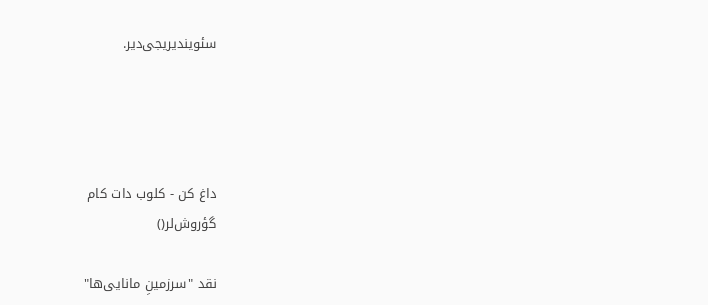سئویندیریجی‌دیر.




داغ کن - کلوب دات کام
گؤروش‌لر()

نقد "سرزمینِ مانایی‌ها"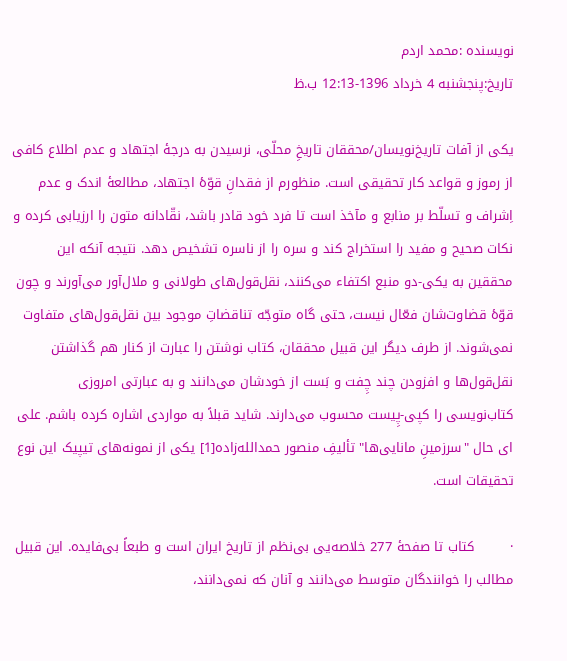نویسنده :محمد اردم
تاریخ:پنجشنبه 4 خرداد 1396-12:13 ب.ظ

یکی از آفات تاریخ‌نویسان/محققان تاریخِ محلّی، نرسیدن به درجۀ اجتهاد و عدم اطلاع کافی از رموز و قواعد کار تحقیقی است. منظورم از فقدانِ قوّۀ اجتهاد، مطالعۀ اندک و عدم اِشراف و تسلّط بر منابع و مآخذ است تا فرد خود قادر باشد، نقّادانه متون را ارزیابی کرده و نکات صحیح و مفید را استخراج کند و سره را از ناسره تشخیص دهد. نتیجه آنکه این محققین به یکی-دو منبع اکتفاء می‌کنند، نقل‌قول‌های طولانی و ملال‌آور می‌آورند و چون قوّۀ قضاوت‌شان فعّال نیست، حتی گاه متوجّه تناقضاتِ موجود بین نقل‌قول‌های متفاوت نمی‌شوند. از طرف دیگر این قبیل محققان، کتاب نوشتن را عبارت از کنار هم گذاشتن نقل‌قول‌ها و افزودن چند چِفت و بَست از خودشان می‌دانند و به عبارتی امروزی کتاب‌نویسی را کپی-پِیست محسوب می‌دارند. شاید قبلاً به مواردی اشاره کرده باشم. علی ای حال "سرزمینِ مانایی‌ها" تألیفِ منصور حمدالله‌زاده[1] یکی از نمونه‌های تیپیک این نوع تحقیقات است.

·        کتاب تا صفحۀ 277 خلاصه‌یی بی‌نظم از تاریخ ایران است و طبعاً بی‌فایده. این قبیل مطالب را خوانندگان متوسط می‌دانند و آنان که نمی‌دانند،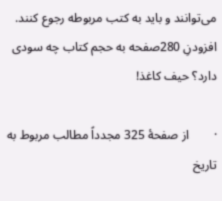می‌توانند و باید به کتب مربوطه رجوع کنند. افزودنِ 280صفحه به حجم کتاب چه سودی دارد؟ حیف کاغذ!

·        از صفحۀ 325 مجدداً مطالب مربوط به تاریخ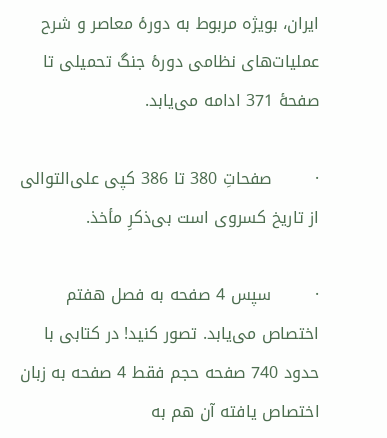ایران، بویژه مربوط به دورۀ معاصر و شرح عملیات‌های نظامی دورۀ جنگ تحمیلی تا صفحۀ 371 ادامه می‌یابد.

·        صفحاتِ 380 تا 386 کپی علی‌التوالی از تاریخ کسروی است بی‌ذکرِ مأخذ.

·        سپس 4 صفحه به فصل هفتم اختصاص می‌یابد. تصور کنید! در کتابی با حدود 740 صفحه حجم فقط 4 صفحه به زبان اختصاص یافته آن هم به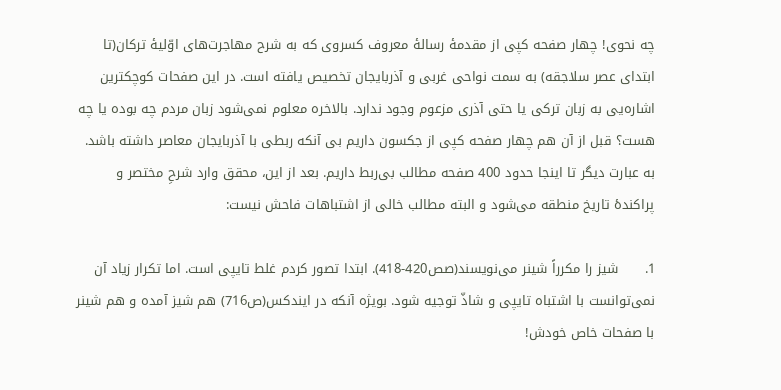چه نحوی! چهار صفحه کپی از مقدمۀ رسالۀ معروف کسروی که به شرح مهاجرت‌های اوّلیۀ ترکان(تا ابتدای عصر سلاجقه) به سمت نواحی غربی و آذربایجان تخصیص یافته است. در این صفحات کوچکترین اشاره‌یی به زبان ترکی یا حتی آذری مزعوم وجود ندارد. بالاخره معلوم نمی‌شود زبان مردم چه بوده یا چه هست؟ قبل از آن هم چهار صفحه کپی از جکسون داریم بی آنکه ربطی با آذربایجان معاصر داشته باشد. به عبارت دیگر تا اینجا حدود 400 صفحه مطالب بی‌ربط داریم. بعد از این، محقق وارد شرحِ مختصر و پراکندۀ تاریخ منطقه می‌شود و البته مطالب خالی از اشتباهات فاحش نیست:

1.      شیز را مکرراً شینر می‌نویسند(صص420-418). ابتدا تصور کردم غلط تایپی است. اما تکرار زیاد آن نمی‌توانست با اشتباه تایپی و شاذّ توجیه شود. بویژه آنکه در ایندکس(ص716) هم شیز آمده و هم شینر با صفحات خاص خودش!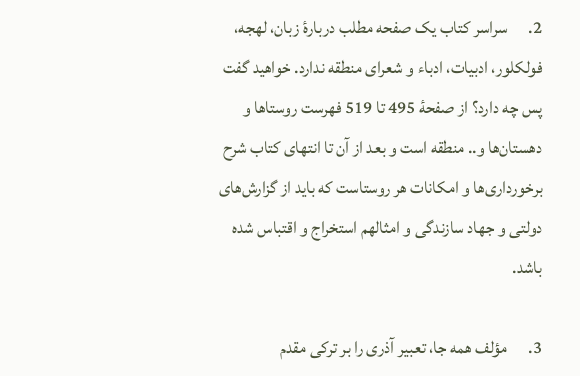2.      سراسر کتاب یک صفحه مطلب دربارۀ زبان، لهجه، فولکلور، ادبیات، ادباء و شعرای منطقه ندارد. خواهید گفت پس چه دارد؟ از صفحۀ 495 تا 519 فهرست روستاها و دهستان‌ها و.. منطقه است و بعد از آن تا انتهای کتاب شرح برخورداری‌ها و امکانات هر روستاست که باید از گزارش‌های دولتی و جهاد سازندگی و امثالهم استخراج و اقتباس شده باشد.

3.      مؤلف همه جا، تعبیر آذری را بر ترکی مقدم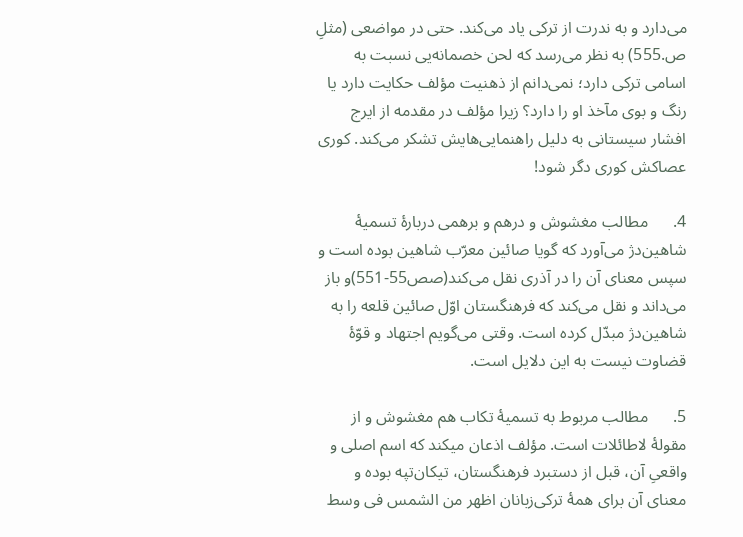می‌دارد و به ندرت از ترکی یاد می‌کند. حتی در مواضعی (مثلِ ص.555) به نظر می‌رسد که لحن خصمانه‌یی نسبت به اسامی ترکی دارد؛ نمی‌دانم از ذهنیت مؤلف حکایت دارد یا رنگ و بوی مآخذ او را دارد؟ زیرا مؤلف در مقدمه از ایرج افشار سیستانی به دلیل راهنمایی‌هایش تشکر می‌کند. کوری عصاکش کوری دگر شود!

4.      مطالب مغشوش و درهم و برهمی دربارۀ تسمیۀ شاهین‌دژ می‌آورد که گویا صائین معرّب شاهین بوده است و سپس معنای آن را در آذری نقل‌ می‌کند(صص55-551)و باز می‌داند و نقل می‌کند که فرهنگستان اوّل صائین قلعه را به شاهین‌دژ مبدّل کرده است. وقتی می‌گویم اجتهاد و قوّۀ قضاوت نیست به این دلایل است.

5.      مطالب مربوط به تسمیۀ تکاب هم مغشوش و از مقولۀ لاطائلات است. مؤلف اذعان میکند که اسم اصلی و واقعیِ آن، قبل از دستبرد فرهنگستان، تیکان‌تپه بوده و معنای آن برای همۀ ترکی‌زبانان اظهر من الشمس فی وسط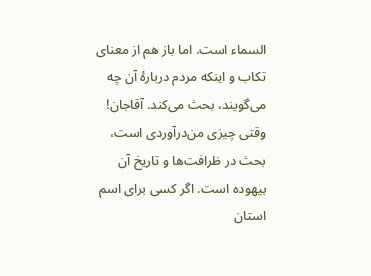السماء است. اما باز هم از معنای تکاب و اینکه مردم دربارۀ آن چه می‌گویند، بحث می‌کند. آقاجان! وقتی چیزی من‌درآوردی است، بحث در ظرافت‌ها و تاریخ آن بیهوده است. اگر کسی برای اسم استان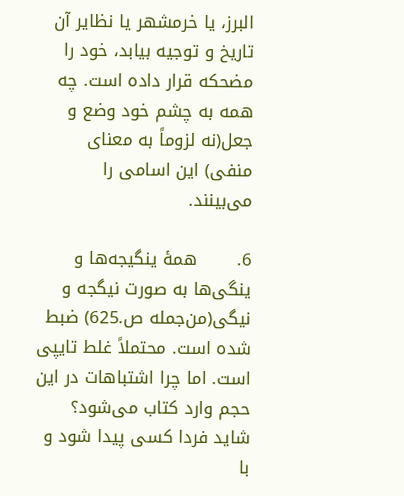البرز، یا خرمشهر یا نظایر آن تاریخ و توجیه بیابد، خود را مضحکه قرار داده است. چه همه به چشم خود وضع و جعل(نه لزوماً به معنای منفی) این اسامی را می‌بینند.

6.       همۀ ینگیجه‌ها و ینگی‌ها به صورت نیگجه و نیگی(من‌جمله ص.625) ضبط شده است. محتملاً غلط تایپی است. اما چرا اشتباهات در این حجم وارد کتاب می‌شود؟ شاید فردا کسی پیدا شود و با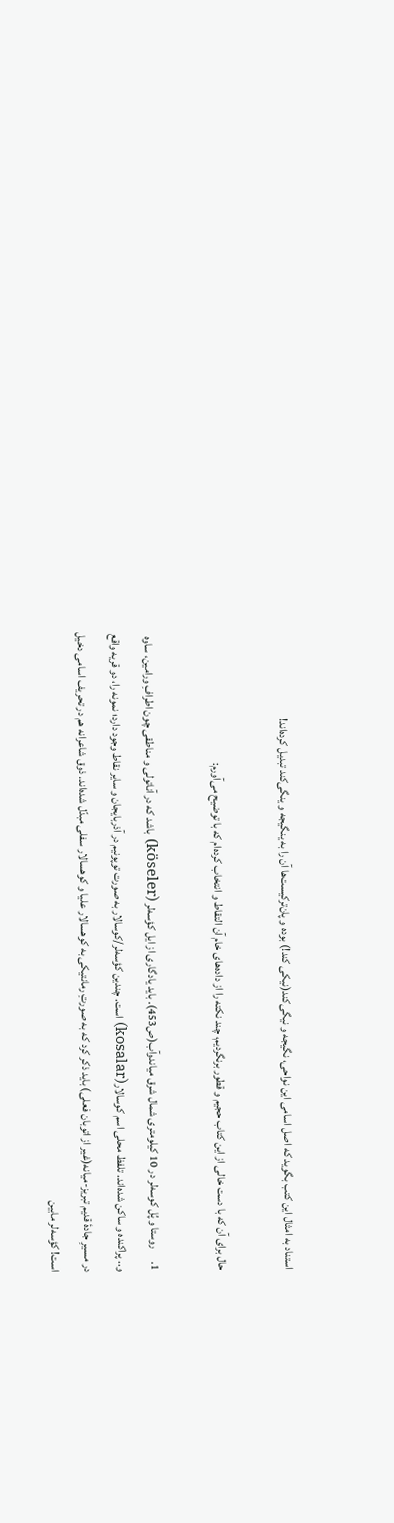استناد به امثال این کتب بگوید که اصل اسامی این نواحی، نگیجه و نیگی‌کند(نیکی کند!) بوده و پان‌ترکیست‌ها آن را به ینگیجه و ینگی‌کند تبدیل کرده‌اند!

حال برای آن که با دست خالی از این کتاب حجیم و قطور برنگردیم، چند نکته را از داده‌های خام آن التقاط و انتخاب کرده‌ام که با توضیح می‌آورم:

1.      روستا و پُل کوسه‌لر در 10 کیلومتری شمال شرق میاندوآب(ص453). باید یادگاری از ایل کؤسه‌لر (köseler) باشد که در آناتولی و مناطقی چون اطرافِ ورامین، ساوه و.. پراکنده و ساکن شده‌اند. تلفظ محلی اسم کوسالار(kosalar) است. چندین کؤسه‌لر/کوسالار به صورت توپونیم در آذربایجان و سایر نقاط وجود دارد؛ نمونه را، دو قریه واقع در مسیرِ جادۀ قدیم تبریز-میانه(غیر از اتوبان فعلی) باید ذکر کرد که به صورتِ رمانتیکی به کوهسالار علیا و کوهسالار سفلی مبدّل شده‌اند. ذوق شاعرانه هم در تحریف اسامی دخیل است! کؤسه‌لر مابین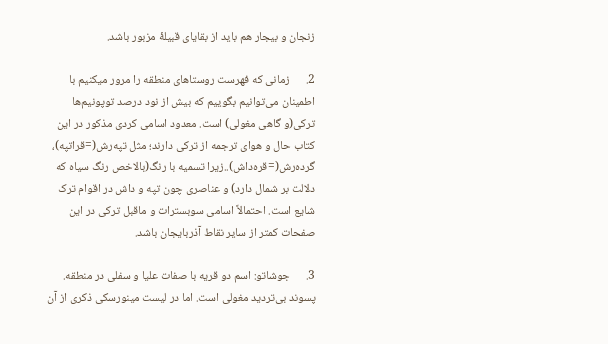زنجان و بیجار هم باید از بقایای قبیلۀ مزبور باشد.

2.      زمانی که فهرست روستاهای منطقه را مرور میکنیم با اطمینان می‌توانیم بگوییم که بیش از نود درصد توپونیم‌ها ترکی(و گاهی مغولی) است. معدود اسامی کردی مذکور در این کتاب حال و هوای ترجمه از ترکی دارند؛ مثل تپه‌رش(=قراتپه)، گرده‌رش(=قره‌داش)..زیرا تسمیه با رنگ(بالاخص رنگ سیاه که دلالت بر شمال دارد) و عناصری چون تپه و داش در اقوام ترک شایع است. احتمالاً اسامی سوبسترات و ماقبل ترکی در این صفحات کمتر از سایر نقاط آذربایجان باشد.

3.      جوشاتو: اسم دو قریه با صفات علیا و سفلی در منطقه. پسوند بی‌تردید مغولی است. اما در لیست مینورسکی ذکری از آن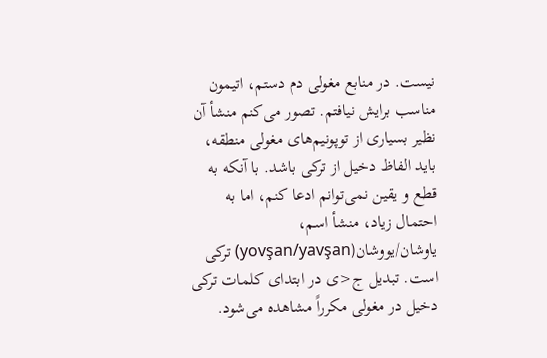نیست. در منابع مغولی دم دستم، اتیمون مناسب برایش نیافتم. تصور می‌کنم منشأ آن نظیر بسیاری از توپونیم‌های مغولی منطقه، باید الفاظ دخیل از ترکی باشد. با آنکه به قطع و یقین نمی‌توانم ادعا کنم، اما به احتمال زیاد، منشأ اسم، یاوشان/یووشان(yovşan/yavşan) ترکی است. تبدیل ج<ی در ابتدای کلمات ترکی دخیل در مغولی مکرراً مشاهده می‌شود.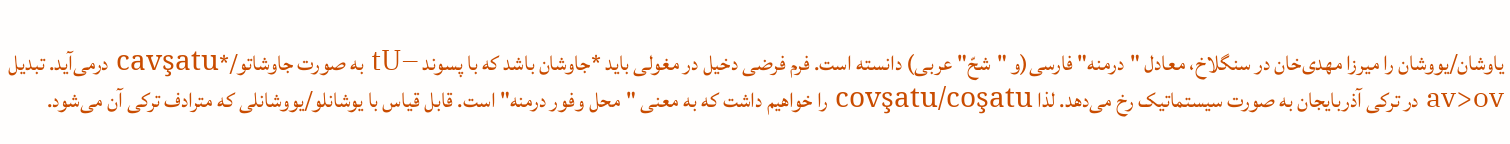یاوشان/یووشان را میرزا مهدی‌خان در سنگلاخ، معادل "درمنه" فارسی(و "شحّ" عربی) دانسته است. فرم فرضی دخیل در مغولی باید *جاوشان باشد که با پسوند –tU به صورت جاوشاتو/*cavşatu درمی‌آید. تبدیل av>ov در ترکی آذربایجان به صورت سیستماتیک رخ می‌دهد. لذا covşatu/coşatu را خواهیم داشت که به معنی "محل وفور درمنه" است. قابل قیاس با یوشانلو/یووشانلی که مترادف ترکی آن می‌شود.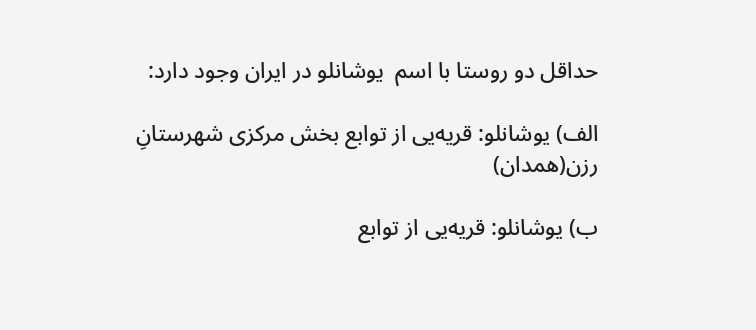حداقل دو روستا با اسم  یوشانلو در ایران وجود دارد:

الف) یوشانلو: قریه‌یی از توابع بخش مرکزی شهرستانِ رزن(همدان)

ب) یوشانلو: قریه‌یی از توابع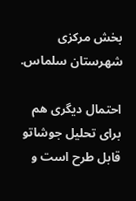بخش مرکزی شهرستان سلماس.

احتمال دیگری هم برای تحلیل جوشاتو قابل طرح است و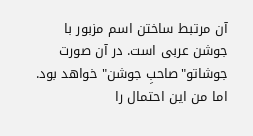آن مرتبط ساختن اسم مزبور با جوشن عربی است. در آن صورت جوشاتو"صاحبِ جوشن" خواهد بود. اما من این احتمال را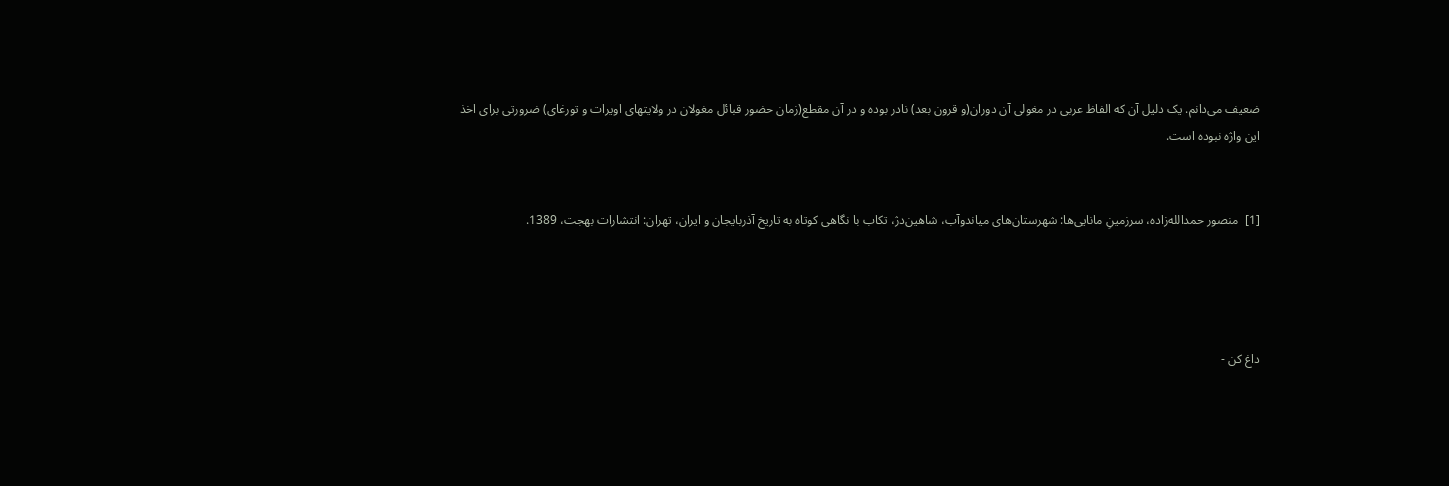ضعیف می‌دانم. یک دلیل آن که الفاظ عربی در مغولی آن دوران(و قرون بعد) نادر بوده و در آن مقطع(زمان حضور قبائل مغولان در ولایتهای اویرات و تورغای) ضرورتی برای اخذ این واژه نبوده است.


[1]  منصور حمدالله‌زاده، سرزمینِ مانایی‌ها: شهرستان‌های میاندوآب، شاهین‌دژ، تکاب با نگاهی کوتاه به تاریخ آذربایجان و ایران، تهران: انتشارات بهجت، 1389.




داغ کن -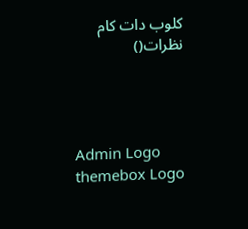کلوب دات کام
نظرات()




Admin Logo
themebox Logo